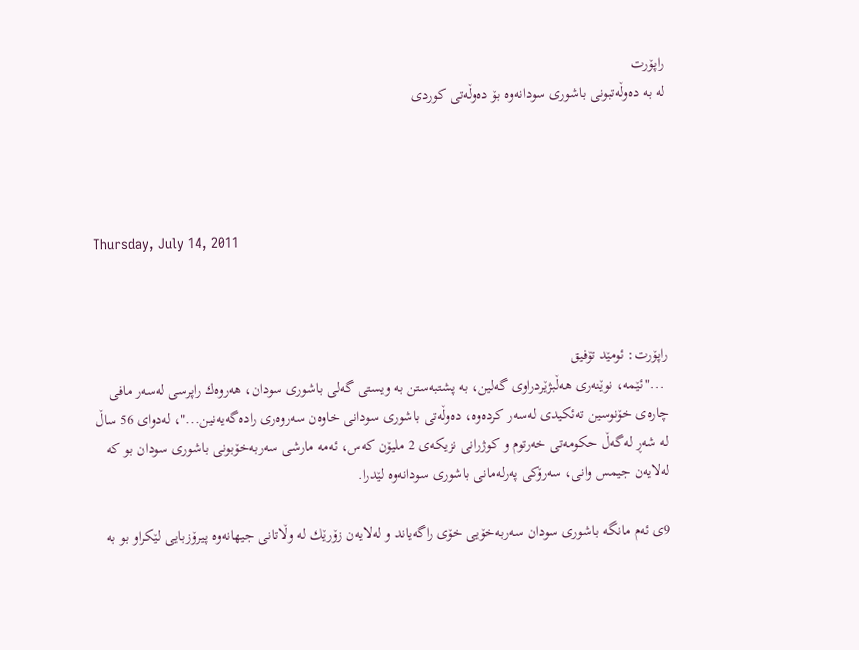راپۆرت
له‌ به‌ ده‌وڵه‌تبونی‌ باشوری‌ سودانه‌وه‌ بۆ ده‌وڵه‌تی كوردی‌




Thursday, July 14, 2011



راپۆرت: ئومێد تۆفیق
 ..."ئێمه‌، نوێنه‌ری‌ هه‌ڵبژێردراوی‌ گه‌لین، به‌ پشتبه‌ستن به‌ ویستی‌ گه‌لی باشوری‌ سودان، هه‌روه‌ك راپرسی له‌سه‌ر مافی چاره‌ی‌ خۆنوسین ته‌ئكیدی له‌سه‌ر كرده‌وه‌، ده‌وڵه‌تی باشوری‌ سودانی‌ خاوه‌ن سه‌روه‌ری‌ راده‌گه‌یه‌نین..."، له‌دوای‌ 56 ساڵ له‌ شه‌ڕ له‌گه‌ڵ حكومه‌تی خه‌رتوم و كوژرانی نزیكه‌ی‌ 2 ملیۆن كه‌س، ئه‌مه‌ مارشی سه‌ربه‌خۆبونی‌ باشوری‌ سودان بو كه‌ له‌لایه‌ن جیمس وانی‌، سه‌رۆكی په‌رله‌مانی‌ باشوری‌ سودانه‌وه‌ لێدرا.

9ی‌ ئه‌م مانگه‌ باشوری‌ سودان سه‌ربه‌خۆیی خۆی‌ راگه‌یاند و له‌لایه‌ن زۆرێك له‌ وڵاتانی‌ جیهانه‌وه پیرۆزبایی لێكراو بو به‌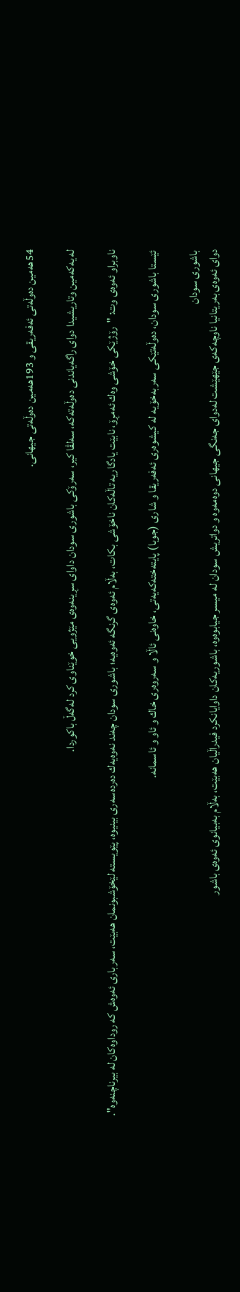54هه‌مین ده‌وڵه‌تی ئه‌فه‌ریقی و 193هه‌مین ده‌وڵه‌تی جیهانی‌.

له‌ یه‌كه‌مین وتاریشیدا دوای‌ راگه‌یاندنی ده‌وڵه‌ته‌كه‌، سه‌لڤا كیر، سه‌رۆكی باشوری‌ سودان داوای‌ سڕینه‌وه‌ی‌ مێژویی خوێناوی‌ كرد له‌گه‌ڵ باكوردا.

ناوبراو ئه‌وه‌ی وت: "رۆژێكی خۆشی وه‌ك ئه‌مڕۆ‌، نابێت یادگاریه‌ تاڵه‌كان ناخۆشی‌ بكات، به‌ڵام ئه‌وه‌ی‌ گرنگه‌ ئه‌وه‌یه‌؛ باشوری‌ سودان چه‌ند نه‌وه‌یه‌ك ده‌رده‌سه‌ری‌ بینیوه‌، پێویسته‌ لێخۆشبونمان هه‌بێت، سه‌رباری‌ ئه‌وه‌ش كه‌‌ روداوه‌كان له‌ بیرناچنه‌وه‌".

ئێستا باشوری‌ سودان، ده‌وڵه‌تێكی سه‌ربه‌خۆیه‌ له‌ كیشوه‌ری‌ ئه‌فه‌ریقا و شاری‌ (جوبا) پایته‌خته‌كه‌یه‌تی، خاوه‌نی ئاڵا و سه‌روه‌ری‌ خاك و ئاو و ئاسمانه‌.

باشوری‌ سودان
دوای‌ ئه‌وه‌ی‌ به‌ریتانیا ناوچه‌كه‌ی‌ جێهێشت له‌دوای‌ جه‌نگی جیهانی‌ دوه‌مه‌وه‌ و دواتریش سودان له‌ میسر جیابوه‌وه‌، باشوریه‌كان داوایانكرد فیدراڵیان هه‌بێت، به‌ڵام به‌بیانوی‌ ئه‌وه‌ی‌ باشور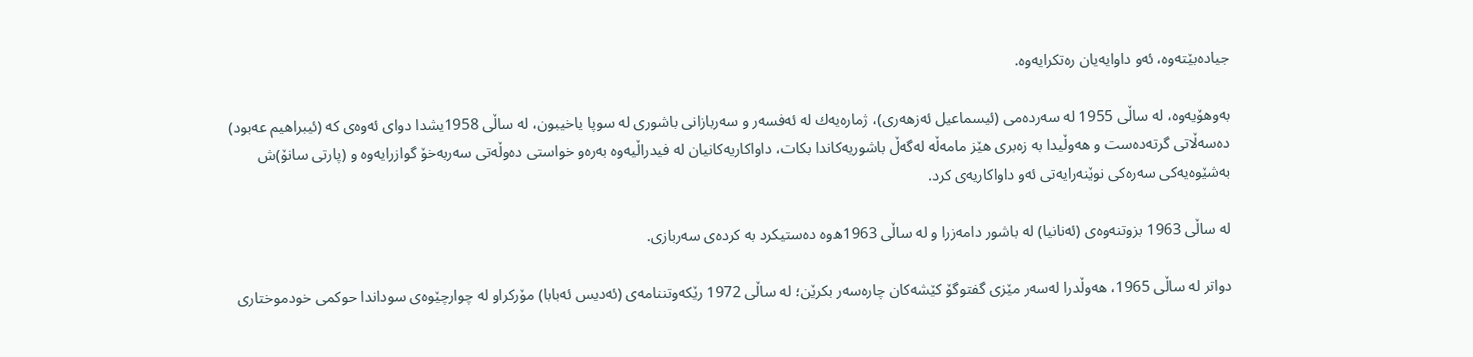جیاده‌بێته‌وه‌، ئه‌و‌ داوایه‌یان ره‌تكرایه‌وه‌.

به‌وهۆیه‌وه‌، له‌ ساڵی‌ 1955 له‌ سه‌رده‌می‌ (ئیسماعیل ئه‌زهه‌ری‌)، ژماره‌یه‌ك له‌ ئه‌فسه‌ر و سه‌ربازانی‌ باشوری‌ له‌ سوپا یاخیبون، له‌ ساڵی‌ 1958یشدا دوای‌ ئه‌وه‌ی‌ كه‌ (ئیبراهیم عه‌بود) ده‌سه‌ڵاتی‌ گرته‌ده‌ست و هه‌وڵیدا به‌ زه‌بری‌ هێز مامه‌ڵه‌ له‌گه‌ڵ باشوریه‌كاندا بكات، داواكاریه‌كانیان له‌ فیدراڵیه‌وه‌ به‌ره‌و خواستی‌ ده‌وڵه‌تی سه‌ربه‌خۆ گوازرایه‌وه‌ و (پارتی سانۆ)ش به‌شێوه‌یه‌كی سه‌ره‌كی نوێنه‌رایه‌تی ئه‌و داواكاریه‌ی‌ ‌كرد.

له‌ ساڵی‌ 1963 بزوتنه‌وه‌ی‌ (ئه‌نانیا) له‌ باشور دامه‌زرا و له‌ ساڵی‌ 1963ه‌وه‌ ده‌ستیكرد به‌ كرده‌ی‌ سه‌ربازی.

دواتر له‌ ساڵی‌ 1965، هه‌وڵدرا له‌سه‌ر مێزی‌ گفتوگۆ كێشه‌كان چاره‌سه‌ر بكرێن؛ له‌ ساڵی‌ 1972 رێكه‌وتننامه‌ی‌ (ئه‌دیس ئه‌بابا) مۆركراو له‌ چوارچێوه‌ی‌ سوداندا حوكمی خودموختاری‌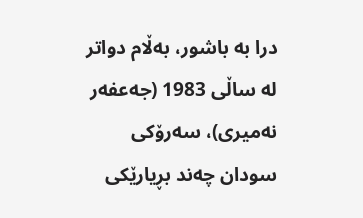درا به‌ باشور، به‌ڵام دواتر له‌ ساڵی‌ 1983 (جه‌عفه‌ر نه‌میری‌)، سه‌رۆكی سودان چه‌ند بڕیارێكی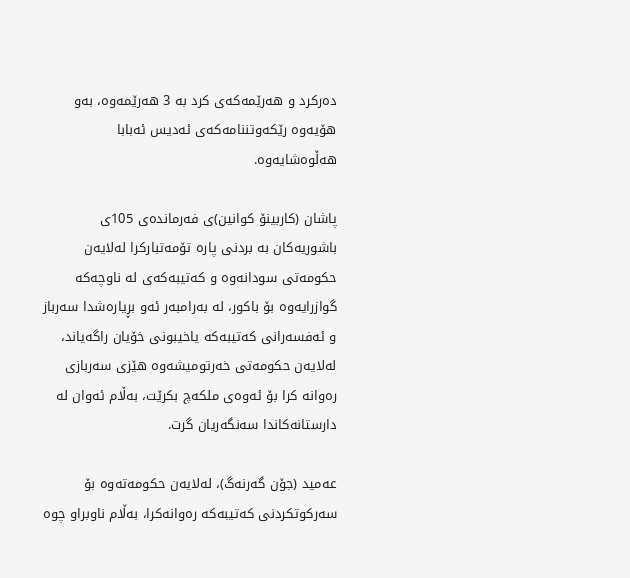ده‌ركرد و هه‌رێمه‌كه‌ی‌ كرد به‌ 3 هه‌رێمه‌وه‌، به‌و هۆیه‌وه‌ رێكه‌وتننامه‌كه‌ی‌ ئه‌دیس ئه‌بابا هه‌ڵوه‌شایه‌وه‌.

پاشان (كاربینۆ كوانین)ی‌ فه‌رمانده‌ی‌ 105ی‌ باشوریه‌كان به‌ بردنی پاره‌ تۆمه‌تباركرا له‌لایه‌ن حكومه‌تی سودانه‌وه ‌و كه‌تیبه‌كه‌ی‌ له‌ ناوچه‌كه‌ گوازرایه‌وه‌ بۆ باكور، له‌ به‌رامبه‌ر ئه‌و بڕیاره‌شدا سه‌رباز و ئه‌فسه‌رانی‌ كه‌تیبه‌كه‌ یاخیبونی خۆیان‌ راگه‌یاند، له‌لایه‌ن حكومه‌تی خه‌رتومیشه‌وه‌ هێزی‌ سه‌ربازی ره‌وانه‌ كرا بۆ ئه‌وه‌ی‌ ملكه‌چ بكرێت، به‌ڵام ئه‌وان‌ له‌ دارستانه‌كاندا سه‌نگه‌ریان‌ گرت.

عه‌مید (جۆن گه‌رنه‌گ)، له‌لایه‌ن حكومه‌ته‌وه‌ بۆ سه‌ركوتكردنی كه‌تیبه‌كه‌ ره‌وانه‌كرا، به‌ڵام ناوبراو چوه‌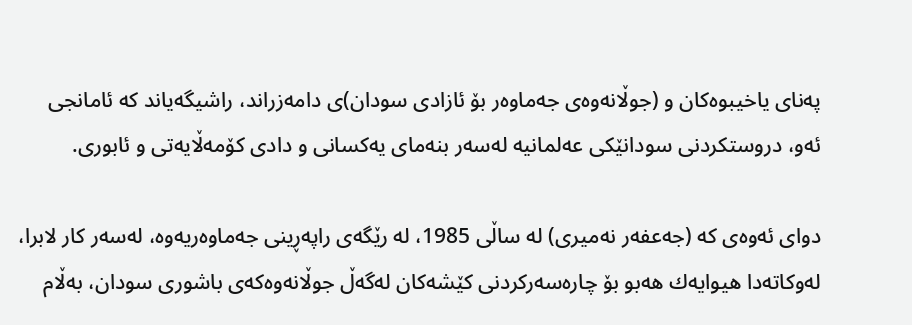په‌نای‌ یاخیبوه‌كان و (جوڵانه‌وه‌ی‌ جه‌ماوه‌ر بۆ ئازادی‌ سودان)ی‌ دامه‌زراند، راشیگه‌یاند كه‌ ئامانجی ئه‌و، دروستكردنی سودانێكی عه‌لمانیه‌ له‌سه‌ر بنه‌مای‌ یه‌كسانی و دادی‌ كۆمه‌ڵایه‌تی و ئابوری‌.

دوای‌ ئه‌وه‌ی‌‌ كه‌ (جه‌عفه‌ر نه‌میری‌) له‌ ساڵی‌ 1985، له‌ رێگه‌ی‌ راپه‌ڕینی‌ جه‌ماوه‌ریه‌وه‌، له‌سه‌ر كار لابرا، له‌وكاته‌دا هیوایه‌ك هه‌بو بۆ چاره‌سه‌ركردنی كێشه‌كان له‌گه‌ڵ جوڵانه‌وه‌كه‌ی‌ باشوری‌ سودان، به‌ڵام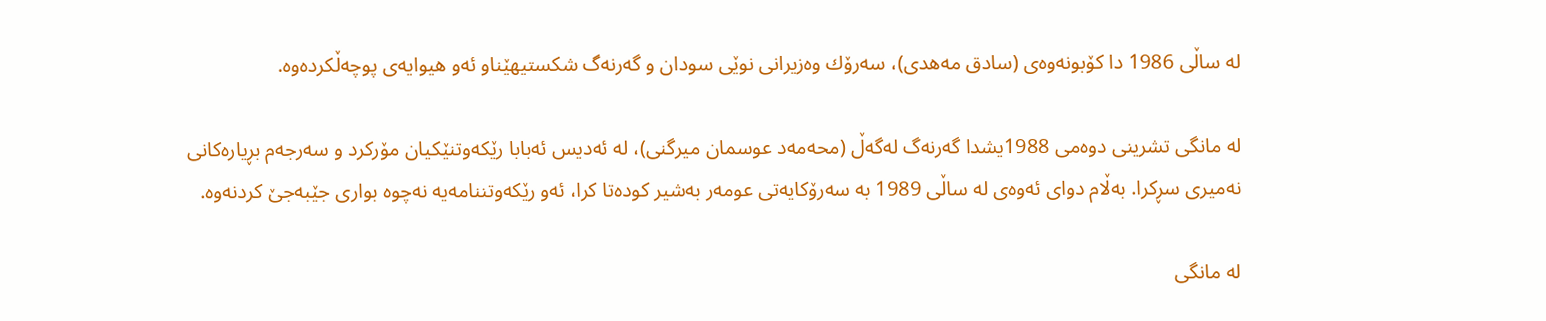له‌ ساڵی‌ 1986 دا كۆبونه‌وه‌ی‌ (سادق مه‌هدی‌)، سه‌رۆك وه‌زیرانی نوێی‌ سودان و گه‌رنه‌گ شكستیهێناو ئه‌و هیوایه‌ی‌ پوچه‌ڵكرده‌وه‌.

له‌ مانگی تشرینی‌ دوه‌می 1988یشدا گه‌رنه‌گ له‌گه‌ڵ (محه‌مه‌د عوسمان میرگنی)، له‌ ئه‌دیس ئه‌بابا رێكه‌وتنێكیان مۆركرد و سه‌رجه‌م بڕیاره‌كانی نه‌میری‌ سڕكرا. به‌ڵام دوای‌ ئه‌وه‌ی‌ له‌ ساڵی‌ 1989 به‌ سه‌رۆكایه‌تی عومه‌ر به‌شیر كوده‌تا كرا، ئه‌و رێكه‌وتننامه‌یه‌ نه‌چوه‌ بواری‌ جێبه‌جێ كردنه‌وه‌.

له‌ مانگی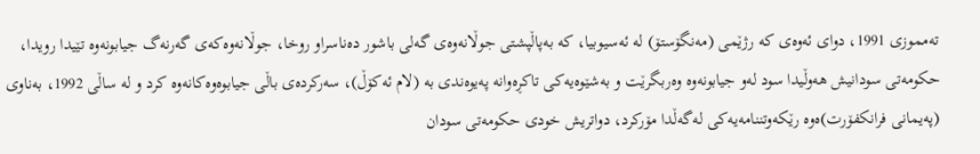ته‌مموزی‌ 1991، دوای‌ ئه‌وه‌ی‌‌ كه‌ رژێمی (مه‌نگۆستۆ) له‌ ئه‌سیوبیا، كه‌ به‌پاڵپشتی‌ جوڵانه‌وه‌ی‌ گه‌لی‌ باشور ده‌ناسراو روخا، جوڵانه‌وه‌كه‌ی‌ گه‌رنه‌گ جیابونه‌وه‌ تێیدا رویدا، حكومه‌تی سودانیش هه‌وڵیدا سود له‌و جیابونه‌وه‌ وه‌ربگرێت و به‌شێوه‌یه‌كی تاكڕه‌وانه‌ په‌یوه‌ندی به‌ (لام ئه‌كۆڵ)، سه‌ركرده‌ی‌ باڵی‌ جیابوه‌وه‌كانه‌وه‌ كرد و له‌ ساڵی‌ 1992، به‌ناوی‌ (په‌یمانی‌ فرانكفۆرت)ه‌وه‌ رێكه‌وتننامه‌یه‌كی له‌گه‌ڵدا مۆركرد، دواتریش خودی‌ حكومه‌تی سودان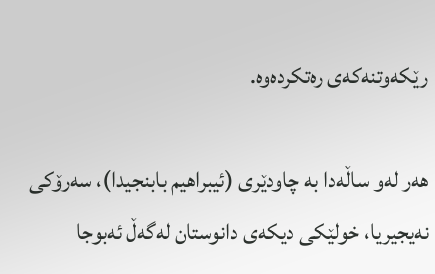رێكه‌و‌تنه‌كه‌ی‌ ره‌تكرده‌وه‌.

هه‌ر له‌و ساڵه‌دا به‌ چاودێری‌ (ئیبراهیم بابنجیدا)، سه‌رۆكی نه‌یجیریا، خولێكی دیكه‌ی‌ دانوستان له‌گه‌ڵ ئه‌بوجا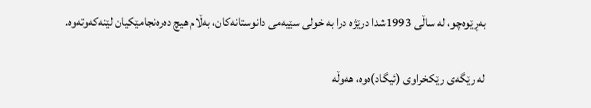به‌ڕێوه‌چو، له‌ ساڵی‌ 1993شدا درێژه‌ درا به‌ خولی‌ سێیه‌می دانوستانه‌كان، به‌ڵام هیچ ده‌ره‌نجامێكیان لێنه‌كه‌وته‌وه‌.

له‌ رێگه‌ی‌ رێكخراوی‌ (ئیگاد)ه‌وه‌، هه‌وڵه‌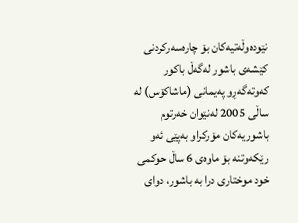نێوده‌وڵه‌تیه‌كان بۆ چاره‌سه‌ركردنی كێشه‌ی‌ باشور له‌گه‌ڵ باكور كه‌وته‌گه‌ڕو په‌یمانی‌ (ماشاكۆس) له‌ ساڵی‌ 2005 له‌نێوان خه‌رتوم باشوریه‌كان مۆركراو به‌پێی‌ ئه‌و رێكه‌وتنه‌ بۆ ماوه‌ی‌ 6 ساڵ حوكمی خود موختاری‌ درا به‌ باشور، دوای‌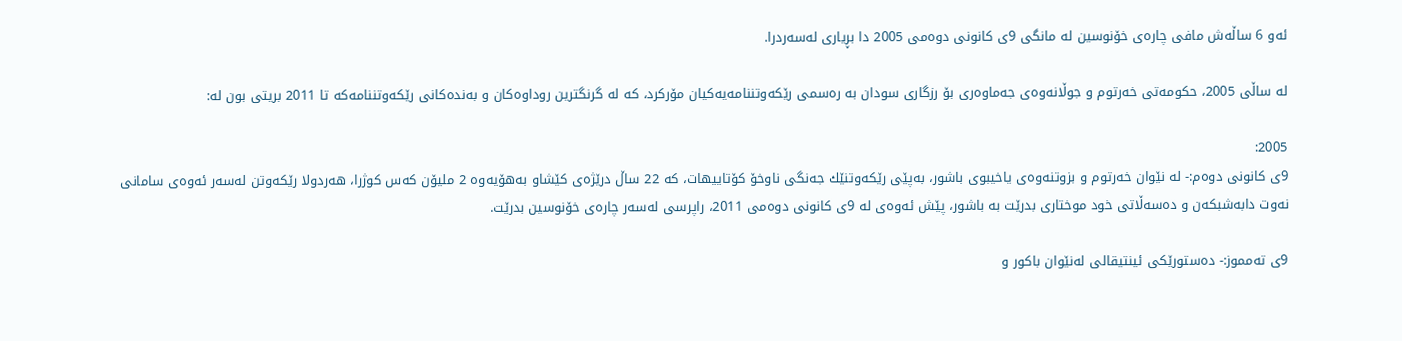ئه‌و 6 ساڵه‌ش مافی چاره‌ی‌ خۆنوسین له‌ مانگی 9ی‌ كانونی دوه‌می‌ 2005 دا بڕیاری‌ له‌سه‌ردرا.

له‌ ساڵی‌ 2005، حكومه‌تی خه‌رتوم و جوڵانه‌وه‌ی‌ جه‌ماوه‌ری‌ بۆ رزگاری‌ سودان به‌ ره‌سمی رێكه‌وتننامه‌یه‌كیان مۆركرد، كه‌ له‌ گرنگترین روداوه‌كان و به‌نده‌كانی‌ رێكه‌وتننامه‌كه‌ تا 2011 بریتی‌ بون له‌:

2005:
9ی‌ كانونی دوه‌م:- له‌ نێوان خه‌رتوم و بزوتنه‌وه‌ی‌ یاخیبوی‌ باشور، به‌پێی‌ رێكه‌وتنێك جه‌نگی ناوخۆ كۆتاییهات، كه‌ 22 ساڵ درێژه‌ی‌ كێشاو به‌هۆیه‌وه‌ 2 ملیۆن كه‌س كوژرا، هه‌ردولا رێكه‌وتن له‌سه‌ر ئه‌وه‌ی‌ سامانی‌ نه‌وت دابه‌شبكه‌ن و ده‌سه‌ڵاتی خود موختاری‌ بدرێت به‌ باشور، پێش ئه‌وه‌ی‌ له‌ 9ی‌ كانونی دوه‌می‌ 2011، راپرسی له‌سه‌ر چاره‌ی‌ خۆنوسین بدرێت.

9ی‌ ته‌مموز:- ده‌ستورێكی ئینتیقالی‌ له‌نێوان باكور و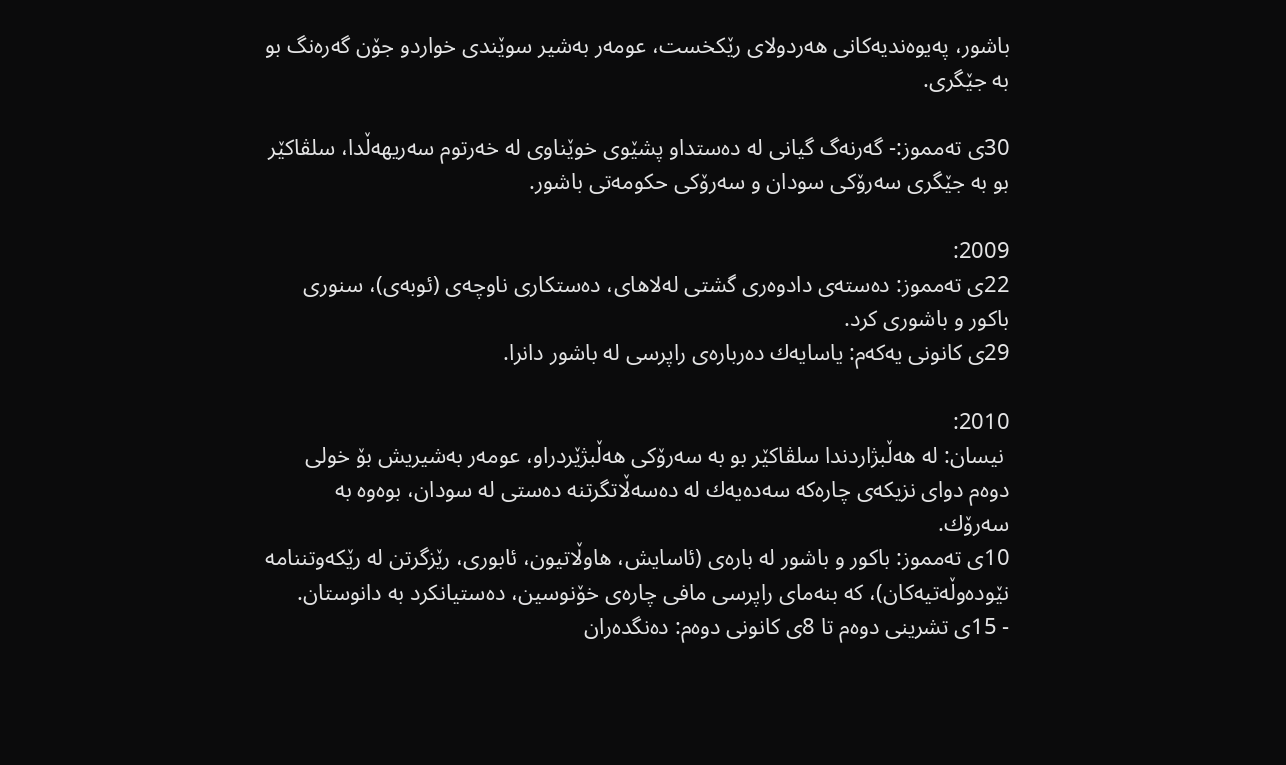باشور، په‌یوه‌ندیه‌كانی‌ هه‌ردولای‌ رێكخست، عومه‌ر به‌شیر سوێندی‌ خواردو جۆن گه‌ره‌نگ بو به‌ جێگری‌.

30ی‌ ته‌مموز:- گه‌ر‌نه‌گ گیانی له‌ ده‌ستداو پشێوی‌ خوێناوی‌ له‌ خه‌رتوم سه‌ریهه‌ڵدا، سلڤاكێر بو به‌ جێگری‌ سه‌رۆكی سودان و سه‌رۆكی حكومه‌تی‌ باشور.

2009:
22ی‌ ته‌مموز: ده‌سته‌ی‌ دادوه‌ری‌ گشتی‌ له‌لاهای‌، ده‌ستكاری‌ ناوچه‌ی‌ (ئوبه‌ی)، سنوری‌ باكور و باشوری‌ كرد.
29ی‌ كانونی یه‌كه‌م: یاسایه‌ك ده‌رباره‌ی‌ راپرسی له‌ باشور دانرا.

2010:
 نیسان: له‌ هه‌ڵبژاردندا سلڤاكێر بو به‌ سه‌رۆكی هه‌ڵبژێردراو، عومه‌ر به‌شیریش بۆ خولی‌ دوه‌م دوای‌ نزیكه‌ی‌ چاره‌كه‌ سه‌ده‌یه‌ك له‌ ده‌سه‌ڵاتگرتنه‌ ده‌ستی‌ له‌ سودان، بوه‌وه‌ به‌ سه‌رۆك.
10ی‌ ته‌مموز: باكور و باشور له‌ باره‌ی‌ (ئاسایش، هاوڵاتیون، ئابوری‌، رێزگرتن له‌ رێكه‌وتننامه‌ نێوده‌وڵه‌تیه‌كان)، كه‌ بنه‌مای‌ راپرسی مافی چاره‌ی‌ خۆنوسین، ده‌ستیانكرد به‌ دانوستان.
- 15ی‌ تشرینی‌ دوه‌م تا 8ی‌ كانونی دوه‌م: ده‌نگده‌ران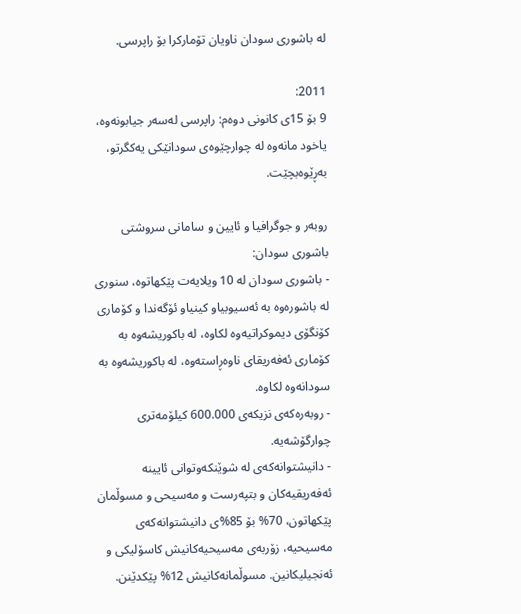له‌ باشوری‌ سودان ناویان تۆماركرا بۆ راپرسی.

2011:
9 بۆ 15ی‌ كانونی‌ دوه‌م: راپرسی له‌سه‌ر جیابونه‌وه‌، یاخود مانه‌وه‌ له‌ چوارچێوه‌ی‌ سودانێكی یه‌كگرتو، به‌ڕێوه‌بچێت.

روبه‌ر و جوگرافیا و ئایین و سامانی سروشتی‌ باشوری‌ سودان:
- باشوری‌ سودان له‌ 10 ویلایه‌ت پێكهاتوه‌، سنوری‌ له‌ باشوره‌وه‌ به‌ ئه‌سیوبیاو كینیاو ئۆگه‌ندا و كۆماری‌ كۆنگۆی‌ دیموكراتیه‌وه‌ لكاوه‌، له‌ باكوریشه‌وه‌ به‌ كۆماری‌ ئه‌فه‌ریقای‌ ناوه‌ڕاسته‌وه‌، له‌ باكوریشه‌وه‌ به‌ سودانه‌وه‌ لكاوه‌.
- روبه‌ره‌كه‌ی‌ نزیكه‌ی‌ 600.000 كیلۆمه‌تری‌ چوارگۆشه‌یه‌.
- دانیشتوانه‌كه‌ی‌ له‌ شوێنكه‌وتوانی‌ ئایینه‌ ئه‌فه‌ریقیه‌كان و بتپه‌رست و مه‌سیحی و مسوڵمان پێكهاتون، 70% بۆ 85%ی‌ دانیشتوانه‌كه‌ی‌ مه‌سیحیه‌، زۆربه‌ی‌ مه‌سیحیه‌كانیش كاسۆلیكی و ئه‌نجیلیكانین. مسوڵمانه‌كانیش 12% پێكدێنن.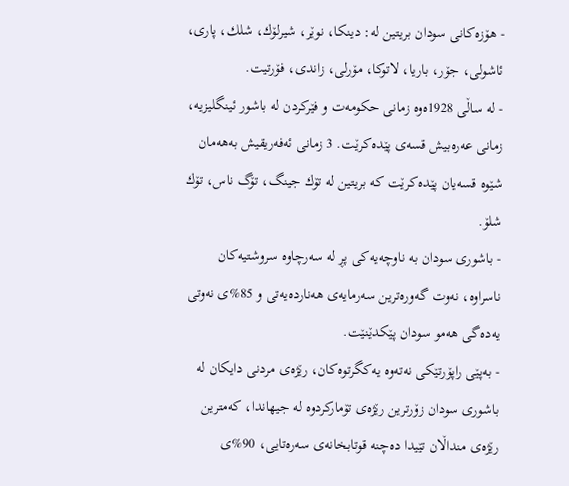- هۆزه‌كانی سودان بریتین له‌: دینكا، نوێر، شیرلۆك، شلك، پاری، ئاشولی‌، جۆر، باریا، لاتوكا، مۆرلی‌، زاندی، فۆرتیت.
- له‌ ساڵی‌ 1928ه‌وه‌ زمانی‌ حكومه‌ت و فێركردن له‌ باشور ئینگلیزیه‌، زمانی‌ عه‌ره‌بیش قسه‌ی‌ پێده‌كرێت. 3 زمانی‌ ئه‌فه‌ریقیش به‌هه‌مان شێوه‌ قسه‌یان پێده‌كرێت كه‌ بریتین له‌ تۆك جینگ، تۆگ ناس، تۆك شلۆ.
- باشوری‌ سودان به‌ ناوچه‌یه‌كی پڕ له‌ سه‌رچاوه‌ سروشتیه‌كان ناسراوه‌، نه‌وت گه‌وره‌ترین سه‌رمایه‌ی‌ هه‌نارده‌یه‌تی و 85%ی‌ نه‌وتی یه‌ده‌گی هه‌مو سودان پێكدێنێت.
- به‌پێی‌ راپۆرتێكی‌ نه‌ته‌وه‌ یه‌كگرتوه‌كان، رێژه‌ی‌ مردنی دایكان له‌ باشوری‌ سودان زۆرترین رێژه‌ی‌ تۆماركردوه‌ له‌ جیهاندا، كه‌مترین رێژه‌ی‌ منداڵان تێیدا ده‌چنه‌ قوتابخانه‌ی‌ سه‌ره‌تایی، 90%ی‌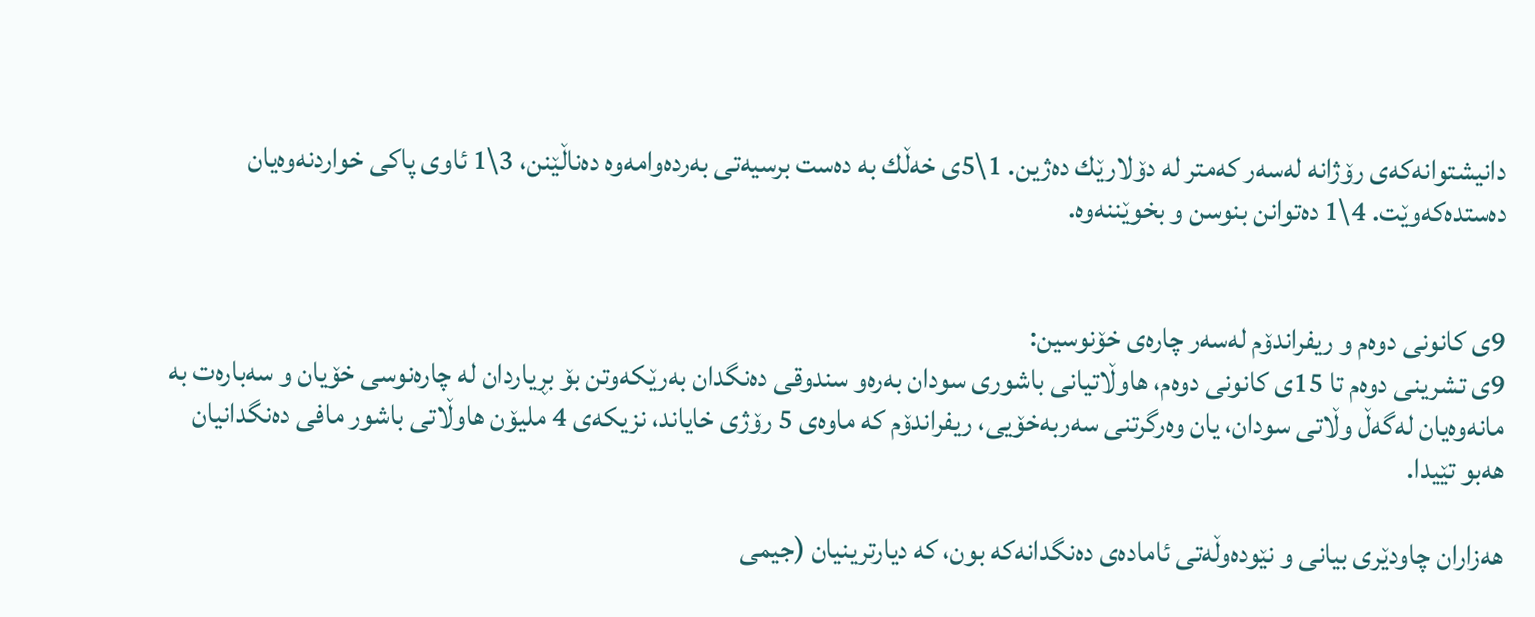دانیشتوانه‌كه‌ی‌ رۆژانه‌ له‌سه‌ر كه‌متر له‌ دۆلارێك ده‌ژین. 1\5ی‌ خه‌ڵك به‌ ده‌ست برسیه‌تی به‌رده‌وامه‌وه‌ ده‌ناڵێنن، 3\1 ئاوی‌ پاكی خواردنه‌وه‌یان ده‌ستده‌كه‌وێت. 4\1 ده‌توانن بنوسن و بخوێننه‌وه‌.


9ی‌ كانونی دوه‌م و ریفراندۆم له‌سه‌ر چاره‌ی‌ خۆنوسین:
9ی‌ تشرینی‌ دوه‌م تا 15ی‌ كانونی دوه‌م، هاوڵاتیانی باشوری سودان به‌ره‌و سندوقی ده‌نگدان به‌رێكه‌وتن بۆ بڕیاردان له‌ چاره‌نوسی خۆیان و سه‌باره‌ت به‌ مانه‌وه‌یان له‌گه‌ڵ وڵاتی سودان، یان وه‌رگرتنی سه‌ربه‌خۆیی، ریفراندۆم که‌ ماوه‌ی 5 رۆژی‌ خایاند، نزیكه‌ی 4 ملیۆن هاوڵاتی باشور مافی ده‌نگدانیان هه‌بو تێیدا.

هه‌زاران چاودێری بیانی و نێوده‌وڵه‌تی ئاماده‌ی ده‌نگدانه‌كه‌ بون، كه‌ دیارترینیان (جیمی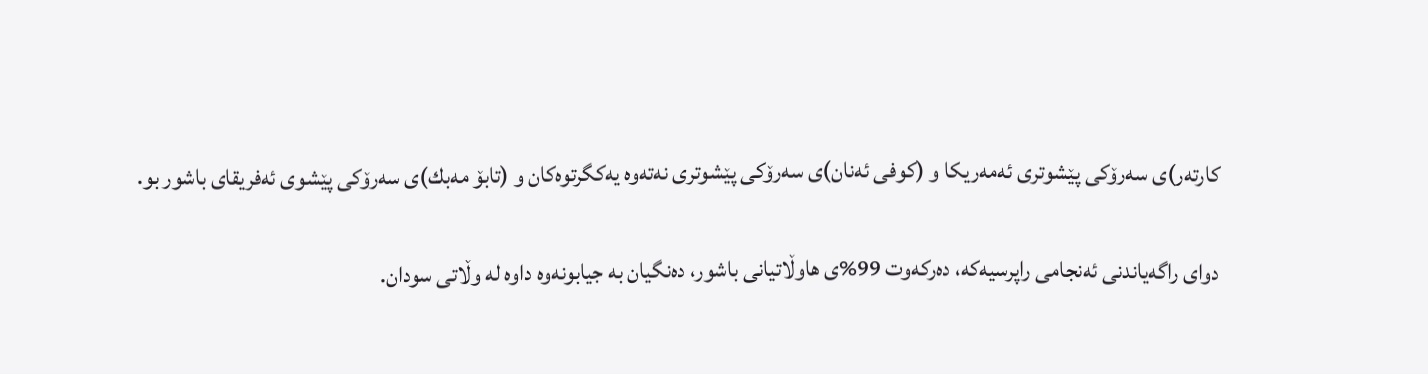كارته‌ر)ی سه‌رۆكی پێشوتری ئه‌مه‌ریكا و (كوفی ئه‌نان)ی سه‌رۆكی پێشوتری نه‌ته‌وه‌ یه‌كگرتوه‌كان و (تابۆ مه‌بك)ی سه‌رۆكی پێشوی ئه‌فریقای باشور بو.

دوای‌ راگه‌یاندنی ئه‌نجامی‌ راپرسیه‌كه‌، ده‌ركه‌وت 99%ی‌ هاوڵاتیانی باشور، ده‌نگیان به‌ جیابونه‌وه‌ داوه‌ له‌ وڵاتی سودان.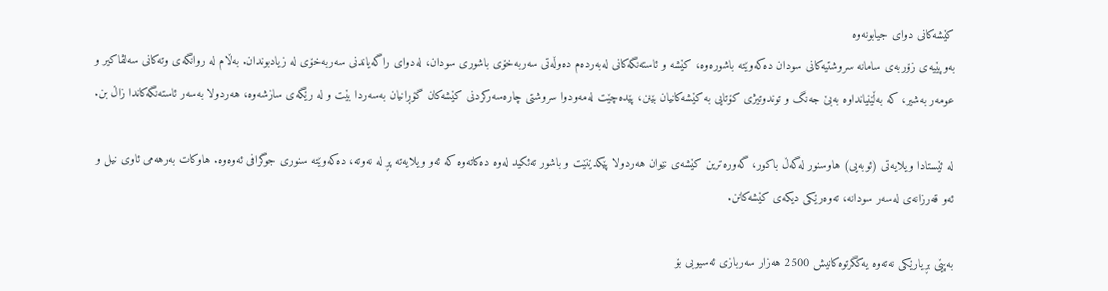كێشه‌كانی‌ دوای‌ جیابونه‌وه‌
به‌وپێیه‌ی‌ زۆربه‌ی‌ سامانه‌ سروشتیه‌كانی‌ سودان ده‌كه‌وێته‌ باشوره‌وه‌، كێشه‌ و ئاسته‌نگه‌كانی‌ له‌به‌رده‌م ده‌وڵه‌تی سه‌ربه‌خۆی‌ باشوری‌ سودان، له‌دوای‌ راگه‌یاندنی سه‌ربه‌خۆی‌ له‌ زیادبوندان. به‌ڵام له‌ روانگه‌ی‌ وته‌كانی‌ سه‌لڤاكیر و عومه‌ر به‌شیر، كه‌ به‌ڵێنیانداوه‌ به‌بێ جه‌نگ و توندوتیژی‌ كۆتایی به‌ كێشه‌كانیان بێنن، پێده‌چێت له‌مه‌ودوا سروشتی‌ چاره‌سه‌ركردنی كێشه‌كان گۆڕانیان به‌سه‌ردا بێت و له‌ رێگه‌ی‌ سازشه‌وه‌، هه‌ردولا به‌سه‌ر ئاسته‌نگه‌كاندا زاڵ بن.

له‌ ئێستادا ویلایه‌تی‌ (ئوبه‌یی) هاوسنور له‌گه‌ڵ باكور، گه‌وره‌ترین كێشه‌ی‌ نێوان هه‌ردولا پێكدێنێت و باشور ته‌ئكید له‌وه‌ ده‌كاته‌وه‌ كه‌ ئه‌و ویلایه‌ته‌ پڕ له‌ نه‌وته‌، ده‌كه‌وێته‌‌ سنوری جوگرافی ئه‌وه‌وه‌. هاوكات به‌رهه‌می ئاوی‌ نیل و ئه‌و قه‌رزانه‌ی‌ له‌سه‌ر سودانه‌، ته‌وه‌رێكی دیكه‌ی‌ كێشه‌كانن.

به‌پێی‌ بڕیارێكی‌ نه‌ته‌وه‌ یه‌كگرتوه‌كانیش 2500 هه‌زار سه‌ربازی‌ ئه‌سیوبی بۆ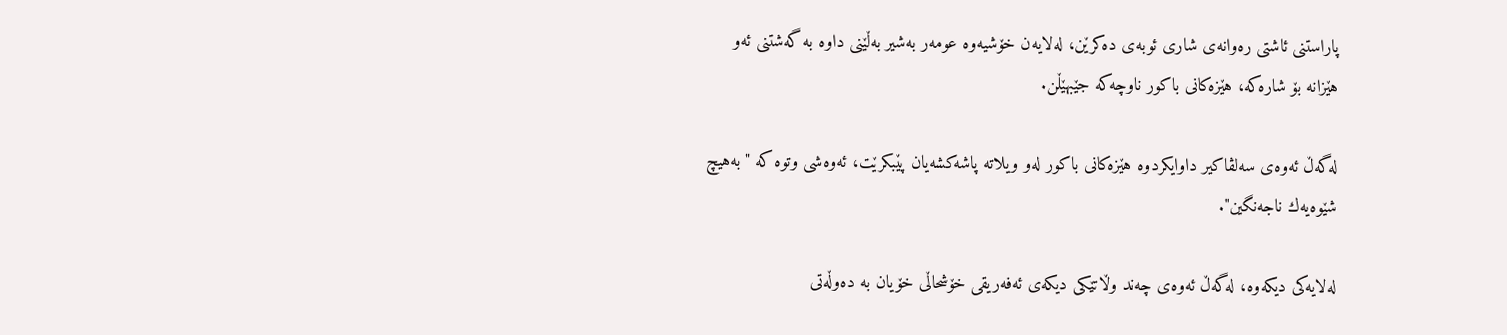پاراستنی ئاشتی‌ ره‌وانه‌ی‌ شاری‌ ئوبه‌ی‌ ده‌كرێن، له‌لایه‌ن خۆشیه‌وه‌ عومه‌ر به‌شیر به‌ڵێنی‌ داوه‌ به‌ گه‌شتنی ئه‌و هێزانه‌ بۆ شاره‌كه‌، هێزه‌كانی‌ باكور ناوچه‌كه‌ جێبهێڵن.

له‌گه‌ڵ ئه‌وه‌ی‌ سه‌لڤاكیر داوایكردوه‌ هێزه‌كانی‌ باكور له‌و ویلاته‌ پاشه‌كشه‌یان پێبكرێت، ئه‌وه‌شی وتوه‌ كه‌ "به‌هیچ شێوه‌یه‌ك ناجه‌نگین".

له‌لایه‌كی دیكه‌وه‌، له‌گه‌ڵ ئه‌وه‌ی‌ چه‌ند وڵاتێكی دیكه‌ی‌ ئه‌فه‌ریقی خۆشحاڵی‌ خۆیان به‌ ده‌وڵه‌تی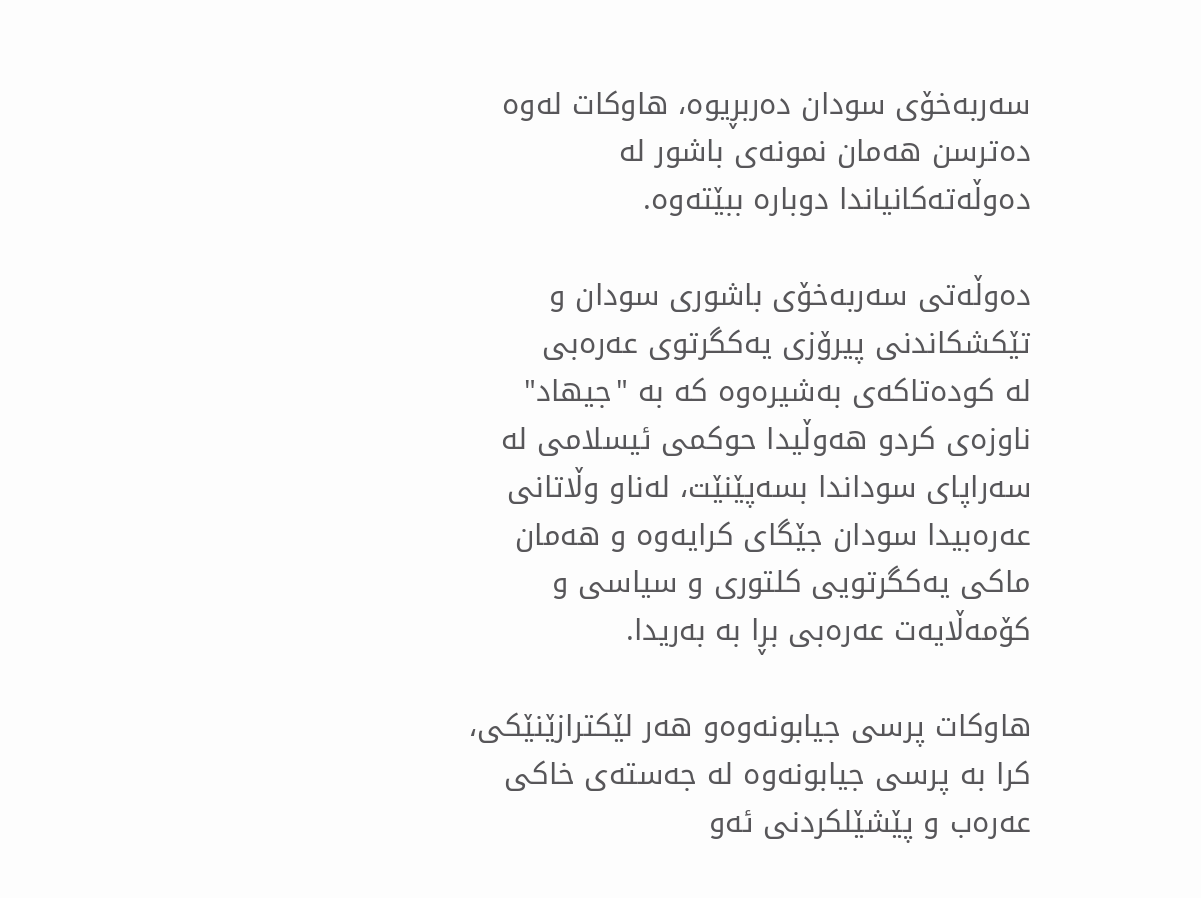سه‌ربه‌خۆی‌ سودان ده‌ربڕیوه‌، هاوكات له‌وه‌ ده‌ترسن هه‌مان نمونه‌ی‌ باشور له‌ ده‌وڵه‌ته‌كانیاندا دوباره‌ ببێته‌وه‌.

ده‌وڵه‌تی سه‌ربه‌خۆی‌ باشوری‌ سودان و تێكشكاندنی پیرۆزی یه‌كگرتوی‌ عه‌ره‌بی
له‌ كوده‌تاكه‌ی‌‌ به‌شیره‌وه‌ كه‌ به‌ "جیهاد" ناوزه‌ی‌ كردو هه‌وڵیدا حوكمی ئیسلامی له‌ سه‌راپای‌ سوداندا بسه‌پێنێت، له‌ناو وڵاتانی‌ عه‌ره‌بیدا سودان جێگای‌ كرایه‌وه ‌و هه‌مان ماكی‌ یه‌كگرتویی كلتوری‌ و سیاسی و كۆمه‌ڵایه‌ت عه‌ره‌بی بڕا به‌ به‌ریدا.

هاوكات پرسی جیابونه‌وه‌و هه‌ر لێكترازێنێكی، كرا به‌ پرسی جیابونه‌وه‌ له‌ جه‌سته‌ی‌ خاكی عه‌ره‌ب و پێشێلكردنی ئه‌و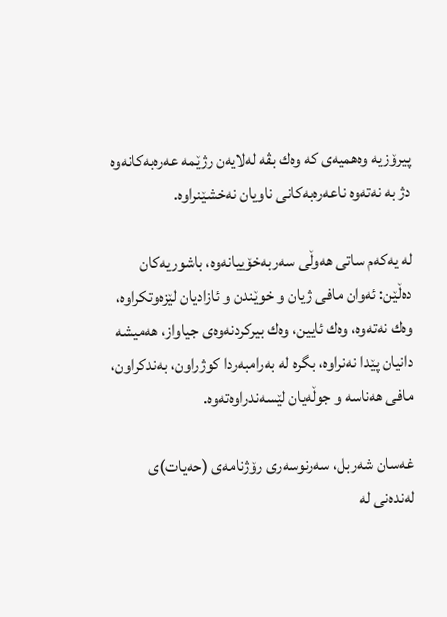پیرۆزیه‌ وه‌همیه‌ی‌ كه‌ وه‌ك بڤه‌ له‌لایه‌ن رژێمه‌ عه‌ره‌به‌كانه‌وه‌ دژ به‌ نه‌ته‌وه‌ ناعه‌ره‌به‌كانی‌ ناویان نه‌خشێنراوه‌.

له‌ یه‌كه‌م ساتی هه‌وڵی‌ سه‌ربه‌خۆییانه‌وه‌، باشوریه‌كان ده‌ڵێن: ئه‌وان مافی ژیان و خوێندن و ئازادیان لێزه‌وتكراوه‌، وه‌ك نه‌ته‌وه‌، وه‌ك ئایین، وه‌ك بیركردنه‌وه‌ی‌ جیاواز، هه‌میشه‌ دانیان پێدا نه‌نراوه‌، بگره‌ له‌ به‌رامبه‌ردا كوژراون، به‌ندكراون، مافی هه‌ناسه‌ و جوڵه‌یان لێسه‌ندراوه‌ته‌وه‌.

غه‌سان شه‌ربل، سه‌رنوسه‌ری‌ رۆژنامه‌ی‌ (حه‌یات)ی‌ له‌نده‌نی‌ له‌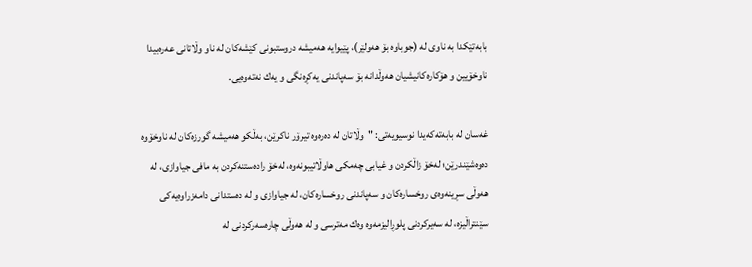بابه‌تێكدا به‌ ناوی‌ له‌ (جوباوه‌ بۆ هه‌ولێر)، پێیوایه‌ هه‌میشه‌ دروستبونی‌ كێشه‌كان له‌ ناو وڵاتانی‌ عه‌ره‌بیدا ناوخۆیین و هۆكاره‌كانیشیان هه‌وڵدانه‌ بۆ سه‌پاندنی یه‌كڕه‌نگی و یه‌ك نه‌ته‌وه‌یی.

غه‌سان له‌ بابه‌ته‌كه‌یدا نوسیویه‌تی‌: "وڵاتان له‌ ده‌ره‌وه‌ تیرۆر ناكرێن، به‌ڵكو هه‌میشه‌ گورزه‌كان له‌ ناوخۆوه‌ ده‌وه‌شێندرێن؛ له‌خۆ زاڵكردن و غیابی چه‌مكی هاوڵاتیبونه‌وه‌، له‌خۆ راده‌ستنه‌كردن به‌ مافی جیاوازی‌، له‌ هه‌وڵی‌ سڕینه‌وه‌ی‌ روخساره‌كان و سه‌پاندنی روخساره‌كان، له‌ جیاوازی‌ و له‌ ده‌ستدانی‌ دامه‌زراوه‌یه‌كی سێنتراڵیزه‌، له‌ سه‌یركردنی پلوڕالیزمه‌وه‌ وه‌ك مه‌ترسی و له‌ هه‌وڵی‌ چاره‌سه‌ركردنی له‌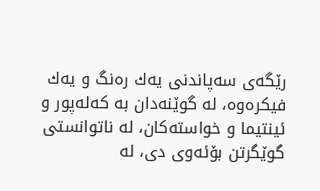رێگه‌ی‌ سه‌پاندنی یه‌ك ره‌نگ و یه‌ك فیكره‌وه‌، له‌ گوێنه‌دان به‌ كه‌له‌پور و ئینتیما و خواسته‌كان، له‌ ناتوانستی‌ گوێگرتن بۆئه‌وی‌ دی، له‌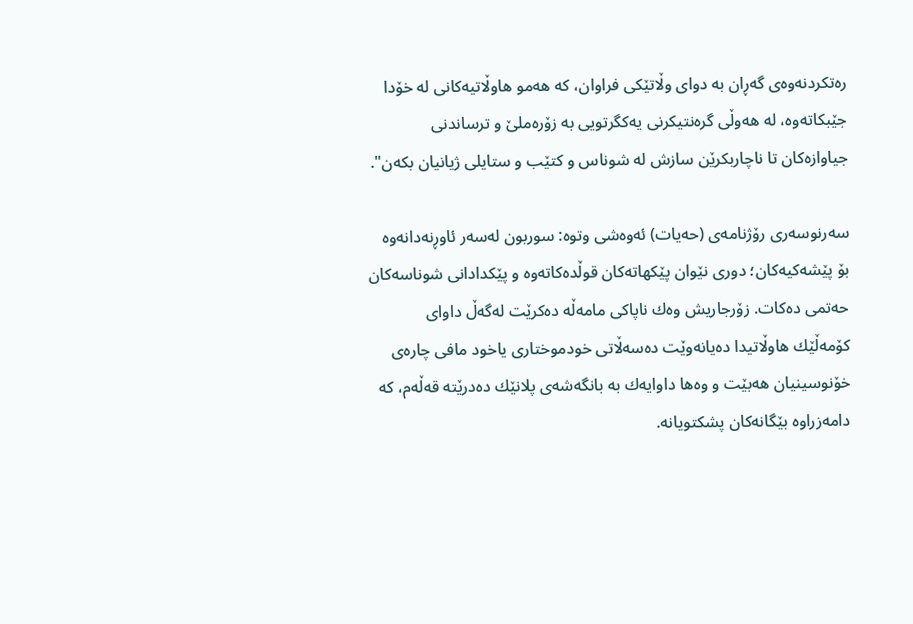ره‌تكردنه‌وه‌ی‌ گه‌ڕان به‌ دوای‌ وڵاتێكی فراوان، كه‌ هه‌مو هاوڵاتیه‌كانی‌ له‌ خۆدا جێبكاته‌وه‌، له‌ هه‌وڵی‌ گره‌نتیكرنی یه‌كگرتویی به‌ زۆره‌ملێ و ترساندنی‌ جیاوازه‌كان تا ناچاربكرێن سازش له‌ شوناس و كتێب و ستایلی‌ ژیانیان بكه‌ن".

سه‌رنوسه‌ری‌ رۆژنامه‌ی‌ (حه‌یات) ئه‌وه‌شی وتوه‌: سوربون له‌سه‌ر ئاوڕنه‌دانه‌وه‌ بۆ پێشه‌كیه‌كان؛ دوری‌ نێوان پێكهاته‌كان قوڵده‌كاته‌وه ‌و پێكدادانی‌ شوناسه‌كان حه‌تمی ده‌كات. زۆرجاریش وه‌ك ناپاكی مامه‌ڵه‌ ده‌كرێت له‌گه‌ڵ داوای‌ كۆمه‌ڵێك هاوڵاتیدا ده‌یانه‌وێت ده‌سه‌ڵاتی خودموختاری‌ یاخود مافی چاره‌ی‌ خۆنوسینیان هه‌بێت و وه‌ها داوایه‌ك به‌ بانگه‌شه‌ی‌ پلانێك ده‌درێته‌‌ قه‌ڵه‌م، كه‌ دامه‌زراوه‌ بێگانه‌كان پشكتویانه‌.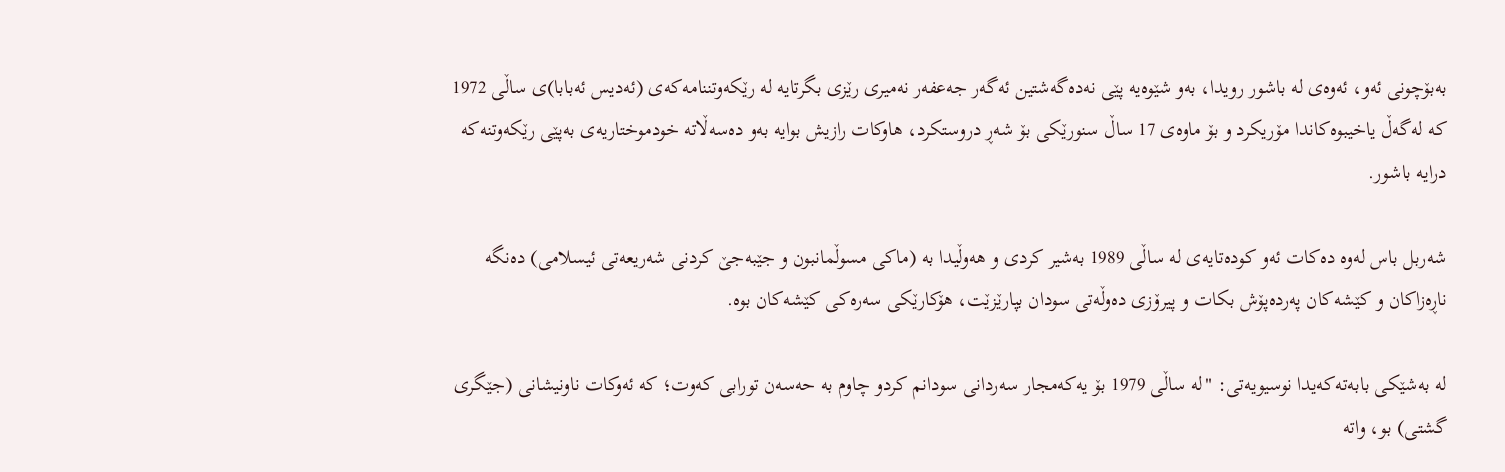به‌بۆچونی ئه‌و، ئه‌وه‌ی‌ له‌ باشور رویدا، به‌و شێوه‌یه‌ پێی‌ نه‌ده‌گه‌شتین ئه‌گه‌ر جه‌عفه‌ر نه‌میری‌ رێزی‌ بگرتایه‌ له‌ رێكه‌وتننامه‌كه‌ی‌ (ئه‌دیس ئه‌بابا)ی‌ ساڵی‌ 1972 كه‌ له‌گه‌ڵ یاخیبوه‌كاندا مۆریكرد و بۆ ماوه‌ی‌ 17 ساڵ سنورێكی بۆ شه‌ڕ دروستكرد، هاوكات رازیش بوایه‌ به‌و ده‌سه‌ڵاته‌ خودموختاریه‌ی‌ به‌پێی‌ رێكه‌وتنه‌كه‌ درایه‌ باشور.

شه‌ربل باس له‌وه‌ ده‌كات ئه‌و كوده‌تایه‌ی‌ له‌ ساڵی‌ 1989 به‌شیر كردی‌ و هه‌وڵیدا به‌ (ماكی‌ مسوڵمانبون و جێبه‌جێ كردنی شه‌ریعه‌تی ئیسلامی) ده‌نگه‌ ناڕه‌زاكان و كێشه‌كان په‌رده‌پۆش بكات و پیرۆزی‌ ده‌وڵه‌تی‌ سودان بپارێزێت، هۆكارێكی‌ سه‌ره‌كی كێشه‌كان بوه‌.

له‌ به‌شێكی‌ بابه‌ته‌كه‌یدا نوسیویه‌تی: "له‌ ساڵی‌ 1979 بۆ یه‌كه‌مجار سه‌ردانی‌ سودانم كردو چاوم به‌ حه‌سه‌ن تورابی كه‌وت؛ كه‌ ئه‌وكات ناونیشانی‌ (جێگری‌ گشتی‌) بو، واته‌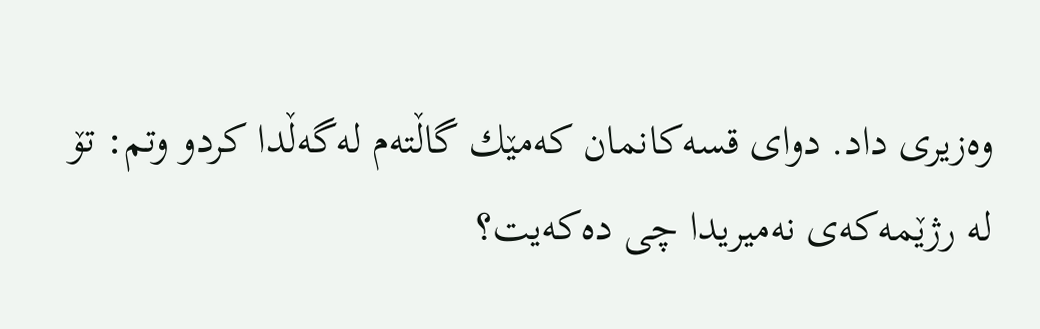وه‌زیری‌ داد. دوای‌ قسه‌كانمان كه‌مێك گاڵته‌م له‌گه‌ڵدا كردو وتم: تۆ له‌ رژێمه‌كه‌ی‌ نه‌میریدا چی ده‌كه‌یت؟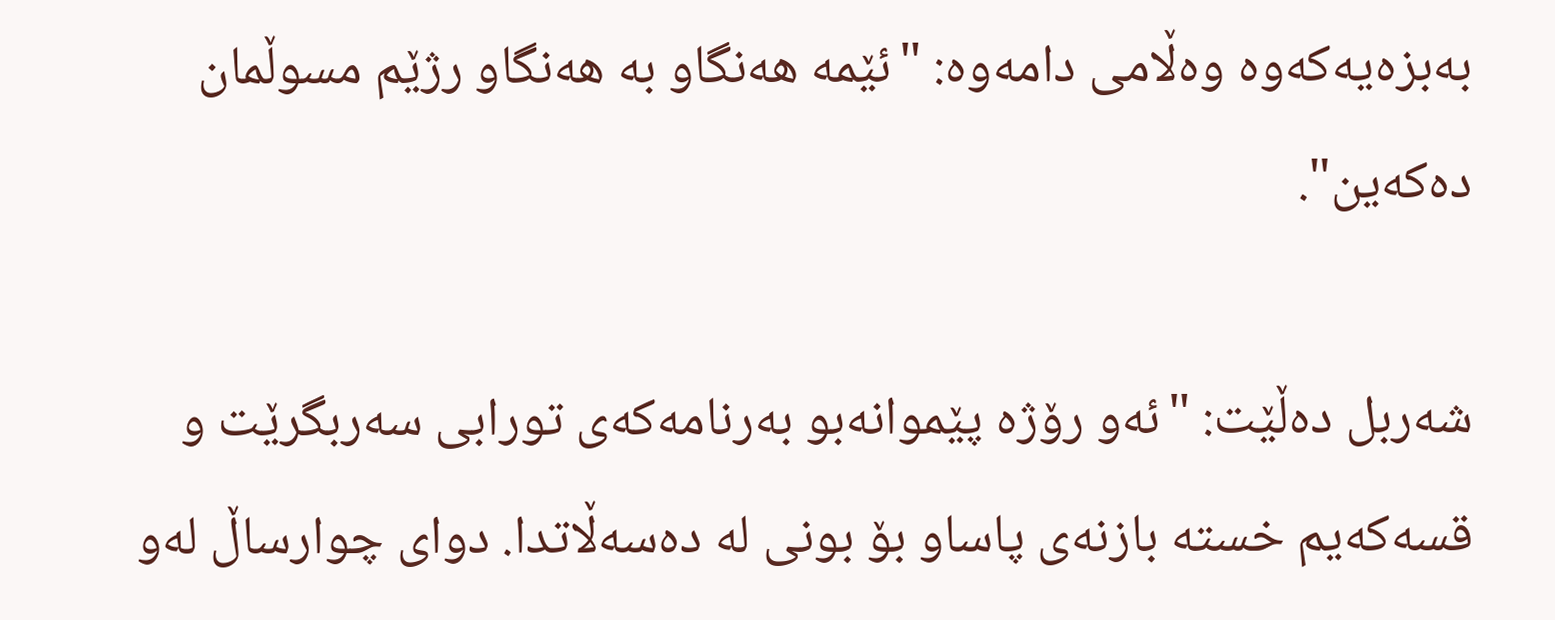به‌بزه‌یه‌كه‌وه‌ وه‌ڵامی دامه‌وه‌: "ئێمه‌ هه‌نگاو به‌ هه‌نگاو رژێم مسوڵمان ده‌كه‌ین".

شه‌ربل ده‌ڵێت: "ئه‌و رۆژه‌ پێموانه‌بو به‌رنامه‌كه‌ی‌ تورابی سه‌ربگرێت و قسه‌كه‌یم خسته‌ بازنه‌ی‌ پاساو بۆ بونی له‌ ده‌سه‌ڵاتدا. دوای‌ چوارساڵ له‌و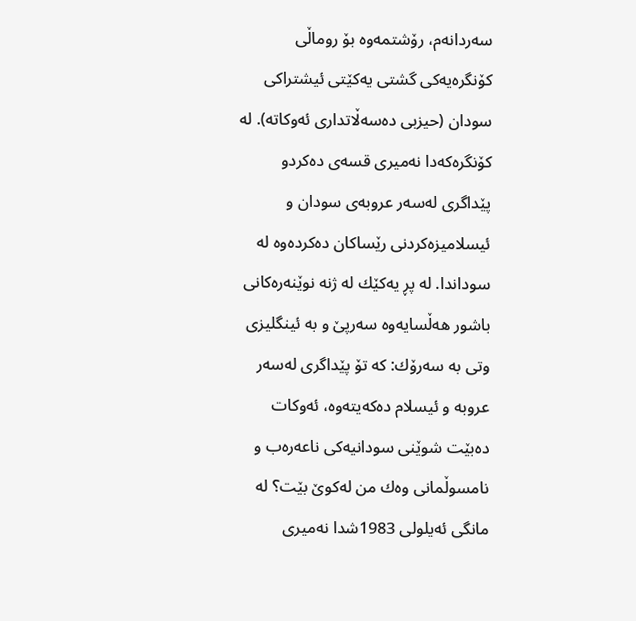سه‌ردانه‌م، رۆشتمه‌وه‌ بۆ روماڵی‌ كۆنگره‌یه‌كی گشتی‌ یه‌كێتی ئیشتراكی سودان (حیزبی ده‌سه‌ڵاتداری‌ ئه‌وكاته‌). له‌ كۆنگره‌كه‌دا نه‌میری‌ قسه‌ی ده‌كردو پێداگری‌ له‌سه‌ر عروبه‌ی‌ سودان و ئیسلامیزه‌كردنی رێساكان ده‌كرده‌وه‌ له‌ سوداندا. له‌ پڕ یه‌كێك له‌ ژنه‌ نوێنه‌ره‌كانی‌ باشور هه‌ڵسایه‌وه‌ سه‌رپێ و به‌ ئینگلیزی‌ وتی به‌ سه‌رۆك: كه‌ تۆ پێداگری‌ له‌سه‌ر عروبه‌ و ئیسلام ده‌كه‌یته‌وه‌، ئه‌وكات ده‌بێت شوێنی‌ سودانیه‌كی ناعه‌ره‌ب و نامسوڵمانی‌ وه‌ك من له‌كوێ بێت؟ له‌ مانگی ئه‌یلولی‌ 1983شدا نه‌میری‌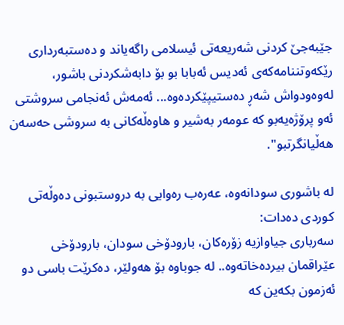جێبه‌جێ كردنی شه‌ریعه‌تی ئیسلامی راگه‌یاند و ده‌ستبه‌رداری‌ رێكه‌وتننامه‌كه‌ی‌ ئه‌دیس ئه‌بابا بو بۆ دابه‌شكردنی باشور، له‌وه‌ودواش شه‌ڕ ده‌ستیپێكرده‌وه‌... ئه‌مه‌ش ئه‌نجامی سروشتی ئه‌و پرۆژه‌یه‌بو كه‌ عومه‌ر به‌شیر و هاوه‌ڵه‌كانی‌ به‌ سروشی‌ حه‌سه‌ن هه‌ڵیانگرتبو".

له‌ باشوری‌ سودانه‌وه‌، عه‌ره‌ب ره‌وایی به‌ دروستبونی‌ ده‌وڵه‌تی كوردی‌ ده‌دات:
سه‌رباری‌ جیاوازیه‌ زۆره‌كان، بارودۆخی سودان، بارودۆخی عێراقمان بیرده‌خاته‌وه‌.. له‌ جوباوه‌ بۆ هه‌ولێر، ده‌كرێت باسی دو ئه‌زمون بكه‌ین كه‌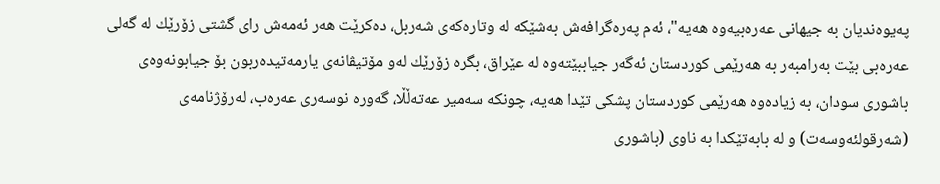په‌یوه‌ندیان به‌ جیهانی‌ عه‌ره‌بیه‌وه‌ هه‌یه‌"، ئه‌م په‌ره‌گرافه‌ش به‌شێكه‌ له‌ وتاره‌كه‌ی‌ شه‌ربل، ده‌كرێت هه‌ر ئه‌مه‌ش رای‌ گشتی‌ زۆرێك له‌ گه‌لی‌‌ عه‌ره‌بی بێت به‌رامبه‌ر به‌ هه‌رێمی‌ كوردستان ئه‌گه‌ر جیاببێته‌وه‌ له‌ عێراق، بگره‌ زۆرێك له‌و مۆتیڤانه‌ی‌ یارمه‌تیده‌ربون بۆ جیابونه‌وه‌ی‌ باشوری‌ سودان، به‌ زیاده‌وه‌ هه‌رێمی‌ كوردستان پشكی تێدا هه‌یه‌، چونكه‌ سه‌میر عه‌ته‌ڵڵا، گه‌وره‌ نوسه‌ری‌ عه‌ره‌ب، له‌رۆژنامه‌ی‌ (شه‌رقولئه‌وسه‌ت) و له‌ بابه‌تێكدا به‌ ناوی‌ (باشوری‌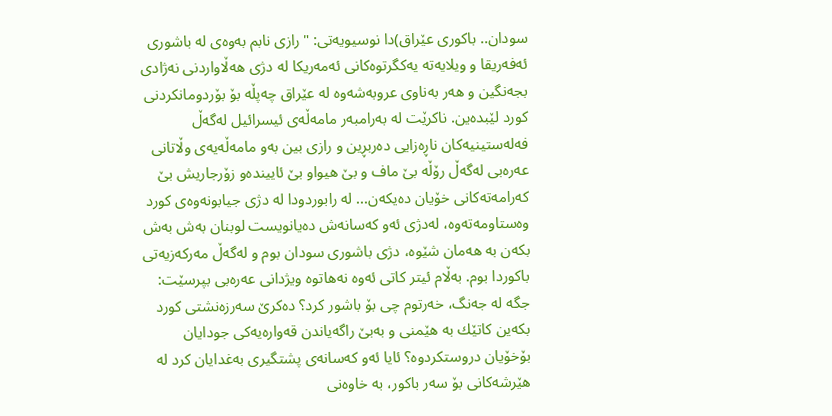سودان.. باكوری‌ عێراق)دا نوسیویه‌تی: "رازی نابم به‌وه‌ی‌ له‌ باشوری‌ ئه‌فه‌ریقا و ویلایه‌ته‌ یه‌كگرتوه‌كانی ئه‌مه‌ریكا له‌ دژی‌ هه‌ڵاواردنی نه‌ژادی‌ بجه‌نگین و هه‌ر به‌ناوی‌ عروبه‌شه‌وه‌ له‌ عێراق چه‌پڵه‌ بۆ بۆردومانكردنی كورد لێبده‌ین. ناكرێت له‌ به‌رامبه‌ر مامه‌ڵه‌ی‌ ئیسرائیل له‌گه‌ڵ فه‌له‌ستینیه‌كان ناڕه‌زایی ده‌ربڕین و رازی بین به‌و مامه‌ڵه‌یه‌ی‌ وڵاتانی‌ عه‌ره‌بی له‌گه‌ڵ رۆڵه‌ بێ ماف و بێ هیواو بێ ئایینده‌و زۆرجاریش بێ كه‌رامه‌ته‌كانی‌ خۆیان ده‌یكه‌ن... له‌ رابوردودا له‌ دژی‌ جیابونه‌وه‌ی‌ كورد وه‌ستاومه‌ته‌وه‌، له‌دژی‌ ئه‌و كه‌سانه‌ش ده‌یانویست لوبنان به‌ش به‌ش بكه‌ن به‌ هه‌مان شێوه‌، دژی‌ باشوری‌ سودان بوم و له‌گه‌ڵ مه‌ركه‌زیه‌تی‌ باكوردا بوم. به‌ڵام ئیتر كاتی‌ ئه‌وه‌ نه‌هاتوه‌ ویژدانی‌ عه‌ره‌بی بپرسێت: جگه‌ له‌ جه‌نگ، خه‌رتوم چی بۆ باشور كرد؟ ده‌كرێ سه‌رزه‌نشتی كورد بكه‌ین كاتێك به‌ هێمنی و به‌بێ راگه‌یاندن قه‌واره‌یه‌كی‌ جودایان بۆخۆیان دروستكردوه‌؟ ئایا ئه‌و كه‌سانه‌ی‌ پشتگیری‌ به‌غدایان كرد له‌ هێرشه‌كانی‌ بۆ سه‌ر باكور، به‌ خاوه‌نی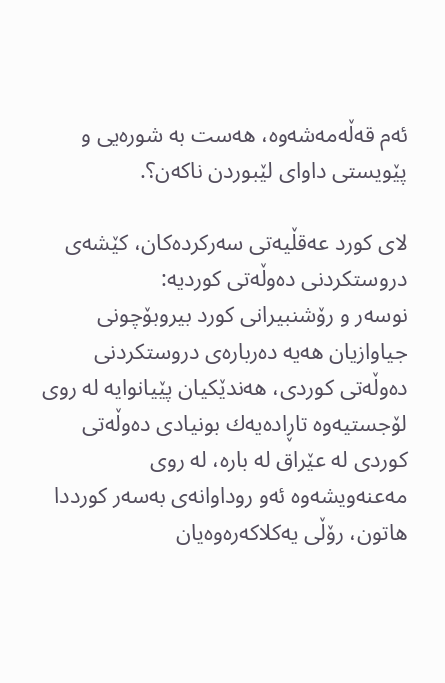ئه‌م قه‌ڵه‌مه‌شه‌وه‌، هه‌ست به‌ شوره‌یی و پێویستی‌ داوای‌ لێبوردن ناكه‌ن؟.

لای‌ كورد عه‌قڵیه‌تی سه‌ركرده‌كان، كێشه‌ی‌ دروستكردنی ده‌وڵه‌تی كوردیه:
نوسه‌ر و رۆشنبیرانی‌ كورد بیروبۆچونی جیاوازیان هه‌یه‌ ده‌رباره‌ی‌ دروستكردنی ده‌وڵه‌تی كوردی، هه‌ندێكیان پێیانوایه‌ له‌ روی‌ لۆجستیه‌وه‌ تاڕاده‌یه‌ك بونیادی ده‌وڵه‌تی‌ كوردی‌ له‌ عێراق له‌ باره‌، له‌ روی‌ مه‌عنه‌ویشه‌وه‌ ئه‌و روداوانه‌ی‌ به‌سه‌ر كورددا هاتون، رۆڵی‌ یه‌كلاكه‌ره‌وه‌یان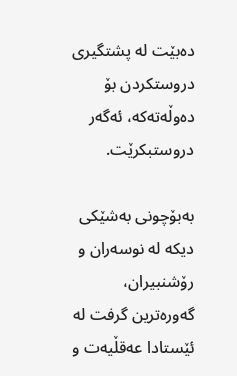ده‌بێت له‌ پشتگیری‌ دروستكردن بۆ ده‌وڵه‌ته‌كه‌، ئه‌گه‌ر دروستبكرێت.

به‌بۆچونی‌ به‌شێكی دیكه‌ له‌ نوسه‌ران و رۆشنبیران، گه‌وره‌ترین گرفت له‌ ئێستادا عه‌قڵیه‌ت و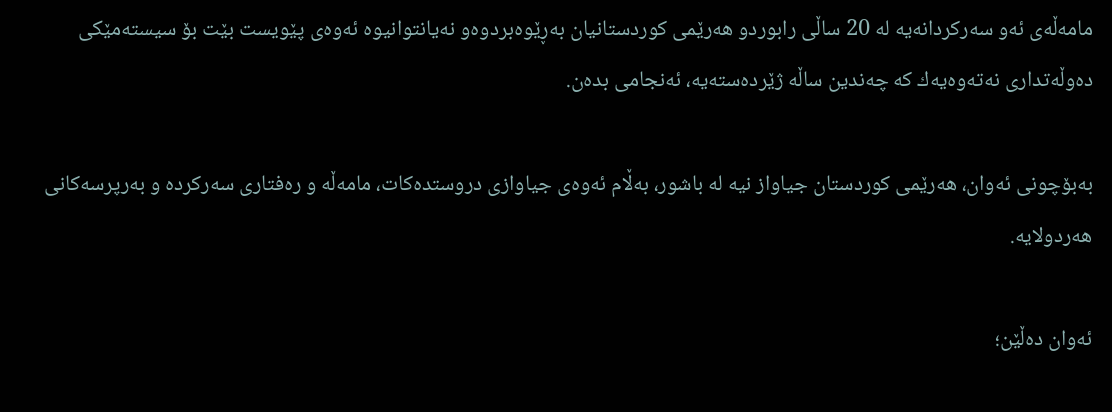مامه‌ڵه‌ی‌ ئه‌و سه‌ركردانه‌یه‌ له‌ 20 ساڵی‌ رابوردو هه‌رێمی‌ كوردستانیان به‌ڕێوه‌بردوه‌و نه‌یانتوانیوه‌ ئه‌وه‌ی‌ پێویست بێت بۆ سیسته‌مێكی ده‌وڵه‌تداری‌ نه‌ته‌وه‌یه‌ك كه‌ چه‌ندین ساڵه‌ ژێرده‌سته‌یه‌، ئه‌نجامی‌ بده‌ن.

به‌بۆچونی ئه‌وان، هه‌رێمی‌ كوردستان جیاواز نیه‌ له‌ باشور، به‌ڵام ئه‌وه‌ی‌ جیاوازی‌ دروستده‌كات، مامه‌ڵه ‌و ره‌فتاری‌ سه‌ركرده‌ و به‌رپرسه‌كانی‌ هه‌ردولایه‌.

ئه‌وان ده‌ڵێن؛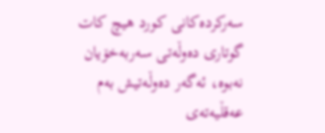سه‌ركرده‌كانی‌ كورد هیچ كات گوتاری‌ ده‌وڵه‌تی‌ سه‌ربه‌خۆیان نه‌بوه‌، ئه‌گه‌ر ده‌وڵه‌تیش به‌م عه‌قڵیه‌ته‌ی‌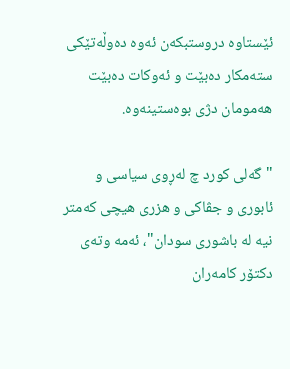ئێستاوه‌ دروستبكه‌ن ئه‌وه‌ ده‌وڵه‌تێكی‌ سته‌مكار ده‌بێت و ئه‌وكات ده‌بێت هه‌مومان دژی‌ بوه‌ستینه‌وه‌.

"گه‌لی‌ كورد چ له‌ڕوی‌ سیاسی‌ ‌و ئابوری‌ ‌و جڤاكی‌ ‌و هزری‌ هیچی‌ كه‌متر نیه‌ له‌ باشوری‌ سودان"، ئه‌مه‌‌ وته‌ی‌ دكتۆر كامه‌ران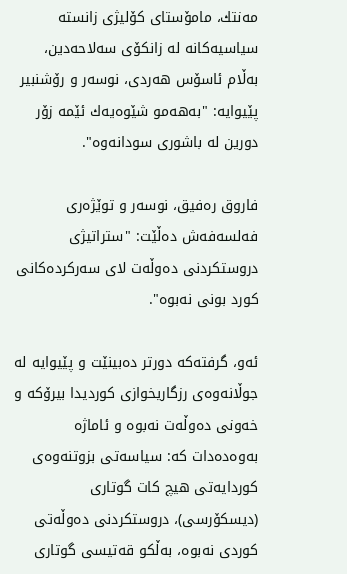مه‌نتك، مامۆستای‌ كۆلیژی‌ زانسته‌ سیاسیه‌كانه‌ له‌ زانكۆی‌ سه‌لاحه‌دین، به‌ڵام ئاسۆس هه‌ردی، نوسه‌ر و رۆشنبیر پێیوایه: "به‌هه‌مو شێوه‌یه‌ك ئێمه‌ زۆر دورین له‌ باشوری‌ سودانه‌وه‌".

فاروق ره‌فیق، نوسه‌ر و توێژه‌ری‌ فه‌لسه‌فه‌ش ده‌ڵێت‌: "ستراتیژی‌ دروستكردنی‌ ده‌وڵه‌ت لای‌ سه‌ركرده‌كانی‌ كورد بونی‌ نه‌بوه‌".

ئه‌و، گرفته‌كه‌ دورتر ده‌بینێت و پێیوایه‌ له‌ جوڵانه‌وه‌ی‌‌ رزگاریخوازی‌ كوردیدا بیرۆكه‌ و خه‌ونی ده‌وڵه‌ت نه‌بوه‌ و ئاماژه‌ به‌وه‌ده‌دات كه‌: سیاسه‌تی‌ بزوتنه‌وه‌ی‌ كوردایه‌تی‌ هیچ كات گوتاری‌ (دیسكۆرسی‌)، دروستكردنی‌ ده‌وڵه‌تی‌ كوردی‌ نه‌بوه‌، به‌ڵكو قه‌تیسی‌ گوتاری‌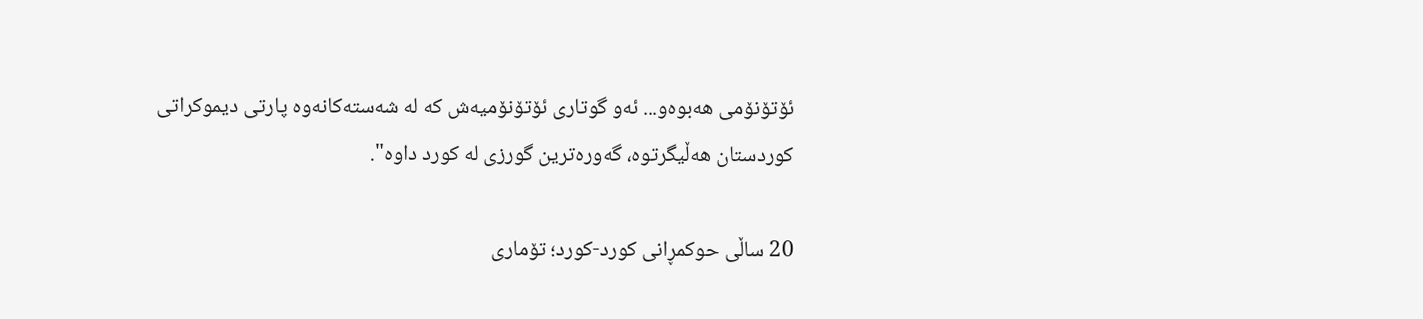ئۆتۆنۆمی‌ هه‌بوه‌و... ئه‌و گوتاری‌ ئۆتۆنۆمیه‌ش‌ كه‌ له‌ شه‌سته‌كانه‌وه‌ پارتی‌ دیموكراتی‌ كوردستان هه‌ڵیگرتوه‌، گه‌وره‌ترین گورزی‌ له ‌كورد داوه‌".

20 ساڵی‌ حوكمڕانی كورد-كورد‌؛ تۆماری‌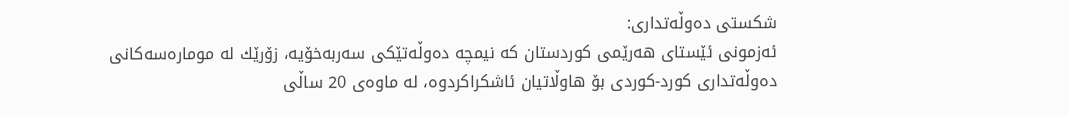شكستی‌ ده‌وڵه‌تداری:
ئه‌زمونی‌ ئێستای‌ هه‌رێمی‌ كوردستان كه‌ نیمچه‌ ده‌وڵه‌تێكی سه‌ربه‌خۆیه‌، زۆرێك له‌ موماره‌سه‌كانی‌ ده‌وڵه‌تداری‌ كورد-كوردی‌ بۆ هاوڵاتیان ئاشكراكردوه‌‌، له‌ ماوه‌ی‌ 20 ساڵی‌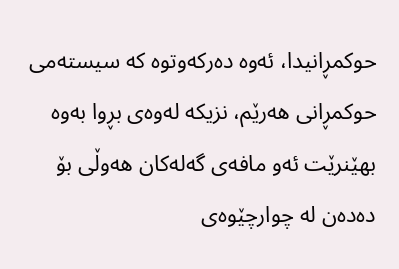حوكمڕانیدا، ئه‌وه‌ ده‌ركه‌وتوه‌‌ كه‌ سیسته‌می حوكمڕانی هه‌رێم، نزیكه‌ له‌وه‌ی بڕوا به‌وه‌ بهێنرێت‌ ئه‌و مافه‌ی‌ گه‌له‌كان هه‌وڵی‌ بۆ ده‌ده‌ن له‌ چوارچێوه‌ی‌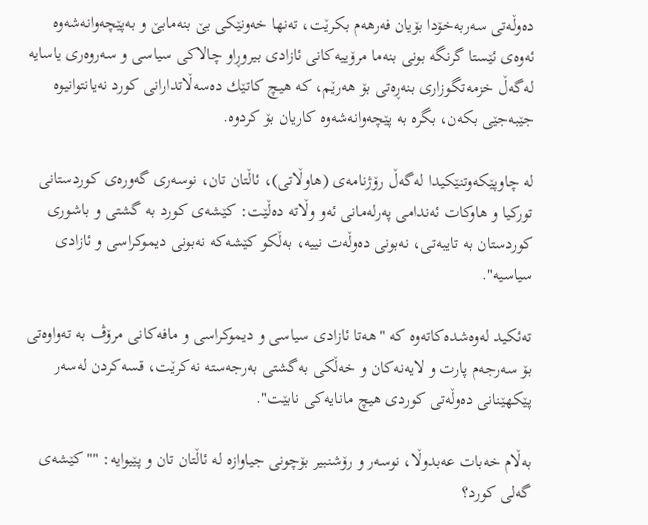ده‌وڵه‌تی سه‌ربه‌خۆدا بۆیان فه‌رهه‌م بكرێت، ته‌نها خه‌ونێكی بێ بنه‌مابێ و به‌پێچه‌وانه‌شه‌وه‌ ئه‌وه‌ی‌ ئێستا گرنگه‌ بونی‌ بنه‌ما مرۆییه‌كانی‌ ئازادی‌ بیروڕاو چالاكی سیاسی و سه‌روه‌ری‌ یاسایه‌ له‌گه‌ڵ خزمه‌تگوزاری‌ بنه‌ڕه‌تی بۆ هه‌رێم، كه‌ هیچ كاتێك ده‌سه‌ڵاتدارانی كورد نه‌یانتوانیوه‌ جێبه‌جێی‌ بكه‌ن، بگره‌ به‌ پێچه‌وانه‌شه‌وه‌ كاریان بۆ كردوه‌.

له‌ چاوپێكه‌وتنێكیدا له‌گه‌ڵ رۆژنامه‌ی‌ (هاوڵاتی)، ئاڵتان تان، نوسه‌ری‌ گه‌وره‌ی‌ كوردستانی‌ توركیا و هاوكات ئه‌ندامی په‌رله‌مانی‌ ئه‌و وڵاته‌ ده‌ڵێت‌: کێشه‌ی کورد به ‌گشتی و باشوری کوردستان به‌ تایبه‌تی‌، نه‌بونی ده‌وڵه‌ت نییه،‌ به‌ڵکو كێشه‌که‌ نه‌بونی دیموکراسی و ئازادی‌ سیاسیه‌".

ته‌ئكید له‌وه‌شده‌كاته‌وه‌ كه‌ "هه‌تا ئازادی سیاسی و دیموکراسی و مافه‌کانی مرۆڤ به‌ ته‌واوه‌تی بۆ سه‌رجه‌م پارت و لایه‌نه‌کان و خه‌ڵکی به‌گشتی به‌رجه‌سته‌ نه‌کرێت، قسه‌کردن له‌سه‌ر پێکهێنانی ده‌وڵه‌تی‌ كوردی‌ هیچ مانایه‌کی نابێت".

به‌ڵام خه‌بات عه‌بدوڵا، نوسه‌ر و رۆشنبیر بۆچونی‌ جیاوازه‌ له‌ ئاڵتان تان و پێیوایه‌: ""كێشه‌ی‌ گه‌لی‌ كورد؟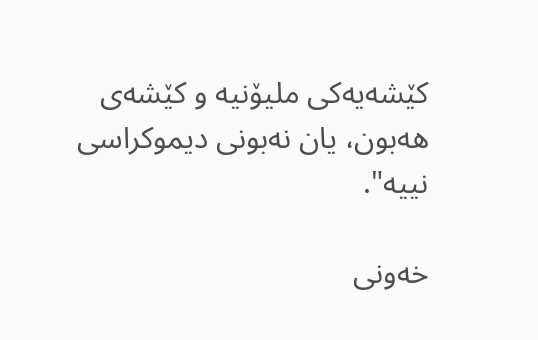كێشه‌یه‌كی ملیۆنیه‌ و كێشه‌ی‌ هه‌بون، یان نه‌بونی دیموكراسی نییه‌".

خه‌ونی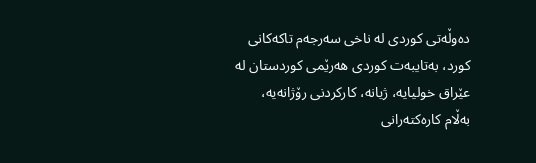ده‌وڵه‌تی كوردی‌ له‌ ناخی سه‌رجه‌م تاكه‌كانی‌ كورد، به‌تایبه‌ت كوردی‌ هه‌رێمی كوردستان له‌ عێراق خولیایه‌، ژیانه‌، كاركردنی رۆژانه‌یه‌، به‌ڵام كاره‌كته‌رانی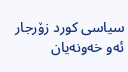سیاسی كورد زۆرجار ئه‌و خه‌ونه‌یان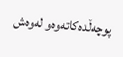پوچه‌ڵده‌كاته‌وه‌و له‌وه‌ش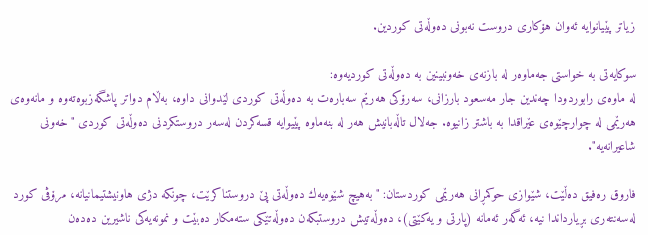زیاتر پێیانوایه‌ ئه‌وان هۆكاری‌ دروست نه‌بونی ده‌وڵه‌تی كوردین.

سوكایه‌تی به‌ خواستی‌ جه‌ماوه‌ر‌ له‌ بازنه‌ی‌ خه‌ونبینین به‌ ده‌وڵه‌تی كوردیه‌وه‌:
له‌ ماوه‌ی‌ رابوردودا چه‌ندین جار مه‌سعود بارزانی، سه‌رۆكی هه‌رێم سه‌باره‌ت به‌ ده‌وڵه‌تی كوردی‌ لێدوانی‌ داوه‌، به‌ڵام دواتر پاشگه‌زبوه‌ته‌وه ‌و مانه‌وه‌ی‌ هه‌رێمی له‌ چوارچێوه‌ی‌ عێراقدا به‌ باشتر زانیوه‌. جه‌لال تاڵه‌بانیش هه‌ر له‌ بنه‌ماوه‌ پێیوایه‌ قسه‌كردن له‌سه‌ر دروستكردنی ده‌وڵه‌تی كوردی‌ "خه‌ونی شاعیرانه‌یه‌".

فاروق ره‌فیق ده‌ڵێت، شێوازی‌ حوكمڕانی هه‌رێمی‌ كوردستان: "به‌هیچ شێوه‌یه‌ك ده‌وڵه‌تی‌ پێ دروستناكرێت، چونكه‌ دژی‌ هاونیشتیمانیانه‌، مرۆڤی‌ كورد له‌سه‌نته‌ری‌ بڕیارداندا نیه‌، ئه‌گه‌ر ئه‌مانه‌ (پارتی و یه‌كێتی‌)، ده‌وڵه‌تیش دروستبكه‌ن ده‌وڵه‌تێكی‌ سته‌مكار ده‌بێت و نمونه‌یه‌كی‌ ناشیرین ده‌ده‌ن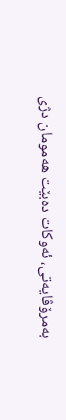به‌مرۆڤایه‌تی‌، ئه‌وكات ده‌بێت هه‌مومان دژی‌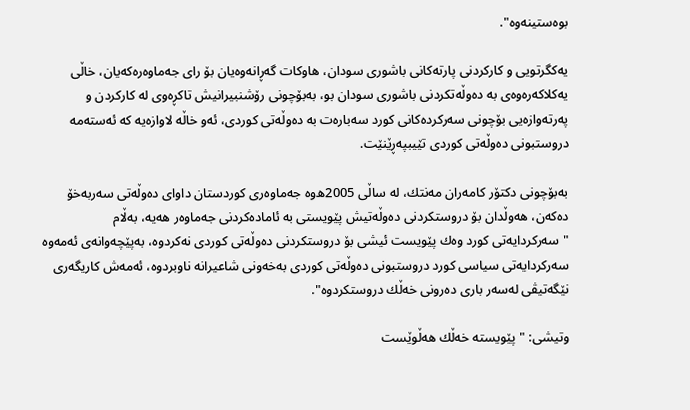بوه‌ستینه‌وه‌".

یه‌كگرتویی و كاركردنی پارته‌كانی باشوری‌ سودان، هاوكات گه‌ڕانه‌وه‌یان بۆ رای‌ جه‌ماوه‌ره‌كه‌یان، خاڵی‌ یه‌كلاكه‌ره‌وه‌ی‌ به‌ ده‌وڵه‌تكردنی باشوری‌ سودان بو، به‌بۆچونی رۆشنبیرانیش تاكڕه‌وی‌ له‌ كاركردن و په‌رته‌وازه‌یی بۆچونی‌ سه‌ركرده‌كانی‌ كورد سه‌باره‌ت به‌ ده‌وڵه‌تی كوردی‌، ئه‌و خاڵه‌ لاوازه‌یه‌ كه‌ ئه‌سته‌مه‌ دروستبونی ده‌وڵه‌تی كوردی تێیبپه‌ڕێنێت.

به‌بۆچونی‌ دكتۆر كامه‌ران مه‌نتك، له‌ ساڵی‌ 2005ه‌وه‌ جه‌ماوه‌ری‌ كوردستان داوای‌ ده‌وڵه‌تی‌ سه‌ربه‌خۆ ده‌كه‌ن، هه‌وڵدان بۆ دروستكردنی‌ ده‌وڵه‌تیش پێویستی‌ به‌ ئاماده‌كردنی‌ جه‌ماوه‌ر هه‌یه‌، به‌ڵام "سه‌ركردایه‌تی‌ كورد وه‌ك پێویست ئیشی‌ بۆ دروستكردنی‌ ده‌وڵه‌تی‌ كوردی‌ نه‌كردوه‌، به‌پێچه‌وانه‌ی‌ ئه‌مه‌وه‌ سه‌ركردایه‌تی‌ سیاسی‌ كورد دروستبونی‌ ده‌وڵه‌تی‌ كوردی‌ به‌خه‌ونی‌ شاعیرانه‌ ناوبردوه‌، ئه‌مه‌ش كاریگه‌ری‌ نێگه‌تیڤی‌ له‌سه‌ر باری‌ ده‌رونی‌ خه‌ڵك دروستكردوه‌".

وتیشی: "پێویسته‌ خه‌ڵك هه‌ڵوێست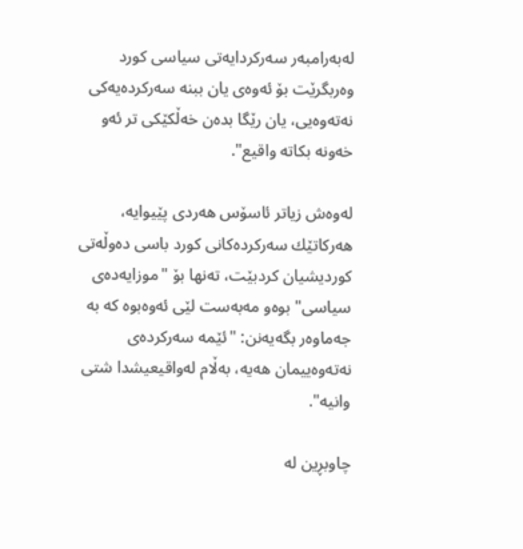له‌به‌رامبه‌ر سه‌ركردایه‌تی‌ سیاسی‌ كورد وه‌ربگرێت بۆ ئه‌وه‌ی‌ یان ببنه‌ سه‌ركرده‌یه‌كی‌ نه‌ته‌وه‌یی،‌ یان رێگا بده‌ن‌ خه‌ڵكێكی‌ تر ئه‌و خه‌ونه‌ بكاته‌ واقیع".

له‌وه‌ش زیاتر ئاسۆس هه‌ردی‌ پێیوایه‌،‌ هه‌ركاتێك سه‌ركرده‌كانی كورد باسی‌ ده‌وڵه‌تی‌ كوردیشیان كردبێت، ته‌نها بۆ "موزایه‌ده‌ی‌ سیاسی" بوه‌و مه‌به‌ست لێی‌ ئه‌وه‌بوه‌ كه‌ به‌ جه‌ماوه‌ر بگه‌یه‌نن: "ئێمه‌ سه‌ركرده‌ی‌ نه‌ته‌وه‌ییمان هه‌یه‌، به‌ڵام له‌واقیعیشدا شتی‌ وانیه‌".

چاوبڕین له‌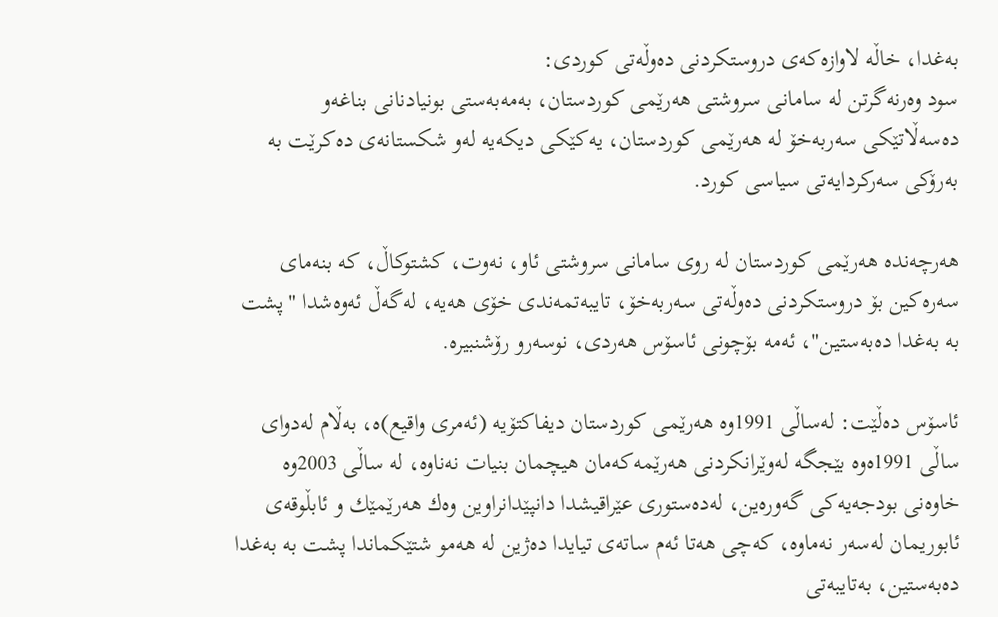به‌غدا، خاڵه‌ لاوازه‌كه‌ی‌ دروستكردنی ده‌وڵه‌تی كوردی‌:
سود وه‌رنه‌گرتن له‌ سامانی‌ سروشتی‌ هه‌رێمی‌ كوردستان، به‌مه‌به‌ستی‌ بونیادنانی‌ بناغه‌و ده‌سه‌ڵاتێكی سه‌ربه‌خۆ له‌ هه‌رێمی كوردستان، یه‌كێكی‌ دیكه‌یه‌ له‌و شكستانه‌ی‌ ده‌كرێت به‌ به‌رۆكی سه‌ركردایه‌تی سیاسی كورد.

هه‌رچه‌نده‌ هه‌رێمی كوردستان له‌ روی‌ سامانی‌ سروشتی‌ ئاو، نه‌وت، كشتوكاڵ، كه‌ بنه‌مای‌ سه‌ره‌كین بۆ دروستكردنی‌ ده‌وڵه‌تی سه‌ربه‌خۆ، تایبه‌تمه‌ندی خۆی‌ هه‌یه‌، له‌گه‌ڵ ئه‌وه‌شدا "پشت به‌ به‌غدا ده‌به‌ستین"، ئه‌مه‌ بۆچونی‌ ئاسۆس هه‌ردی‌، نوسه‌رو رۆشنبیره‌.

ئاسۆس ده‌ڵێت: له‌ساڵی‌ 1991وه‌ هه‌رێمی‌ كوردستان دیفاكتۆیه‌ (ئه‌مری‌ واقیع)ه‌، به‌ڵام له‌دوای‌ ساڵی‌ 1991ه‌وه‌ بێجگه‌ له‌وێرانكردنی‌ هه‌رێمه‌كه‌مان هیچمان بنیات نه‌ناوه‌، له‌ ساڵی‌ 2003وه‌ خاوه‌نی‌ بودجه‌یه‌كی‌ گه‌وره‌ین، له‌ده‌ستوری‌ عێراقیشدا دانپێدانراوین وه‌ك هه‌رێمێك ‌و ئابڵوقه‌ی‌ ئابوریمان له‌سه‌ر نه‌ماوه‌، كه‌چی هه‌تا ئه‌م ساته‌ی‌ تیایدا ده‌ژین له‌ هه‌مو شتێكماندا پشت به‌ به‌غدا ده‌به‌ستین، به‌تایبه‌تی‌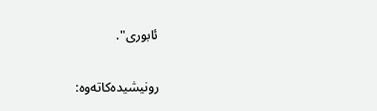ئابوری‌".

رونیشیده‌كاته‌وه‌: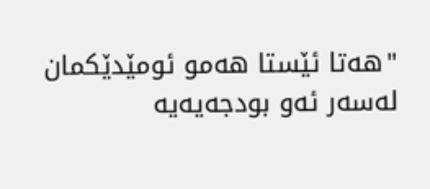"هه‌تا ئێستا هه‌مو ئومێدێكمان له‌سه‌ر ئه‌و بودجه‌یه‌یه‌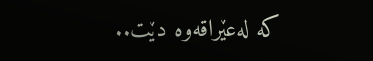كه‌ له‌عێراقه‌وه‌ دێت..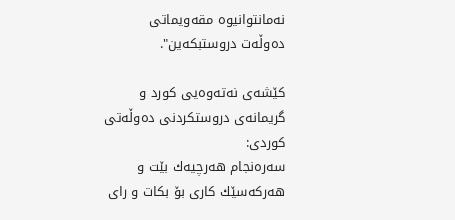نه‌مانتوانیوه‌ مقه‌ویماتی‌ ده‌وڵه‌ت دروستبكه‌ین".

كێشه‌ی‌ نه‌ته‌وه‌یی كورد و گریمانه‌ی‌ دروستكردنی ده‌وڵه‌تی كوردی‌:
سه‌ره‌نجام هه‌رچیه‌ك بێت و هه‌ركه‌سێك كاری بۆ بكات و رای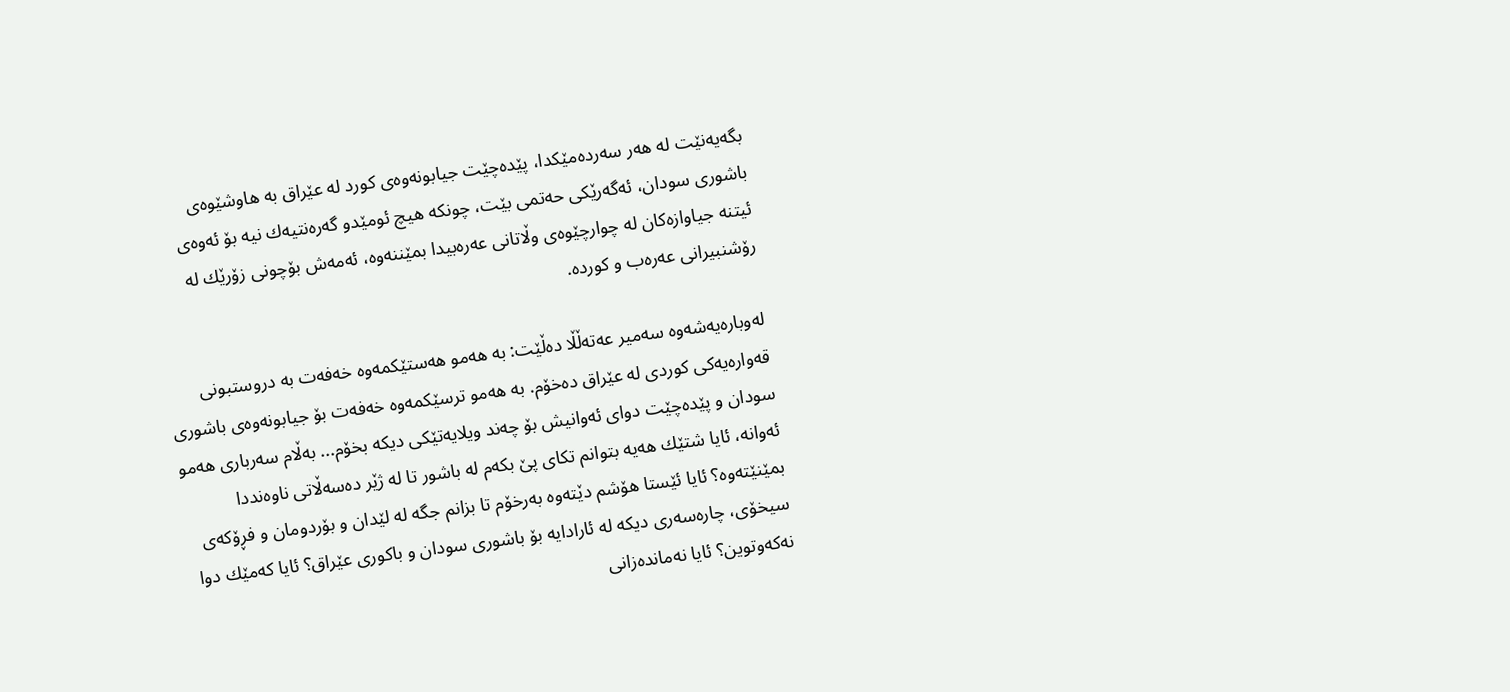بگه‌یه‌نێت له‌ هه‌ر سه‌رده‌مێكدا، پێده‌چێت جیابونه‌وه‌ی‌ كورد له‌ عێراق به‌ هاوشێوه‌ی‌ باشوری‌ سودان، ئه‌گه‌رێكی‌ حه‌تمی بێت، چونكه‌ هیچ ئومێدو گه‌ره‌نتیه‌ك نیه‌ بۆ ئه‌وه‌ی‌ ئیتنه‌ جیاوازه‌كان له‌ چوارچێوه‌ی‌ وڵاتانی‌ عه‌ره‌بیدا بمێننه‌وه‌، ئه‌مه‌ش بۆچونی‌ زۆرێك له‌ رۆشنبیرانی‌ عه‌ره‌ب و كورده‌.

له‌وباره‌یه‌شه‌وه‌ سه‌میر عه‌ته‌ڵڵا ده‌ڵێت: به‌ هه‌مو هه‌ستێكمه‌وه‌ خه‌فه‌ت به‌ دروستبونی قه‌واره‌یه‌كی كوردی له‌ عێراق ده‌خۆم. به‌ هه‌مو ترسێكمه‌وه‌ خه‌فه‌ت بۆ جیابونه‌وه‌ی‌ باشوری‌ سودان و پێده‌چێت دوای‌ ئه‌وانیش بۆ چه‌ند ویلایه‌تێكی دیكه‌ بخۆم... به‌ڵام سه‌رباری‌ هه‌مو ئه‌وانه‌، ئایا شتێك هه‌یه‌ بتوانم تكای‌ پێ بكه‌م له‌ باشور تا له‌ ژێر ده‌سه‌ڵاتی ناوه‌نددا بمێنێته‌وه‌؟ ئایا ئێستا هۆشم دێته‌وه‌ به‌رخۆم تا بزانم جگه‌ له‌ لێدان و بۆردومان و فڕۆكه‌ی‌ سیخۆی‌، چاره‌سه‌ری‌ دیكه‌ له‌ ئارادایه‌ بۆ باشوری‌ سودان و باكوری‌ عێراق؟ ئایا كه‌مێك دوا نه‌كه‌وتوین؟ ئایا نه‌مانده‌زانی‌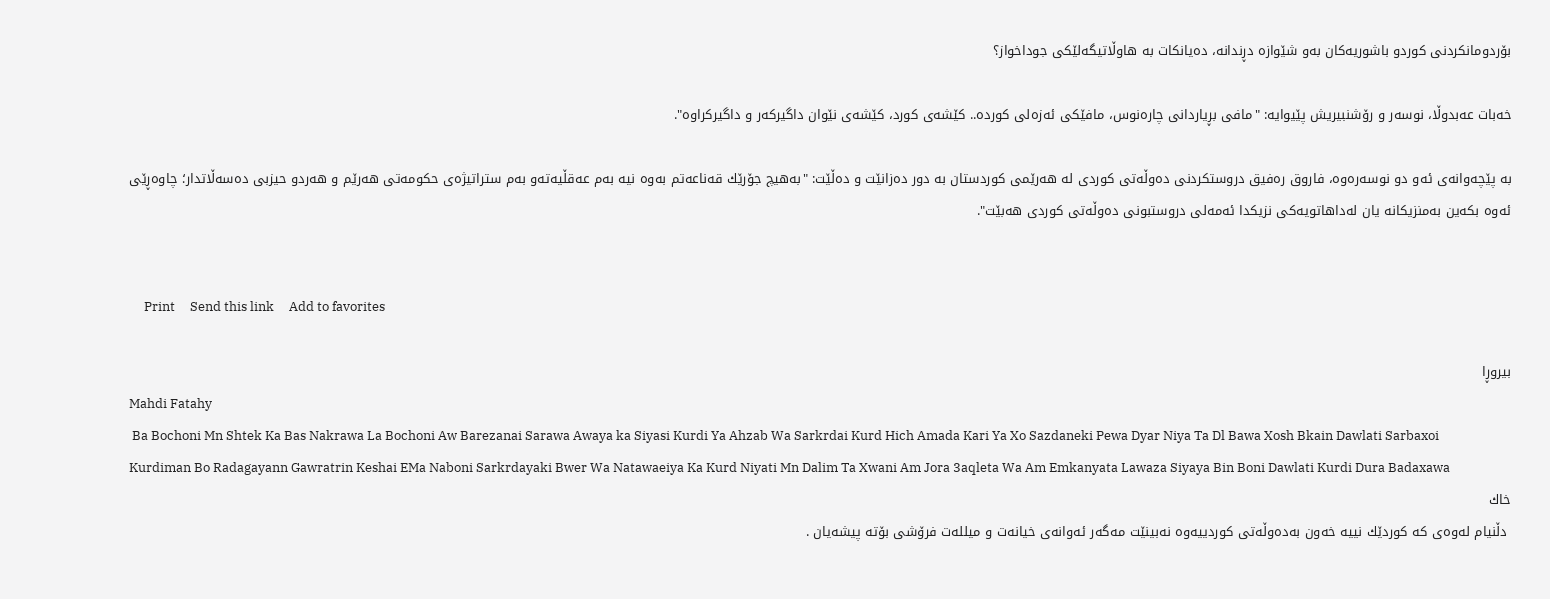بۆردومانكردنی‌ كوردو باشوریه‌كان به‌و شێوازه‌ دڕندانه‌، ده‌یانكات به‌ هاوڵاتیگه‌لێكی جوداخواز؟

خه‌بات عه‌بدوڵا، نوسه‌ر و رۆشنبیریش پێیوایه‌: "مافی بڕیاردانی‌ چاره‌نوس، مافێكی ئه‌زه‌لی‌ كورده‌.. كێشه‌ی‌ كورد، كێشه‌ی‌ نێوان داگیركه‌ر و داگیركراوه".

به‌ پێچه‌وانه‌ی‌ ئه‌و دو نوسه‌ره‌وه‌، فاروق ره‌فیق دروستكردنی ده‌وڵه‌تی كوردی‌ له‌ هه‌رێمی‌ كوردستان به‌ دور ده‌زانێت و ده‌ڵێت: "به‌هیچ جۆرێك قه‌ناعه‌تم به‌وه‌ نیه‌ به‌م عه‌قڵیه‌ته‌و به‌م ستراتیژه‌ی‌‌ حكومه‌تی‌ هه‌رێم ‌و هه‌ردو حیزبی‌ ده‌سه‌ڵاتدار؛‌ چاوه‌ڕێی‌ ئه‌وه‌ بكه‌ین به‌منزیكانه‌ یان له‌داهاتویه‌كی‌ نزیكدا ئه‌مه‌لی‌ دروستبونی‌ ده‌وڵه‌تی‌ كوردی‌ هه‌بێت".


     Print     Send this link     Add to favorites

بیروڕا
Mahdi Fatahy
 Ba Bochoni Mn Shtek Ka Bas Nakrawa La Bochoni Aw Barezanai Sarawa Awaya ka Siyasi Kurdi Ya Ahzab Wa Sarkrdai Kurd Hich Amada Kari Ya Xo Sazdaneki Pewa Dyar Niya Ta Dl Bawa Xosh Bkain Dawlati Sarbaxoi Kurdiman Bo Radagayann Gawratrin Keshai EMa Naboni Sarkrdayaki Bwer Wa Natawaeiya Ka Kurd Niyati Mn Dalim Ta Xwani Am Jora 3aqleta Wa Am Emkanyata Lawaza Siyaya Bin Boni Dawlati Kurdi Dura Badaxawa
خاك
 دڵنیام لەوەی کە کوردێك نییە خەون بەدەوڵەتی کوردییەوە نەبینێت مەگەر ئەوانەی خیانەت و میللەت فرۆشی بۆتە پیشەیان .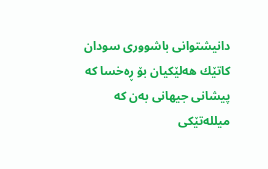دانیشتوانی باشووری سودان کاتێك هەلێکیان بۆ ڕەخسا کە پیشانی جیهانی بەن کە میللەتێکی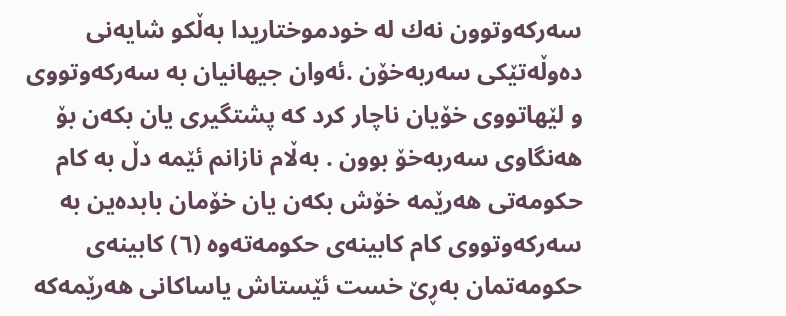سەرکەوتوون نەك لە خودموختاریدا بەڵکو شایەنی دەوڵەتێکی سەربەخۆن .ئەوان جیهانیان بە سەرکەوتووی و لێهاتووی خۆیان ناچار کرد کە پشتگیری یان بکەن بۆ هەنگاوی سەربەخۆ بوون . بەڵام نازانم ئێمە دڵ بە کام حکومەتی هەرێمە خۆش بکەن یان خۆمان بابدەین بە سەرکەوتووی کام کابینەی حکومەتەوە (٦) کابینەی حکومەتمان بەڕێ خست ئێستاش یاساکانی هەرێمەکە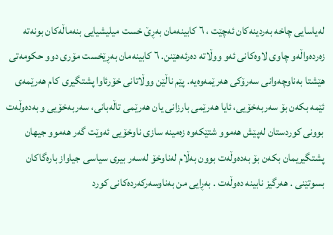لەیاسایی چاخە بەردینەکان ئەچێت ، ٦ کابینەمان بەڕێ خست میلیشیایی بنەماڵەکان بونەتە زەردەواڵەو چاوی لاوەکانی ئەو ووڵاتە دەرئەهێنن. ٦ کابینەمان بەڕێخست مۆری دوو حکومەتی هێشتا بەناوچەوانی سەرۆکی هەرێمەوەیە. پێم ناڵێن ووڵاتانی خۆرئاوا پشتگیری کام هەرێمەی ئێمە بکەن بۆ سەربەخۆیی، ئایا هەرێمی بارزانی یان هەرێمی تاڵەبانی، سەربەخۆیی و بەدەوڵەت بوونی کوردستان لەپێش هەموو شتێكەوە زەمینە سازی ناوخۆیی ئەوێت گەر هەموو جیهان پشتگیریمان بکەن بۆ بەدەوڵەت بوون بەڵام لەناوخۆ لەسەر بیری سیاسی جیاواز بارەگاکان بسوتێنی . هەرگیز نابینە دەوڵەت . بەڕایی من بەناوسەرکەردەکانی کورد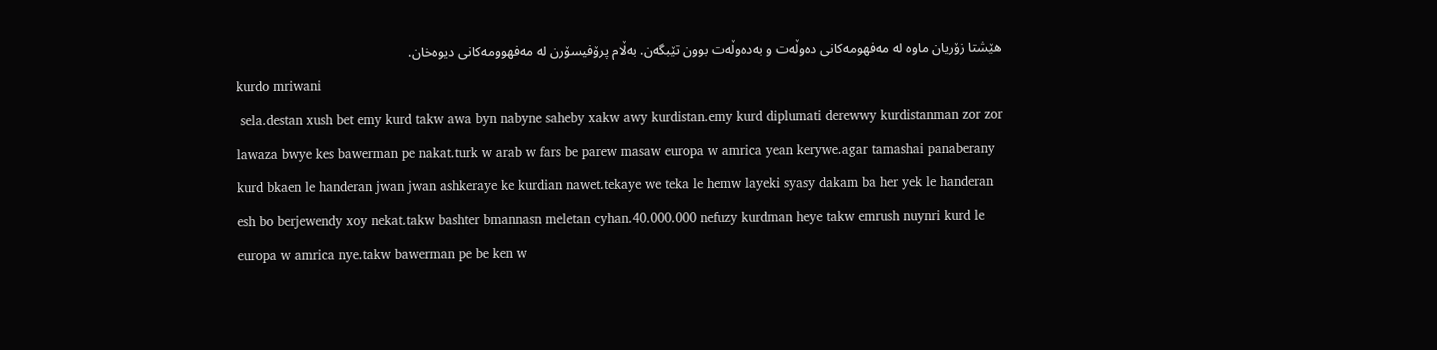هێشتا زۆریان ماوە لە مەفهومەکانی دەوڵەت و بەدەوڵەت بوون تێبگەن. بەڵام پرۆفیسۆرن لە مەفهوومەکانی دیوەخان.
kurdo mriwani
 sela.destan xush bet emy kurd takw awa byn nabyne saheby xakw awy kurdistan.emy kurd diplumati derewwy kurdistanman zor zor lawaza bwye kes bawerman pe nakat.turk w arab w fars be parew masaw europa w amrica yean kerywe.agar tamashai panaberany kurd bkaen le handeran jwan jwan ashkeraye ke kurdian nawet.tekaye we teka le hemw layeki syasy dakam ba her yek le handeran esh bo berjewendy xoy nekat.takw bashter bmannasn meletan cyhan.40.000.000 nefuzy kurdman heye takw emrush nuynri kurd le europa w amrica nye.takw bawerman pe be ken w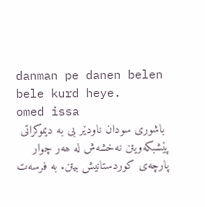danman pe danen belen bele kurd heye.
omed issa
 باشوری سودان ناودێر بی بە دیموکراتی پێشبکەویتن نەخشەش لە ھەر چوار پارچەی کوردستانیش بیتن. بە فرسەت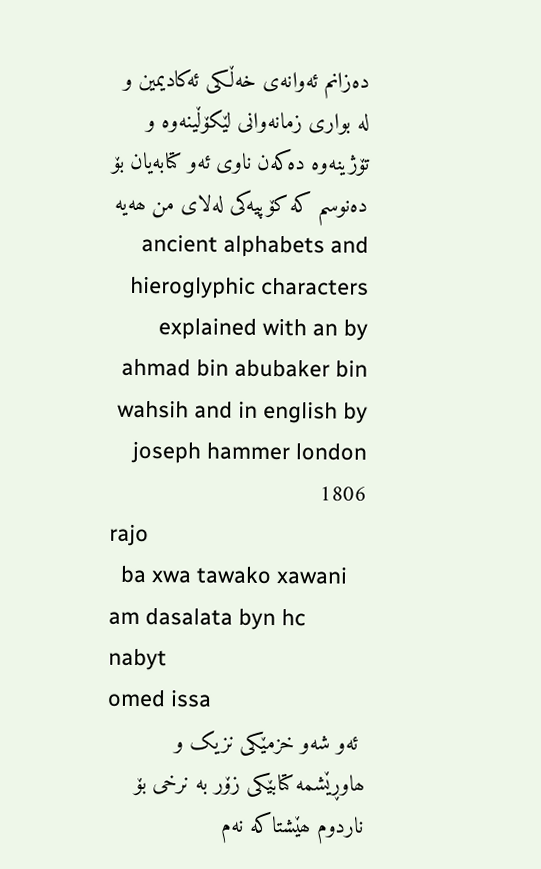دەزانم ئەوانەی خەڵکی ئەکادیمین و لە بواری زمانەوانی لێكۆڵینەوە و تۆژینەوە دەکەن ناوی ئەو کتابەیان بۆ دەنوسم کە کۆپیەکی لەلای من ھەیە ancient alphabets and hieroglyphic characters explained with an by ahmad bin abubaker bin wahsih and in english by joseph hammer london 1806
rajo
  ba xwa tawako xawani am dasalata byn hc nabyt
omed issa
 ئەو شەو خزمێکی نزیک و ھاوڕێشمە کتابێکی زۆر بە نرخی بۆ ناردوم ھێشتاکە نەم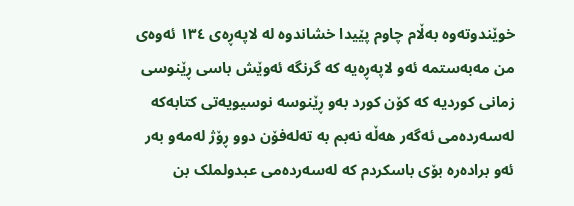خوێندوتەوە بەڵام چاوم پێیدا خشاندوە لە لاپەڕەی ١٣٤ ئەوەی من مەبەستمە ئەو لاپەڕەیە کە گرنگە ئەوێش باسی ڕێنوسی زمانی کوردیە کە کۆن کورد بەو ڕێنوسە نوسیویەتی کتابەکە لەسەردەمی ئەگەر ھەڵە نەبم بە تەلەفۆن دوو ڕۆژ لەمەو بەر ئەو برادەرە بۆی باسکردم کە لەسەردەمی عبدولملک بن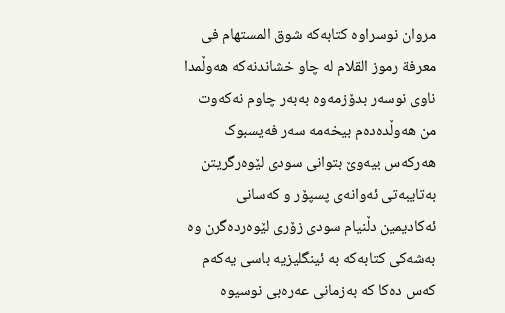مروان نوسراوە کتابەکە شوق المستھام فی معرفة رموز القلام لە چاو خشاندنەکە ھەوڵمدا ناوی نوسەر بدۆزمەوە بەبەر چاوم نەکەوت من ھەوڵدەدەم بیخەمە سەر فەیسبوک ھەرکەس بیەوێ بتوانی سودی لێوەرگریتن بەتایبەتی ئەوانەی پسپۆر و کەسانی ئەکادیمین دڵنیام سودی زۆری لێوەردەگرن وە بەشەکی کتابەکە بە ئینگلیزیە باسی یەکەم کەس دەکا کە بەزمانی عەرەبی نوسیوە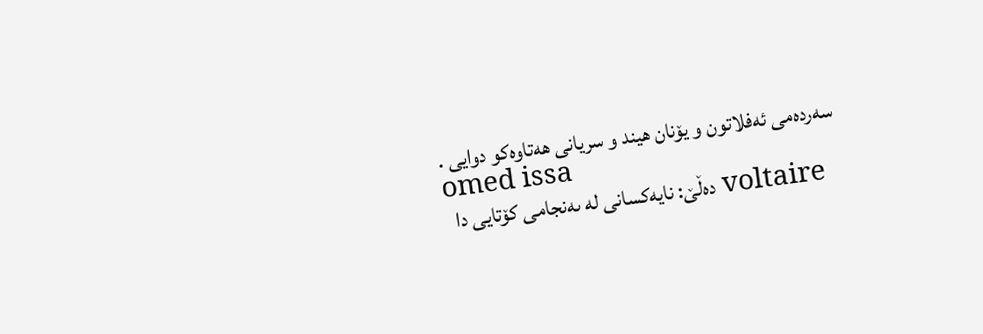سەردەمی ئەفلاتون و یۆنان ھیند و سریانی ھەتاوەکو دوایی .
omed issa
  voltaire دەڵێ: نایەکسانی لە ىەنجامی کۆتایی دا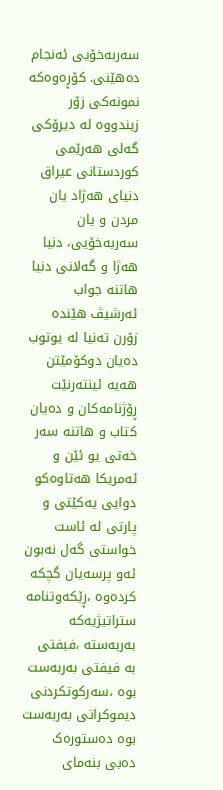سەربەخۆیی ئەنجام دەھێنی. کۆڕەوەکە نمونەکی زۆر زیندووە لە دیرۆکی گەلی ھەرێمی کوردستانی عیراق دنیای ھەژاد یان مردن و یان سەربەخۆیی، دنیا ھەژا و گەلانی دنیا ھاتنە جواب ئەرشیڤ ھێندە زۆرن تەنیا لە یوتوب دەیان دوکۆمێتن ھەیە ئینتەرنێت ڕۆژنامەکان و دەیان کتاب و ھاتنە سەر خەتی یو ئێن و ئەمریکا ھەتاوەکو دوایی یەکێتی و پارتی لە ئاست خواستی گەل نەبون ئەو پرسەیان گچکە کردەوە ،ڕێکەوتنامە ستراتیژیەکە بەربەستە ،فیفتی بە فیفتی بەربەست بوە ،سەرکوتکردنی دیموکراتی بەربەست بوە دەستورەک دەبی بنەمای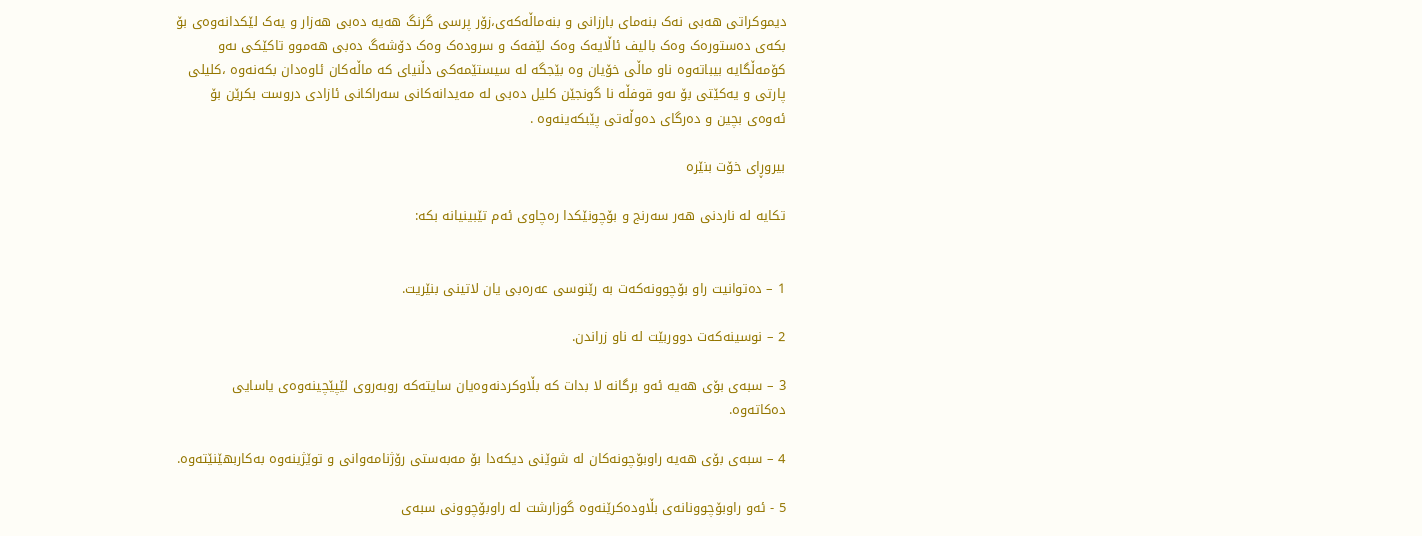دیموکراتی ھەبی نەک بنەمای بارزانی و بنەماڵەکەی،زۆر پرسی گرنگ ھەیە دەبی ھەزار و یەک لێکدانەوەی بۆ بکەی دەستورەک وەک بالیف ئاڵایەک وەک لێفەک و سرودەک وەک دۆشەگ دەبی ھەموو تاکێکی ىەو کۆمەڵگایە بیباتەوە ناو ماڵی خۆیان وە بێجگە لە سیستێمەکی دڵنیای کە ماڵەکان ئاوەدان بکەنەوە ،کلیلی پارتی و یەکێتی بۆ ىەو قوفڵە نا گونجێن کلیل دەبی لە مەیدانەکانی سەراکانی ئازادی دروست بکرێن بۆ ئەوەی بچین و دەرگای دەوڵەتی پێبکەینەوە .

بیروڕای خۆت بنێره‌

تکایه‌ له‌ ناردنی هه‌ر سه‌رنج و بۆچونێکدا ره‌چاوی ئه‌م تێبینیانه‌ بکه‌:


1 – ده‌توانیت راو بۆچوونه‌که‌ت به‌ رێنوسی عه‌ره‌بی یان لاتینی بنێریت.

2 – نوسینه‌که‌ت دووربێت له‌ ناو زراندن.

3 – سبه‌ی بۆی هه‌یه‌ ئه‌و برگانه‌ لا بدات که‌ بڵاوکردنه‌وه‌یان سایته‌که‌ روبه‌روی لێپێچینه‌وه‌ی یاسایی ده‌کاته‌وه‌.

4 – سبه‌ی بۆی هه‌یه‌ راوبۆچونه‌کان له‌ شوێنی دیکه‌دا بۆ مه‌به‌ستی رۆژنامه‌وانی و توێژینه‌وه‌ به‌کاربهێنێته‌وه‌.

5 - ئه‌و راوبۆچوونانه‌ی بڵاوده‌کرێنه‌وه‌ گوزارشت له‌ راوبۆچوونی سبه‌ی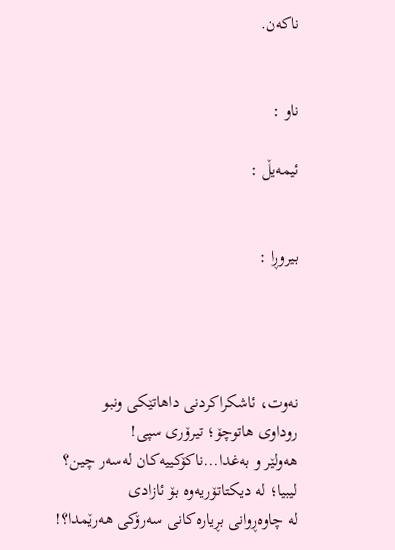ناکه‌ن.


ناو :

ئیمه‌یڵ :


بیروڕا :




نه‌وت، ئاشكراكردنی‌ داهاتێكی‌ ونبو
روداوی‌ هاتوچۆ؛ تیرۆری‌ سپی!
هه‌ولێر و به‌غدا...ناکۆکییه‌کان له‌سه‌ر چین؟
لیبیا؛ له‌ دیكتاتۆریه‌وه‌ بۆ ئازادی‌
له‌ چاوه‌ڕوانی بڕیاره‌کانی سه‌رۆکی هه‌رێمدا؟!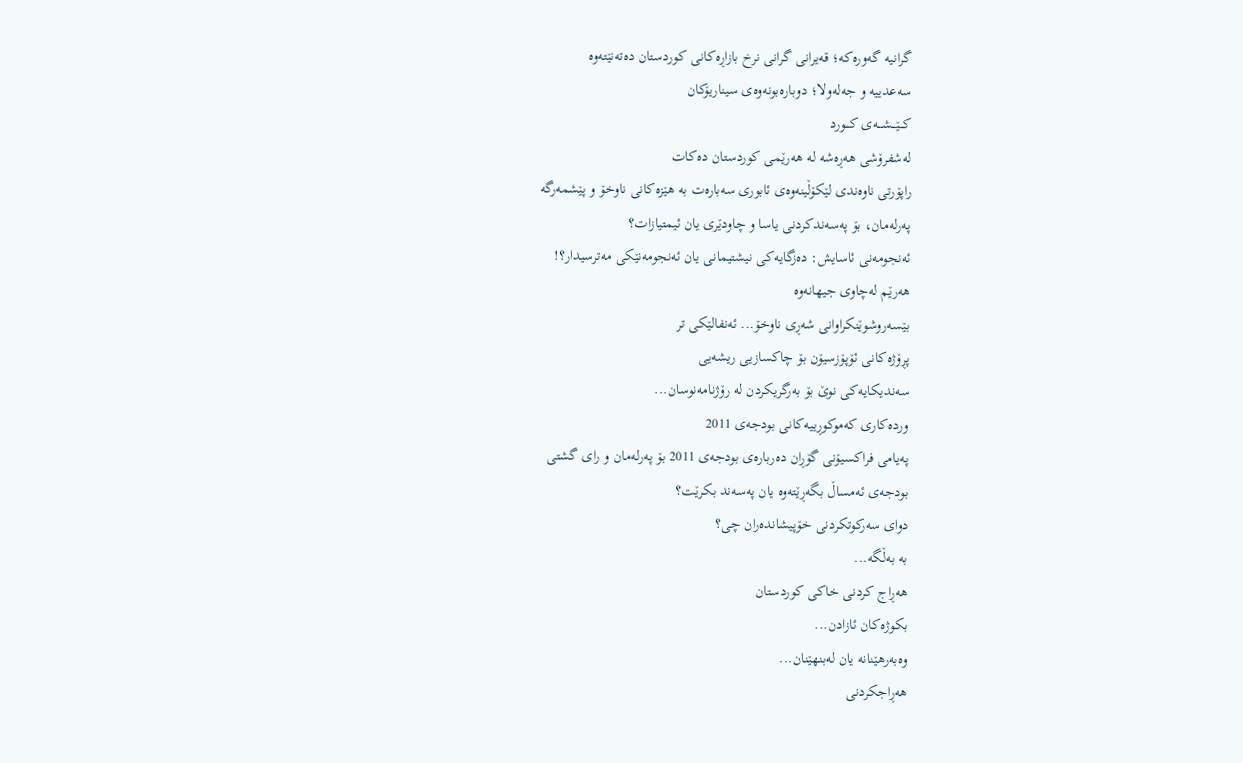گرانیه‌ گه‌وره‌كه‌؛ قه‌یرانی‌ گرانی‌ نرخ بازاڕه‌كانی‌ كوردستان ده‌ته‌نێته‌وه‌
سه‌عدییه‌ و جه‌له‌ولا؛ دوباره‌بونه‌وه‌ی سیناریۆکان
كـــێـــشـــه‌ی كـــورد
له‌شفرۆشی‌ هه‌ڕه‌شه‌ له‌ هه‌رێمی‌ كوردستان ده‌كات
راپۆرتی‌ ناوه‌ندی لێكۆڵینه‌وه‌ی‌ ئابوری‌ سه‌باره‌ت به‌ هێزه‌كانی‌ ناوخۆ ‌و پێشمه‌رگه‌
په‌رله‌مان، بۆ په‌سه‌ندکردنی یاسا و چاودێری یان ئیمتیازات؟
ئه‌نجومه‌نی ئاسایش: ده‌زگایه‌کی نیشتیمانی یان ئه‌نجومه‌نێكی‌ مه‌ترسیدار؟!
هه‌رێم له‌چاوی‌ جیهانه‌‌وه‌
بێسه‌روشوێنكراوانی‌ شه‌ڕی‌ ناوخۆ... ئه‌نفالێكی‌ تر
پڕۆژه‌کانی ئۆپۆزسیۆن بۆ چاکسازیی ریشه‌یی
سه‌ندیكایه‌كی‌ نوێ بۆ به‌رگریكردن له‌ رۆژنامه‌نوسان...
ورده‌كاری‌ كه‌موكوڕییه‌كانی‌ بودجه‌ی‌ 2011
په‌یامی‌ فراكسیۆنی‌ گۆڕان ده‌رباره‌ی‌ بودجه‌ی‌ 2011 بۆ په‌رله‌مان و رای‌ گشتی‌
بودجەی ئەمساڵ بگەڕێتەوە یان په‌سه‌ند بكرێت؟
دوای‌ سه‌ركوتكردنی‌ خۆپیشانده‌ران چی‌؟
به‌ به‌ڵگه‌...
هه‌ڕاج كردنی خاكی كوردستان
بکوژه‌کان ئازادن...
وه‌به‌رهێنانه‌ یان له‌بنهێنان...
هه‌ڕاجكردنی‌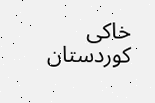خاكی‌ كوردستان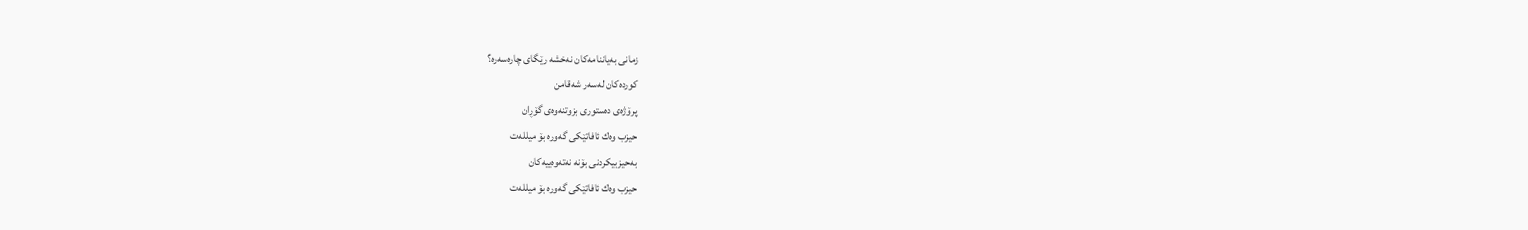زمانی‌ به‌یاننامه‌كان نه‌خشه‌ رێگای‌ چاره‌سه‌ره‌؟
كورده‌كان له‌سه‌ر شه‌قامن
پرۆژه‌ی ده‌ستوری بزوتنه‌وه‌ی گۆڕان
حیزب وه‌ك ئافاتێكی‌ گه‌وره‌ بۆ میلله‌ت
به‌حیزبیكردنی‌ بۆنه‌ نه‌ته‌وه‌ییه‌كان
حیزب وەك ئافاتێكی گەورە بۆ میللەت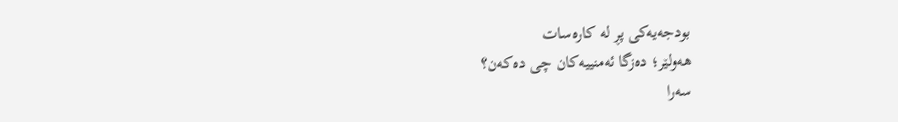بودجەیەكی پڕ لە كارەسات
هه‌ولێر؛ ده‌زگا ئه‌منییه‌كان چی‌ ده‌كه‌ن؟
سەرا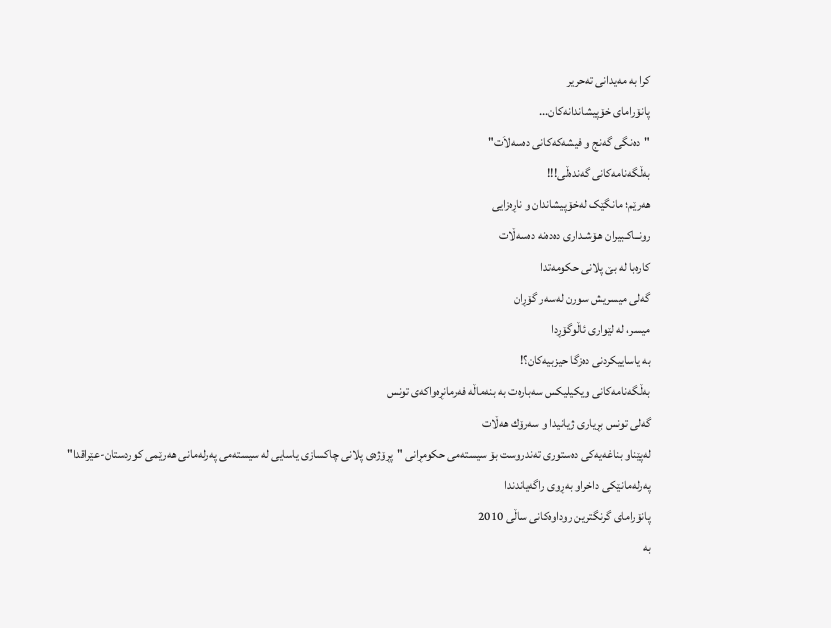کرا بە مەیدانی تەحریر
پانۆرامای‌ خۆپیشاندانه‌كان...
"ده‌نگی‌ گه‌نج و فیشه‌كه‌كانی‌ ده‌سه‌لاَت"
به‌ڵگه‌نامه‌كانی‌ گه‌نده‌ڵی‌!!!
هه‌رێم؛ مانگێک له‌خۆپیشاندان و ناڕه‌زایی
رونــاكـبیران هـۆشـداری دەدەنە دەسەڵات
كاره‌با له‌ بێ‌ پلانی‌ حكومه‌تدا
گه‌لی‌ میسریش سورن له‌سه‌ر گۆڕان
میسر، له‌ لێواری ئاڵوگۆڕدا
به‌ یاساییکردنی ده‌زگا حیزبیه‌کان؟!
به‌ڵگه‌نامه‌كانی‌ ویكیلیكس سه‌باره‌ت به‌ بنه‌ماڵه‌ فه‌رمانڕه‌واکه‌ی تونس
گه‌لی تونس بڕیاری ژیانیدا و سه‌رۆك هه‌ڵات
له‌پێناو بناغه‌یه‌كی ده‌ستوری ته‌ندروست بۆ سیسته‌می حكومڕانی "پڕۆژه‌ی پلانی چاكسازی یاسایی له‌ سیسته‌می په‌رله‌مانی هه‌رێمی كوردستان-عێراقدا"
په‌رله‌مانێكی‌ داخراو به‌ڕوی‌ راگه‌یاندندا
پانۆرامای گرنگترین روداوه‌کانی ساڵی 2010
به‌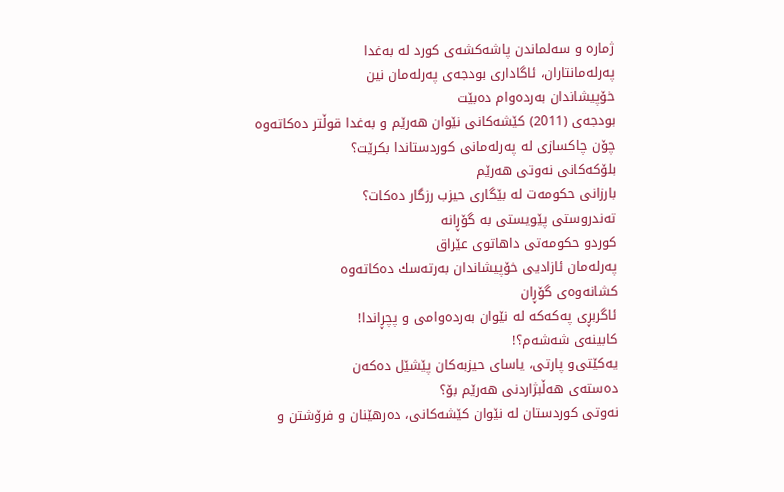ژماره‌ و سه‌لماندن پاشه‌كشه‌ی‌ كورد له‌ به‌غدا
په‌رله‌مانتاران، ئاگاداری‌ بودجه‌ی‌ په‌رله‌مان نین
خۆپیشاندان به‌رده‌وام ده‌بێت
بودجه‌ی‌ (2011) كێشه‌كانی‌ نێوان هه‌رێم ‌و به‌غدا قوڵتر ده‌كاته‌وه
چۆن چاکسازی له‌ په‌رله‌مانی کوردستاندا بکرێت؟
بلۆکه‌کانی نه‌وتی هه‌رێم
بارزانی‌ حكومه‌ت له‌ بێگاری‌ حیزب رزگار ده‌كات؟
ته‌ندروستی‌ پێویستی به‌ گۆڕانه‌
کوردو حکومه‌تی داهاتوی عێراق
په‌رله‌مان ‌ئازادیی خۆپیشاندان به‌رته‌سك ده‌کاته‌وه‌
كشانه‌وه‌ی‌ گۆڕان
ئاگربڕی‌ په‌كه‌كه‌ له‌ نێوان به‌رده‌وامی‌ و پچڕاندا!
كابینه‌ی‌ شه‌شه‌م؟!
یه‌كێتی‌و پارتی‌، یاسای حیزبه‌كان پێشێل ده‌كه‌ن
ده‌سته‌ی‌ هه‌ڵبژاردنی‌ هه‌رێم بۆ؟
نەوتی کوردستان لە نێوان کێشەکانی، دەرهێنان و فرۆشتن و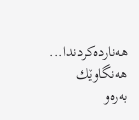هەناردەکردندا...
هه‌نگاوێك به‌ره‌و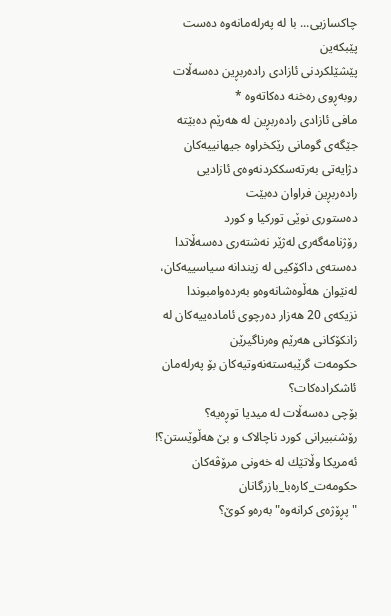چاكسازیی‌... با له‌ په‌رله‌مانه‌وه‌ ده‌ست پێبكه‌ین
پێشێلكردنی‌ ئازادی‌ راده‌ربڕین ده‌سه‌ڵات روبه‌ڕوی‌ ره‌خنه‌ ده‌كاته‌وه‌ *
مافی ئازادی‌ راده‌ربڕین له‌ هه‌رێم ده‌بێته‌ جێگه‌ی‌ گومانی‌ رێكخراوه‌ جیهانییه‌كان
دژایه‌تی‌ به‌رته‌سككردنه‌وه‌ی‌ ئازادیی‌ راده‌ربڕین فراوان ده‌بێت
ده‌ستوری‌ نوێی‌ توركیا و كورد
رۆژنامه‌گه‌ری‌ له‌ژێر نه‌شته‌ری‌ ده‌سه‌ڵاتدا
ده‌سته‌ی‌ داكۆكیی‌ له‌ زیندانه‌ سیاسییه‌كان، له‌نێوان هه‌ڵوه‌شانه‌وه‌و به‌رده‌وامبوندا
نزیکه‌ی 20 هه‌زار ده‌رچوی ئاماده‌ییه‌کان له‌ زانكۆكانی هه‌رێم وه‌رناگیرێن
حكومه‌ت گرێبه‌سته‌نه‌وتیه‌كان بۆ په‌رله‌مان ئاشكراده‌كات؟
بۆچی‌ ده‌سه‌ڵات له‌ میدیا توڕه‌یه‌؟
رۆشنبیرانی‌ كورد ناچالاک و بێ هه‌ڵوێستن؟!
ئه‌مریكا وڵاتێك له‌ خه‌ونی‌ مرۆڤه‌كان
حكومه‌ت_كاره‌با_بازرگانان
"پڕۆژه‌ی‌ كرانه‌وه‌" به‌ره‌و كوێ‌؟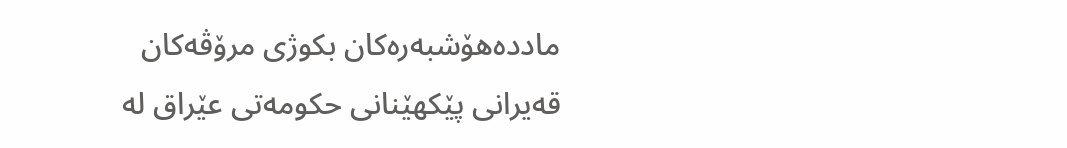مادده‌هۆشبه‌ره‌كان بكوژی‌ مرۆڤه‌كان
قه‌یرانی‌ پێكهێنانی‌ حكومه‌تی‌ عێراق له‌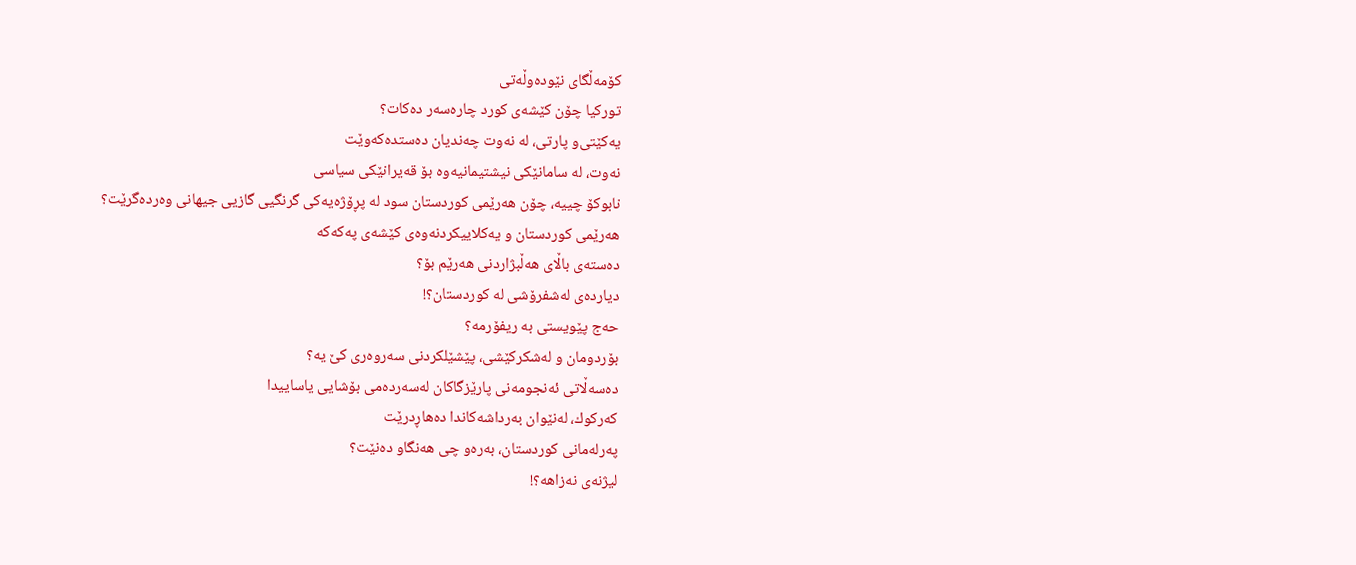كۆمه‌ڵگای‌ نێوده‌وڵه‌تی‌
توركیا چۆن كێشه‌ی‌ كورد چاره‌سه‌ر ده‌كات؟
یه‌كێتی‌‌و پارتی‌، له‌ نه‌وت چه‌ندیان ده‌ستده‌كه‌وێت
نه‌وت، له‌ سامانێكی نیشتیمانیه‌وه‌ بۆ قه‌یرانێكی سیاسی
نابوكۆ چییه‌، چۆن هه‌رێمی‌ كوردستان سود له‌ پڕۆژه‌یه‌كی‌ گرنگیی‌ گازیی‌ جیهانی‌ وه‌رده‌گرێت؟
هه‌رێمی كوردستان و یه‌كلاییكردنه‌وه‌ی كێشه‌ی په‌كه‌كه‌
ده‌سته‌ی باڵای هه‌ڵبژاردنی هه‌رێم بۆ؟
دیارده‌ی‌ له‌شفرۆشی‌ له‌ كوردستان؟!
حه‌ج پێویستی‌ به‌ ریفۆرمه‌؟
بۆردومان و له‌شكركێشی‌، پێشێلكردنی‌ سه‌روه‌ری‌ كێ یه‌؟
ده‌سه‌ڵاتی ئه‌نجومه‌نی پارێزگاكان له‌سه‌رده‌می بۆشایی یاساییدا
كه‌ركوك، له‌نێوان به‌رداشه‌كاندا ده‌هاڕدرێت
په‌رله‌مانی‌ كوردستان، به‌ره‌و چی‌ هه‌نگاو ده‌نێت؟
لیژنه‌ی‌ نه‌زاهه‌؟!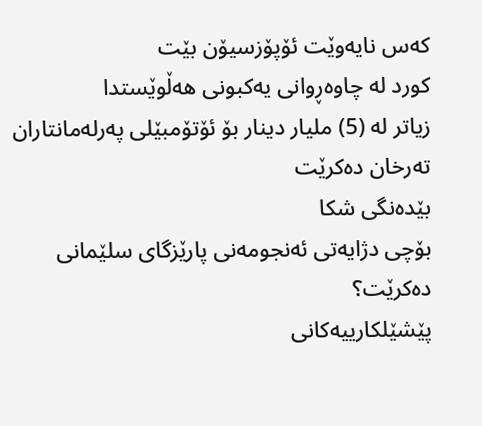كه‌س نایه‌وێت ئۆپۆزسیۆن بێت
كورد له‌ چاوه‌ڕوانی یه‌كبونی هه‌ڵوێستدا
زیاتر له‌ (5) ملیار دینار بۆ ئۆتۆمبێلی‌ په‌رله‌مانتاران ته‌رخان ده‌كرێت
بێده‌نگی‌ شكا
بۆچی دژایه‌تی ئه‌نجومه‌نی پارێزگای سلێمانی ده‌كرێت؟
پێشێلكارییه‌كانی‌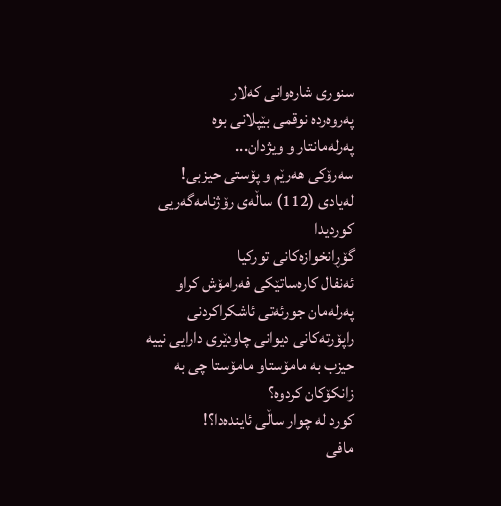سنوری‌ شاره‌وانی‌ كه‌لار
په‌روه‌رده‌ نوقمی‌ بێپلانی‌ بوه‌
په‌رله‌مانتار و ویژدان...
سه‌رۆكی‌ هه‌رێم و پۆستی‌ حیزبی‌!
له‌یادی‌ (112) ساڵه‌ی‌ رۆژنامه‌گه‌ریی‌ كوردیدا
گۆڕانخوازه‌كانی‌ توركیا
ئه‌نفال كاره‌ساتێكی‌ فه‌رامۆش كراو
په‌رله‌مان جورئه‌تی‌ ئاشكراكردنی‌ راپۆرته‌كانی‌ دیوانی‌ چاودێری‌ دارایی‌ نییه‌
حیزب به‌ مامۆستا‌و مامۆستا چی‌ به‌ زانكۆكان كردوه‌؟
كورد له‌ چوار ساڵی ئاینده‌دا؟!
مافی‌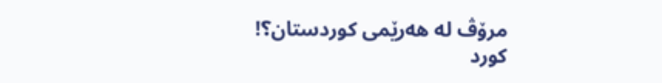مرۆڤ له‌ هه‌رێمی‌ كوردستان؟!
كورد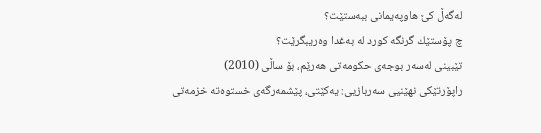له‌گه‌ڵ كێ هاوپه‌یمانی ببه‌ستێت؟
چ پۆستێك گرنگه‌ كورد له‌ به‌غدا وه‌ریبگرێت؟
تێبینی‌ له‌سه‌ر بوجه‌ی‌ حكومه‌تی‌ هه‌رێم، بۆ ساڵی‌ (2010)
راپۆرتێكی‌ نهێنیی‌ سه‌ربازیی‌: یه‌كێتی‌، پێشمه‌رگه‌ی‌ خستوه‌ته‌ خزمه‌تی‌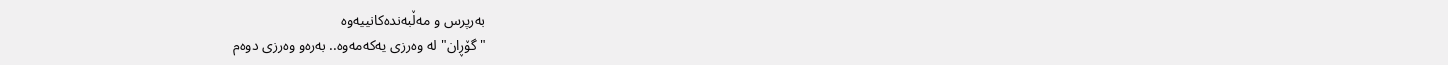به‌رپرس ‌و مه‌ڵبه‌نده‌كانییه‌وه‌
"گۆڕان" له‌ وه‌رزی‌ یه‌كه‌مه‌وه‌.. به‌ره‌و وه‌رزی‌ دوه‌م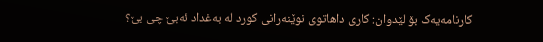کارنامه‌یه‌ک بۆ لێدوان: کاری داهاتوی نوێنه‌رانی کورد له‌ به‌غداد ئه‌بێ چی بێ؟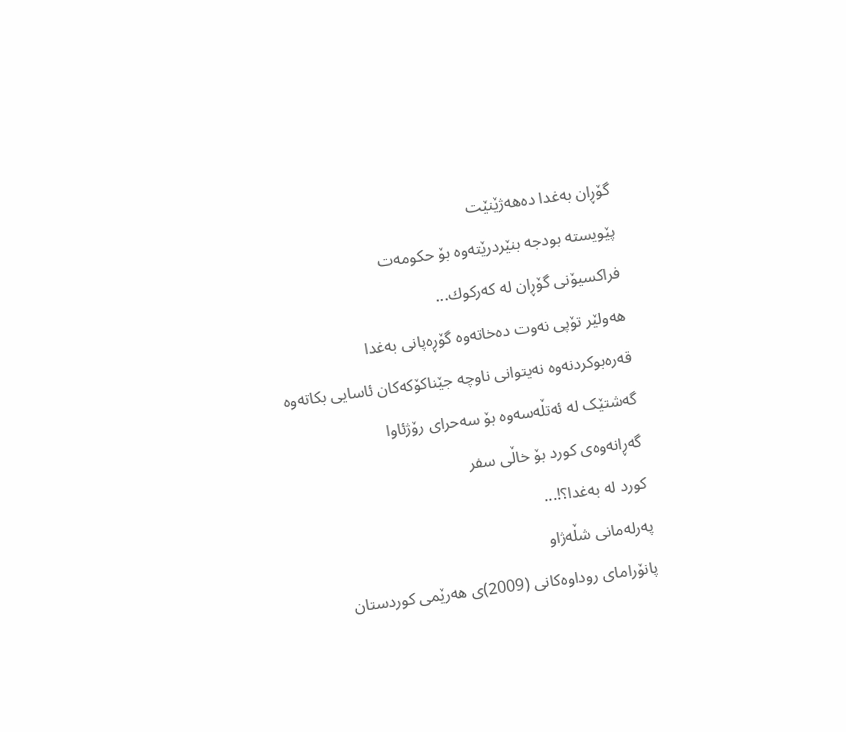گۆڕان به‌غدا ده‌هه‌ژێنێت
پێویسته‌ بودجه‌ بنێردرێته‌وه‌ بۆ حكومه‌ت
فراكسیۆنی‌ گۆڕان له‌ كه‌ركوك...
هه‌ولێر تۆپی‌ نه‌وت ده‌خاته‌وه‌ گۆڕه‌پانی‌ به‌غدا
قه‌ره‌بوكردنه‌وه‌ نه‌یتوانی ناوچه‌ جێناكۆكه‌كان ئاسایی‌ بكاته‌وه‌
گه‌شتێک له‌ ئه‌تڵه‌سه‌وه‌ بۆ سه‌حرای رۆژئاوا
گه‌ڕانه‌وه‌ی‌ كورد بۆ خاڵی‌ سفر
كورد له‌ به‌غدا؟!...
په‌رله‌مانی‌ شڵه‌ژاو
پانۆرامای‌ روداوه‌كانی‌ (2009)ی‌ هه‌رێمی‌ كوردستان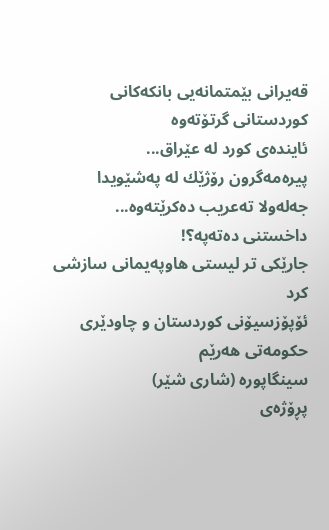قه‌یرانی بێمتمانه‌یی بانكه‌كانی‌ كوردستانی‌ گرتۆته‌وه‌
ئاینده‌ی‌ كورد له‌ عێراق...
پیره‌مه‌گرون رۆژێك له‌ په‌شێویدا
جه‌له‌ولا ته‌عریب ده‌كرێته‌وه‌...
داخستنی‌ ده‌ته‌په‌؟!
جارێكی تر لیستی هاوپه‌یمانی سازشی كرد
ئۆپۆزسیۆنی‌ كوردستان و چاودێری‌ حكومه‌تی‌ هه‌رێم
سینگاپوره‌ (شاری شێر)
پڕۆژه‌ی‌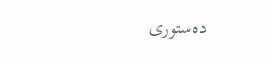ده‌ستوری‌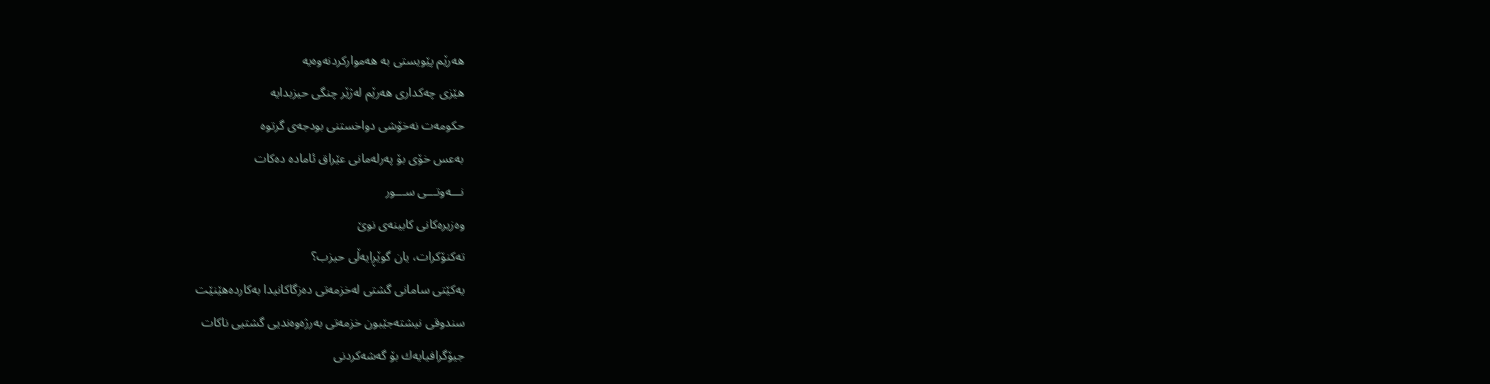هه‌رێم پێویستی‌ به‌ هه‌مواركردنه‌وه‌یه‌
هێزی‌ چه‌كداری‌ هه‌رێم له‌ژێر چنگی‌ حیزبدایه‌
حكومه‌ت نه‌خۆشی‌ دواخستنی‌ بودجه‌ی‌ گرتوه‌
به‌عس خۆی‌ بۆ په‌رله‌مانی‌ عێراق ئاماده‌ ده‌كات
نـــه‌وتـــی‌ ســـور
وه‌زیره‌كانی‌ كابینه‌ی‌ نوێ‌
ته‌كنۆكرات، یان گوێڕایه‌ڵی‌ حیزب؟
یه‌كێتی‌ سامانی‌ گشتی‌ له‌خزمه‌تی‌ ده‌زگاكانیدا به‌كارده‌هێنێت
سندوقی‌ نیشته‌جێبون خزمه‌تی‌ به‌رژه‌وه‌ندیی‌ گشتیی‌ ناكات
جیۆگرافیایه‌ك بۆ گه‌شه‌كردنی‌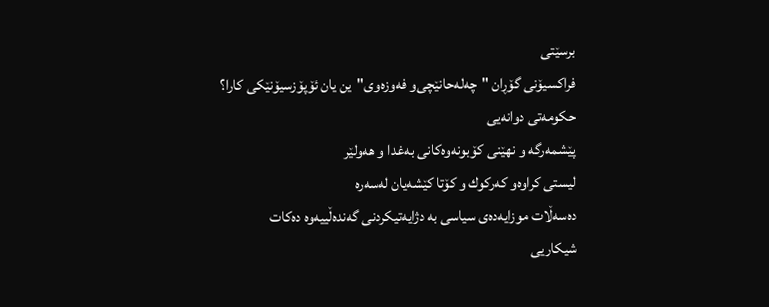برسێتی‌
فراكسیۆنی‌ گۆڕان "چه‌له‌حانێچی‌‌و فه‌وزه‌وی‌"ین یان ئۆپۆزسیۆنێكی‌ كارا؟
حكومه‌تی‌ دوانه‌یی‌
پێشمه‌رگه‌ و نهێنی‌ كۆبونه‌وه‌كانی‌ به‌غدا و هه‌ولێر
لیستی‌ كراوه‌‌و كه‌ركوك ‌و كۆتا كێشه‌یان له‌سه‌ره‌
ده‌سه‌ڵات موزایه‌ده‌ی‌ سیاسی‌ به‌ دژایه‌تیكردنی‌ گه‌نده‌ڵییه‌وه‌ ده‌كات
شیكاریی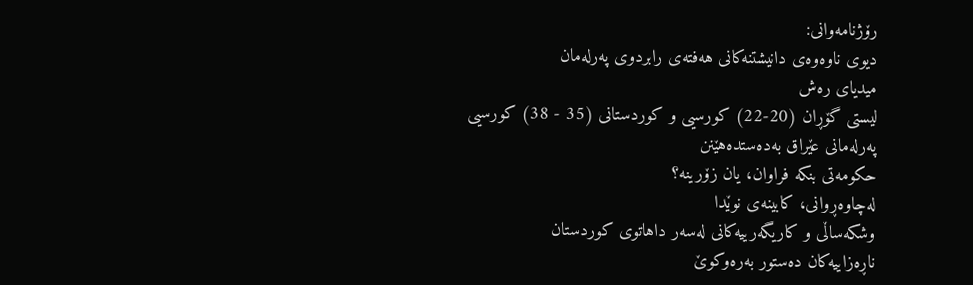رۆژنامه‌وانی‌:
دیوی‌ ناوه‌وه‌ی‌ دانیشتنه‌كانی‌ هه‌فته‌ی‌ رابردوی‌ په‌رله‌مان
میدیای‌ ره‌ش
لیستی‌ گۆڕان (20-22) كورسیی‌ و كوردستانی‌ (35 - 38) كورسیی په‌رله‌مانی‌ عێراق به‌ده‌ستده‌هێنن
حكومه‌تی‌ بنكه‌ فراوان، یان زۆرینه‌؟
له‌چاوه‌ڕوانی، كابینه‌ی‌ نوێدا
وشکه‌ساڵی ‌و کاریگه‌رییه‌کانی له‌سه‌ر داهاتوی کوردستان
ناڕه‌زاییه‌كان ده‌ستور به‌ره‌وكوێ‌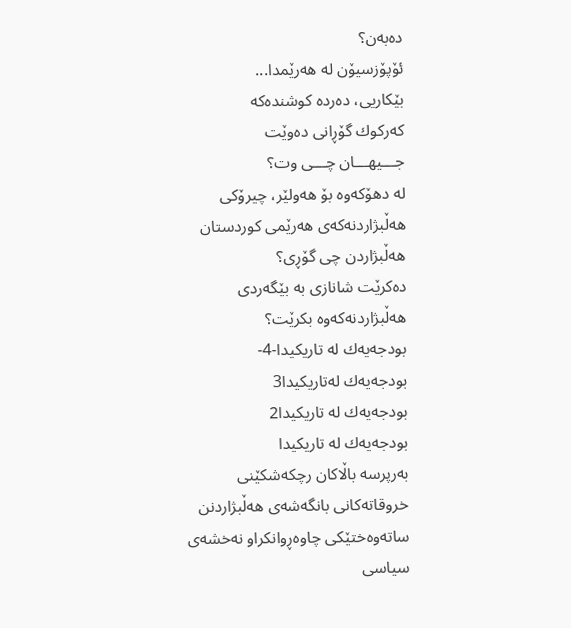ده‌به‌ن؟
ئۆپۆزسیۆن له‌ هه‌رێمدا...
بێكاریی‌، ده‌رده‌ كوشنده‌كه‌
كه‌ركوك گۆڕانی‌ ده‌وێت
جـــیهـــان چـــی‌ ‌وت؟
له‌ دهۆكه‌وه‌ بۆ هه‌ولێر، چیرۆكی‌ هه‌ڵبژاردنه‌كه‌ی‌ هه‌رێمی‌ كوردستان
هه‌ڵبژاردن چی‌ گۆڕی‌؟
ده‌كرێت شانازی‌ به‌ بێگه‌ردی‌ هه‌ڵبژاردنه‌كه‌وه‌ بكرێت؟
بودجه‌یه‌ك له‌ تاریكیدا-4-
بودجه‌یه‌ك له‌تاریكیدا3
بودجه‌یه‌ك له‌ تاریكیدا2
بودجه‌یه‌ك له‌ تاریكیدا
به‌رپرسه‌ باڵاكان رچكه‌شكێنی خروقاته‌كانی‌ بانگه‌شه‌ی‌ هه‌ڵبژاردنن
ساته‌وه‌ختێكی‌ چاوه‌ڕوانكراو نه‌خشه‌ی‌ سیاسی‌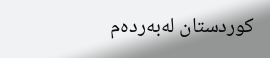كوردستان له‌به‌رده‌م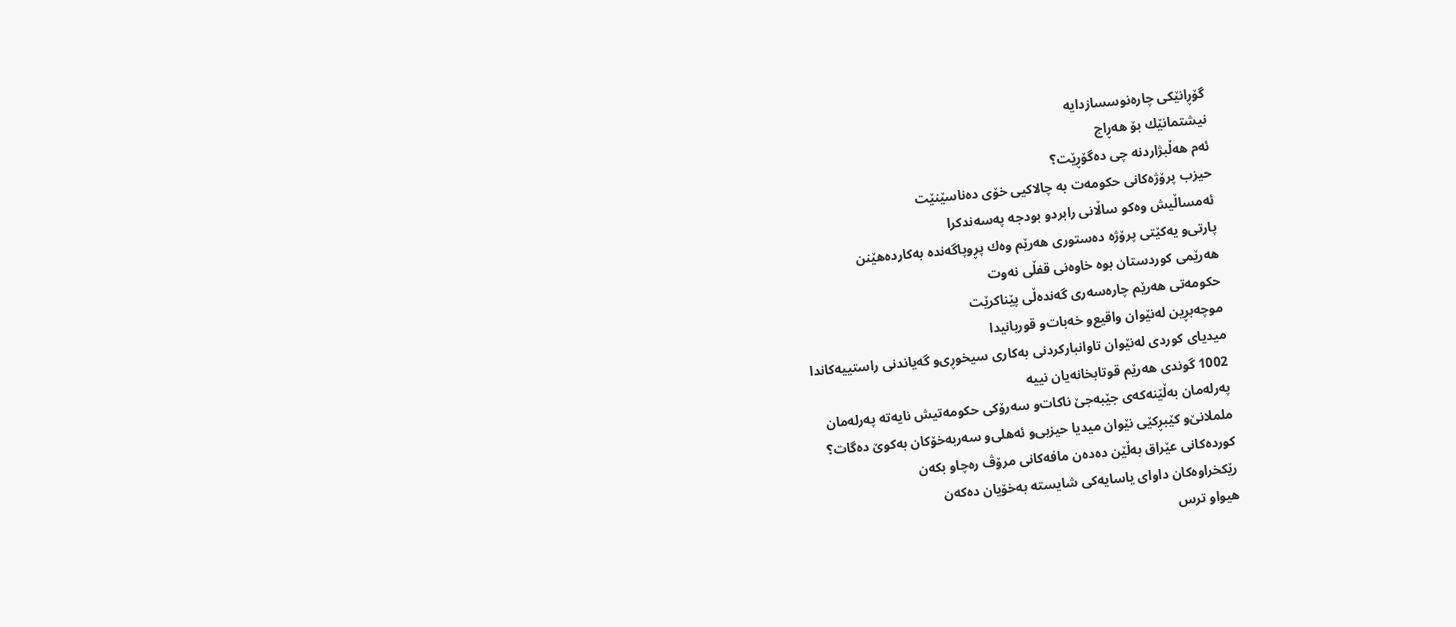گۆڕانێكی‌ چاره‌نوسسازدایه‌
نیشتمانێك بۆ هه‌ڕاج
ئه‌م هه‌ڵبژاردنه‌ چی‌ ده‌گۆڕێت؟
حیزب پرۆژه‌كانی‌ حكومه‌ت به‌ چالاكیی خۆی ده‌ناسێنێت
ئه‌مساڵیش وه‌كو ساڵانی‌ رابردو بودجه‌ په‌سه‌ندكرا
پارتی‌‌و یه‌كێتی‌ پرۆژه‌ ده‌ستوری‌ هه‌رێم وه‌ك پڕوپاگه‌نده‌ به‌كارده‌هێنن
هه‌رێمی‌ كوردستان بوه‌ خاوه‌نی‌ قفڵی‌ نه‌وت
حكومه‌تی‌ هه‌رێم چاره‌سه‌ری‌ گه‌نده‌ڵی‌ پێناكرێت
موچه‌بڕین له‌نێوان واقیع‌و خه‌بات‌و قوربانیدا
میدیای‌ كوردی‌ له‌نێوان تاوانباركردنی‌ به‌كاری‌ سیخوڕی‌‌و گه‌یاندنی‌ راستییه‌كاندا
1002 گوندی‌ هه‌رێم قوتابخانه‌یان نییه‌
په‌رله‌مان به‌ڵێنه‌كه‌ی‌ جێبه‌جێ‌ ناكات‌و سه‌رۆكی‌ حكومه‌تیش نایه‌ته‌ په‌رله‌مان
ململانێ‌و كێبڕكێی نێوان میدیا حیزبی‌و ئه‌هلی‌و سه‌ربه‌خۆكان به‌كوێ ده‌گات؟
كورده‌كانی عێراق به‌ڵێن ده‌ده‌ن مافه‌كانی مرۆڤ ره‌چاو بكه‌ن
رێكخراوه‌كان داوای‌ یاسایه‌كی‌ شایسته‌ به‌خۆیان ده‌كه‌ن
هیواو ترس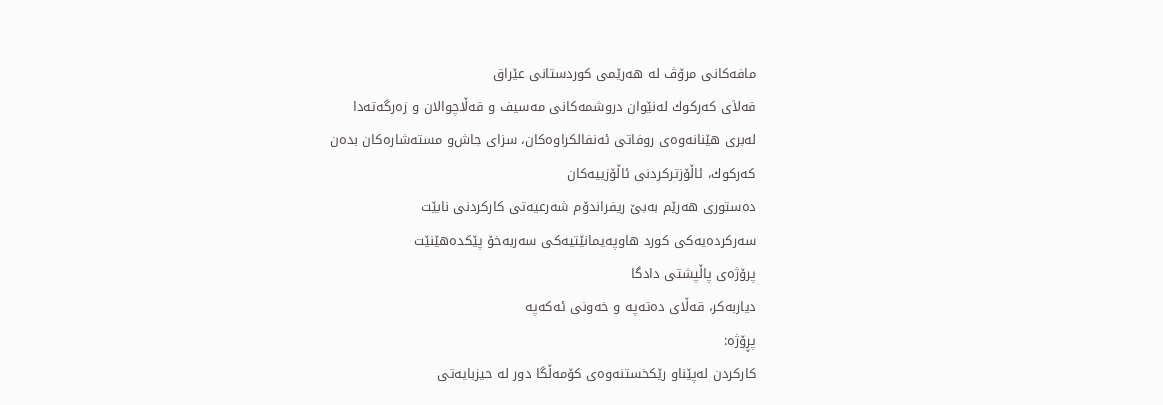مافه‌كانی‌ مرۆڤ له‌ هه‌رێمی‌ كوردستانی‌ عێراق
قه‌لاَی كه‌ركوك له‌نێوان دروشمه‌كانی مه‌سیف و قه‌ڵاچوالان و زه‌رگه‌ته‌دا
له‌بری هێنانه‌وه‌ی روفاتی ئه‌نفالكراوه‌كان، سزای جاش‌و مسته‌شاره‌كان بده‌ن
كه‌ركوك، ئاڵۆزتركردنی ئاڵۆزییه‌كان
ده‌ستوری‌ هه‌رێم به‌بێ‌ ریفراندۆم شه‌رعیه‌تی‌ كاركردنی‌ نابێت
سه‌ركرده‌یه‌كی كورد هاوپه‌یمانێتیه‌کی سه‌ربه‌خۆ پێكده‌هێنێت
پرۆژه‌ی‌ پاڵپشتی‌ دادگا
دیاربه‌كر، قه‌ڵای‌ ده‌ته‌په‌ ‌و خه‌ونی‌ ئه‌كه‌په‌
پڕۆژه‌:
کارکردن له‌پێناو رێکخستنه‌وه‌ی کۆمه‌ڵگا دور له‌ حیزبایه‌تی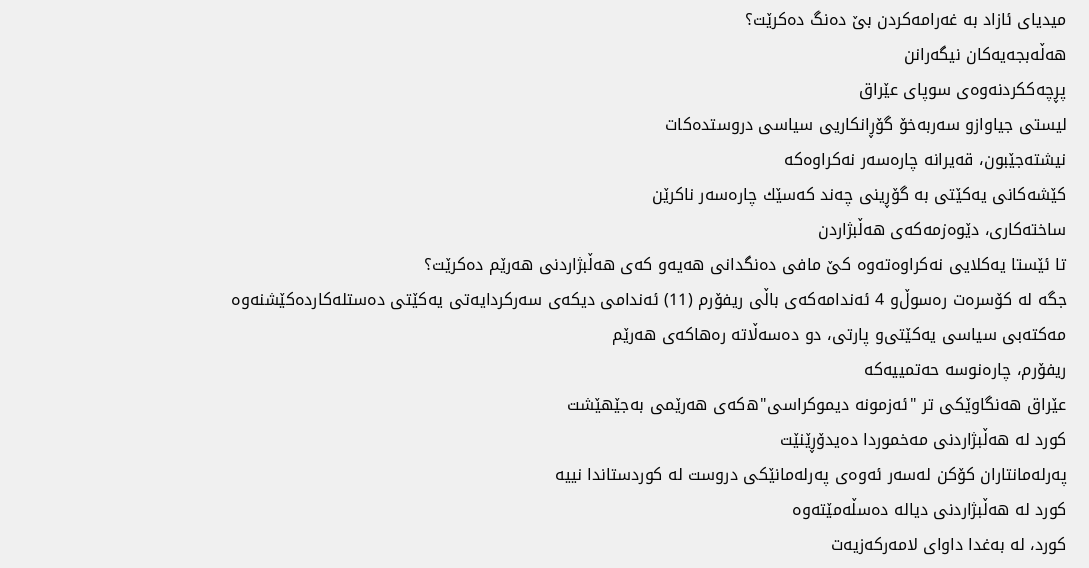میدیای‌ ئازاد به‌ غه‌رامه‌كردن بێ‌ ده‌نگ ده‌كرێت؟
هه‌ڵه‌بجه‌یه‌كان نیگه‌رانن
پڕچه‌ككردنه‌وه‌ی سوپای عێراق
لیستی‌ جیاواز‌و سه‌ربه‌خۆ گۆڕانكاریی‌ سیاسی‌ دروستده‌كات
نیشته‌جێبون، قه‌یرانه‌ چاره‌سه‌ر نه‌كراوه‌كه‌
كێشه‌كانی‌ یه‌كێتی‌ به‌ گۆڕینی‌ چه‌ند كه‌سێك چاره‌سه‌ر ناكرێن
ساخته‌كاری‌، دێوه‌زمه‌كه‌ی‌ هه‌ڵبژاردن
تا ئێستا یه‌كلایی‌ نه‌كراوه‌ته‌وه‌ كێ‌ مافی‌ ده‌نگدانی‌ هه‌یه‌‌و كه‌ی‌ هه‌ڵبژاردنی‌ هه‌رێم ده‌كرێت؟
جگه‌ له‌ كۆسره‌ت ره‌سوڵ‌و 4 ئه‌ندامه‌كه‌ی‌ باڵی‌ ریفۆرم (11) ئه‌ندامی‌ دیكه‌ی‌ سه‌ركردایه‌تی‌ یه‌كێتی‌ ده‌ستله‌كارده‌كێشنه‌وه‌
مه‌كته‌بی‌ سیاسی‌ یه‌كێتی‌‌و پارتی‌، دو ده‌سه‌ڵاته‌ ره‌هاكه‌ی‌ هه‌رێم
ریفۆرم، چاره‌نوسه‌ حه‌تمییه‌كه‌
عێراق هه‌نگاوێكی‌ تر "ئه‌زمونه‌ دیموكراسی"ه‌كه‌ی‌ هه‌رێمی‌ به‌جێهێشت
كورد له‌ هه‌ڵبژاردنی‌ مه‌خموردا ده‌یدۆڕێنێت
په‌رله‌مانتاران كۆكن له‌سه‌ر ئه‌وه‌ی‌ په‌رله‌مانێكی‌ دروست له‌ كوردستاندا نییه‌
كورد له‌ هه‌ڵبژاردنی‌ دیاله‌ ده‌سڵه‌مێته‌وه‌
كورد، له‌ به‌غدا داوای‌ لامه‌ركه‌زیه‌ت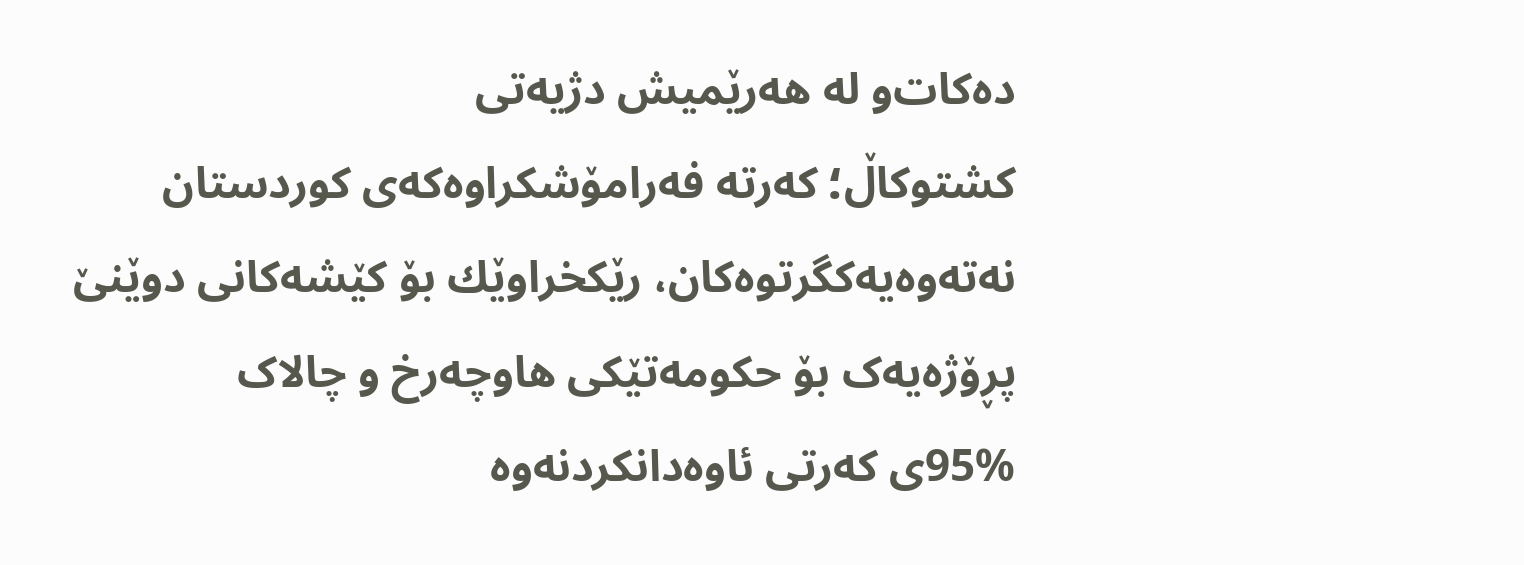ده‌كات‌و له‌ هه‌رێمیش دژیه‌تی‌
كشتوكاڵ‌؛ كه‌رته‌ فه‌رامۆشكراوه‌كه‌ی‌ كوردستان
نه‌ته‌وه‌یه‌كگرتوه‌كان، رێكخراوێك بۆ كێشه‌كانی‌ دوێنێ‌
پڕۆژه‌یه‌ک بۆ حکومه‌تێکی هاوچه‌رخ و چالاک
95%ی‌ كه‌رتی‌ ئاوه‌دانكردنه‌وه‌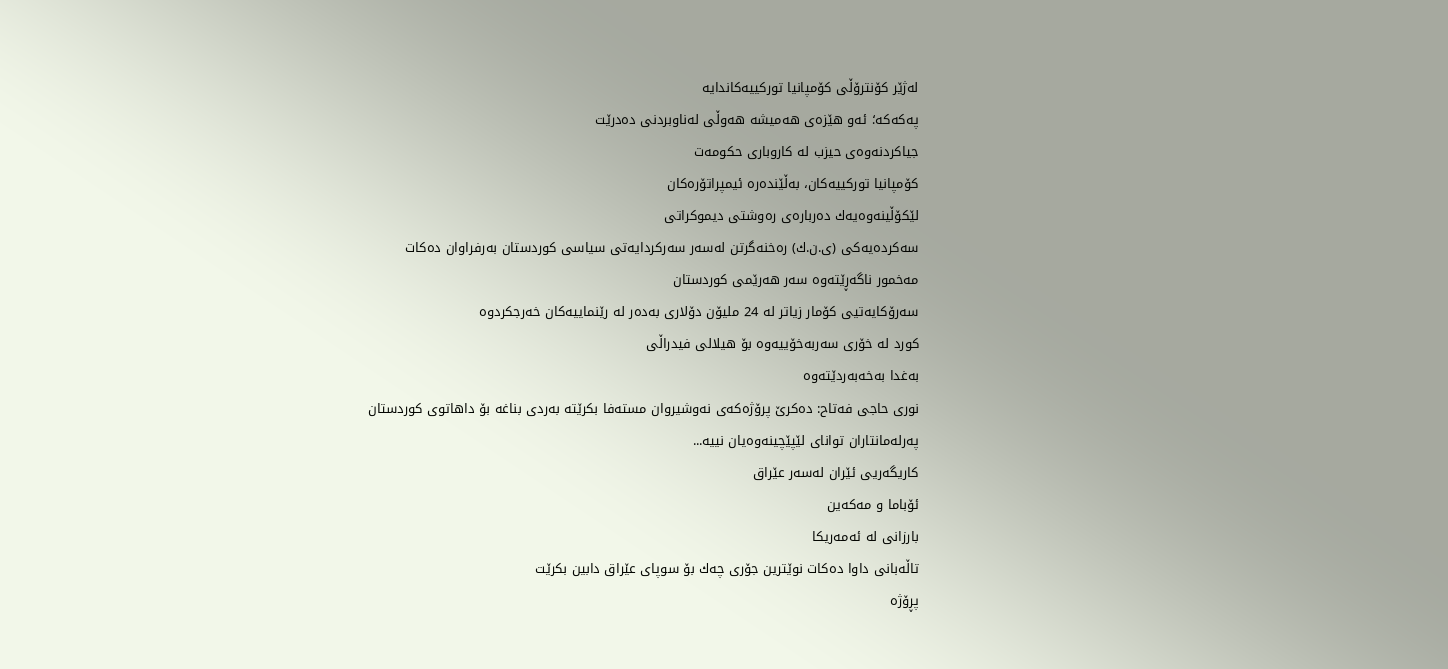له‌ژێر كۆنترۆڵی‌ كۆمپانیا توركییه‌كاندایه‌
په‌كه‌كه‌؛ ئه‌و هێزه‌ی‌ هه‌میشه‌ هه‌وڵی‌ له‌ناوبردنی‌ ده‌درێت
جیاكردنه‌وه‌ی‌ حیزب له‌ كاروباری‌ حكومه‌ت
كۆمپانیا توركییه‌كان، به‌ڵێنده‌ره‌ ئیمپراتۆره‌كان
لێکۆڵینه‌وه‌یه‌ك‌ ده‌رباره‌ی ره‌وشتی دیموکراتی
سه‌كرده‌یه‌كی (ی‌.ن.ك) ره‌خنه‌گرتن له‌سه‌ر سه‌ركردایه‌تی‌ سیاسی كوردستان به‌رفراوان ده‌كات
مه‌خمور ناگه‌ڕێته‌وه‌ سه‌ر هه‌رێمی‌ كوردستان
سه‌رۆكایه‌تیی‌ كۆمار زیاتر له‌ 24 ملیۆن دۆلاری‌ به‌ده‌ر له‌ رێنماییه‌كان خه‌رجكردوه‌
كورد له‌ خۆری‌ سه‌ربه‌خۆییه‌وه‌ بۆ هیلالی‌ فیدراڵی‌
به‌غدا به‌خه‌به‌ردێته‌وه‌
نوری‌ حاجی‌ فه‌تاح: ده‌كرێ‌ پرۆژه‌كه‌ی‌ نه‌وشیروان مسته‌فا بكرێته‌ به‌ردی‌ بناغه‌ بۆ داهاتوی‌ كوردستان
په‌رله‌مانتاران توانای‌ لێپێچینه‌وه‌یان نییه‌...
كاریگه‌ریی ئێران له‌سه‌ر عێراق
ئۆباما و مه‌كه‌ین
بارزانی‌ له‌ ئه‌مه‌ریكا
تاڵه‌بانی‌ داوا ده‌كات نوێترین جۆری‌ چه‌ك بۆ سوپای‌ عێراق دابین بكرێت
پڕۆژه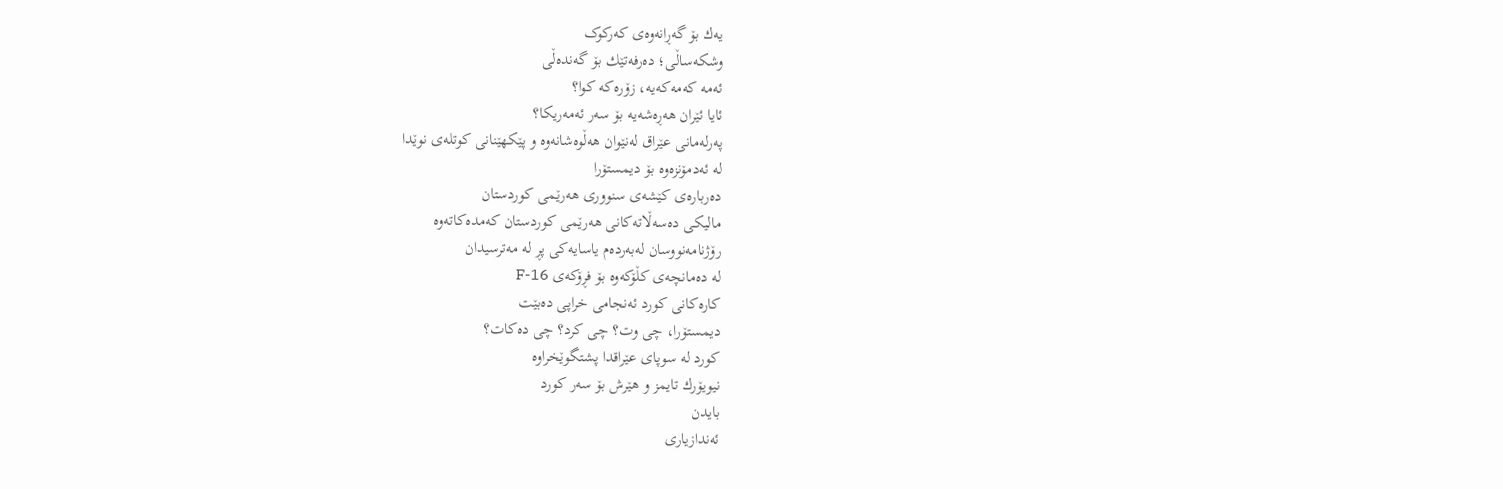یه‌ك‌ بۆ گه‌ڕانه‌وه‌ی که‌رکوک
وشكه‌ساڵی‌؛ ده‌رفه‌تێك بۆ گه‌نده‌ڵی‌
ئه‌مه‌ كه‌مه‌كه‌یه‌، زۆره‌كه‌ كوا؟
ئایا ئێران‌ هه‌ڕه‌شه‌یه‌ بۆ سه‌ر ئه‌مه‌ریكا؟
په‌رله‌مانی‌ عێراق له‌نێوان هه‌ڵوه‌شانه‌وه‌ ‌و پێكهێنانی‌ كوتله‌ی‌ نوێدا
له‌ ئه‌دمۆنزه‌وه‌ بۆ دیمستۆرا
ده‌رباره‌ی‌ كێشه‌ی‌ سنووری‌ هه‌رێمی‌ كوردستان
مالیكی‌ ده‌سه‌ڵاته‌كانی‌ هه‌رێمی‌ كوردستان كه‌مده‌كاته‌وه‌
رۆژنامه‌نووسان له‌به‌رده‌م یاسایه‌كی‌ پڕ له‌ مه‌ترسیدان
له‌ ده‌مانچه‌ی‌ كڵۆكه‌وه‌ بۆ فڕۆكه‌ی‌ F-16
كاره‌كانی‌ كورد ئه‌نجامی‌ خراپی‌ ده‌بێت
دیمستۆرا، چی‌ وت؟ چی كرد؟ چی ده‌كات؟
كورد له‌ سوپای‌ عێراقدا پشتگوێخراوه‌
نیویۆرك تایمز و هێرش بۆ سه‌ر كورد
بایدن
ئه‌ندازیاری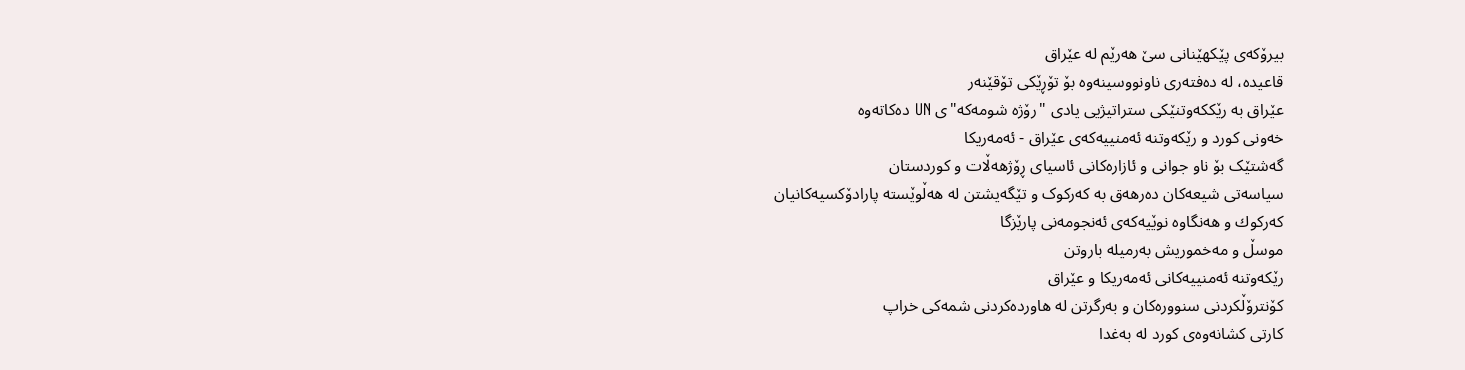بیرۆکه‌ی پێکهێنانی سێ هه‌رێم له‌ عێراق
قاعیده‌، له‌ ده‌فته‌ری‌ ناونووسینه‌وه‌ بۆ تۆڕێكی‌ تۆقێنه‌ر
عێراق به‌ رێككه‌وتنێكی‌ ستراتیژیی‌ یادی‌ "رۆژه‌ شومه‌كه‌"ی‌ UN ده‌كاته‌وه‌
خه‌ونی‌ كورد و رێكه‌وتنه‌ ئه‌منییه‌كه‌ی‌ عێراق - ئه‌مه‌ریكا
گه‌شتێک بۆ‌ ناو جوانی و ئازاره‌کانی ئاسیای ڕۆژهه‌ڵات و کوردستان
سیاسه‌تی شیعه‌کان ده‌رهه‌ق به‌ که‌رکوک و تێگه‌یشتن له‌ هه‌ڵوێسته‌ پارادۆکسیه‌کانیان‌
كه‌ركوك و هه‌نگاوه‌ نوێیه‌كه‌ی ئه‌نجومه‌نی پارێزگا
موسڵ و مه‌خموریش به‌رمیله‌ باروتن
رێكه‌وتنه‌ ئه‌منییه‌كانی‌ ئه‌مه‌ریكا و عێراق
كۆنترۆڵكردنی سنووره‌كان و به‌رگرتن له‌ هاورده‌كردنی شمه‌كی خراپ
كارتی‌ كشانه‌وه‌ی‌ كورد له‌ به‌غدا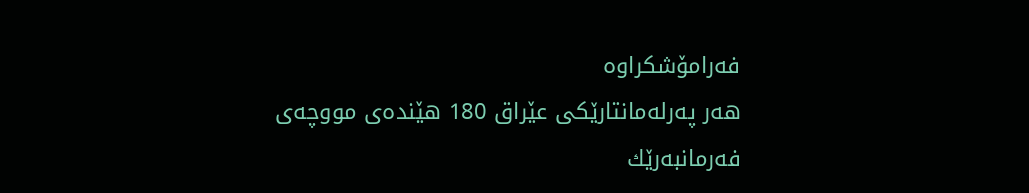فه‌رامۆشكراوه‌
هه‌ر په‌رله‌مانتارێكی‌ عێراق 180 هێنده‌ی‌ مووچه‌ی‌ فه‌رمانبه‌رێك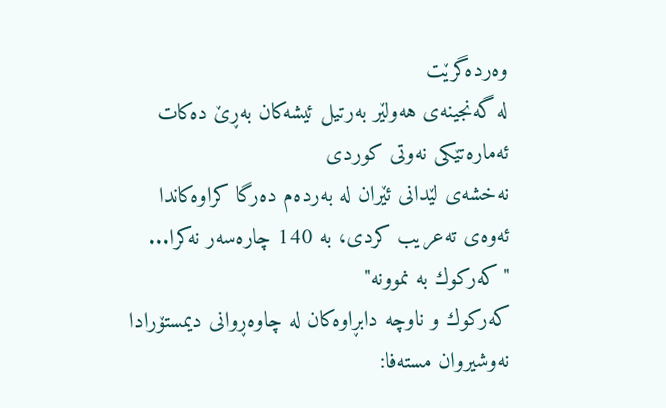وه‌رده‌گرێت
له‌ گه‌نجینه‌ی هه‌ولێر به‌رتیل ئیشه‌كان به‌ڕێ‌ ده‌كات
ئه‌ماره‌تێكی‌ نه‌وتی‌ كوردی‌
نه‌خشه‌ی لێدانی ئێران له‌ به‌رده‌م ده‌رگا كراوه‌كاندا
ئه‌وه‌ی‌ ته‌عریب كردی‌، به‌ 140 چاره‌سه‌ر نه‌كرا...
"كه‌ركوك به‌ نموونه‌"
كه‌ركوك و ناوچه‌ دابڕاوه‌كان له‌ چاوه‌ڕوانی دیمستۆرادا
نه‌وشیروان مسته‌فا: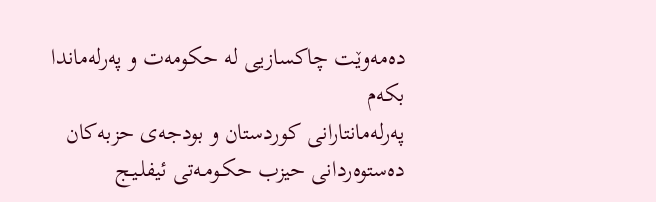ده‌مه‌وێت چاكسازیی‌ له‌ حكومه‌ت و په‌رله‌ماندا بكه‌م
په‌رله‌مانتارانی كوردستان و بودجه‌ی حزبه‌كان
ده‌ستوه‌ردانی‌ حیزب حكـومـه‌تی‌ ئیفلـیـج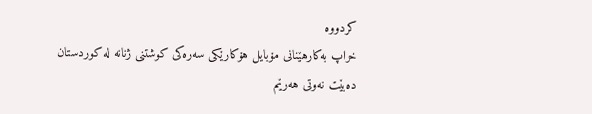كردووه‌
خراپ به‌كارهێنانی‌ مۆبایل هۆكارێكی‌ سه‌ره‌كی كوشتنی‌ ژنانه‌ له‌ كوردستان
ده‌بێت نه‌وتی‌ هه‌رێم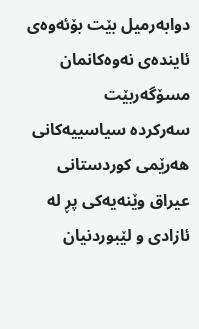دوابه‌رمیل بێت بۆئه‌وه‌ی‌ ئاینده‌ی‌ نه‌وه‌كانمان مسۆگه‌ربێت
سه‌ركرده‌ سیاسییه‌كانی هه‌رێمی كوردستانی عیراق وێنه‌یه‌كی پڕ له‌ ئازادی و لێبوردنیان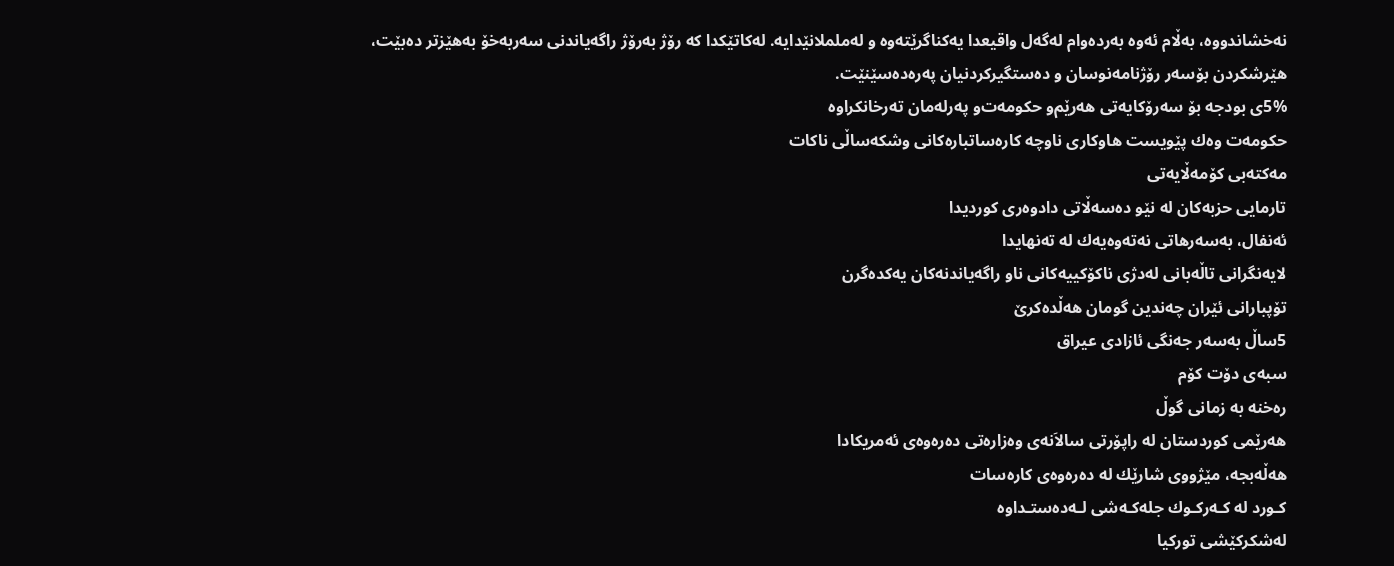نه‌خشاندووه‌، به‌ڵام ئه‌وه‌ به‌رده‌وام له‌گه‌ل واقیعدا یه‌كناگرێته‌وه‌ و له‌ململانێدایه‌. له‌كاتێكدا كه‌ رۆژ به‌رۆژ راگه‌یاندنی سه‌ربه‌خۆ به‌هێزتر ده‌بێت، هێرشكردن بۆسه‌ر رۆژنامه‌نوسان و ده‌ستگیركردنیان په‌ره‌ده‌سێنێت.
5%ی‌ بودجه‌ بۆ سه‌رۆكایه‌تی‌ هه‌رێم‌و حكومه‌ت‌و په‌رله‌مان ته‌رخانكراوه‌
حكومه‌ت وه‌ك پێویست هاوكاری‌ ناوچه‌ كاره‌ساتباره‌كانی‌ وشكه‌ساڵی‌ ناكات
مه‌كته‌بی‌ كۆمه‌ڵایه‌تی‌
تارمایی‌ حزبه‌كان له‌ نێو ده‌سه‌ڵاتی‌ دادوه‌ری کوردیدا
ئه‌نفال، به‌سه‌رهاتی نه‌ته‌وه‌یه‌ك له‌ ته‌نهایدا
لایه‌نگرانی‌ تاڵه‌بانی‌ له‌دژی‌ ناكۆكییه‌كانی‌ ناو راگه‌یاندنه‌كان یه‌كده‌گرن
تۆپبارانی‌ ئێران چه‌ندین گومان هه‌ڵده‌كرێ‌
5ساڵ به‌سه‌ر جه‌نگی‌ ئازادی‌ عیراق
سبه‌ی دۆت كۆم
ره‌خنه‌ به‌ زمانی‌ گوڵ
هه‌رێمی‌ كوردستان له‌ راپۆرتی‌ سالاَنه‌ی‌ وه‌زاره‌تی‌ ده‌ره‌وه‌ی‌ ئه‌مریكادا
هه‌ڵه‌بجه‌، مێژووی شارێك له‌ ده‌ره‌وه‌ی كاره‌سات
كـورد له‌ كـه‌ركـوك جله‌كـه‌شی‌ لـه‌ده‌ستـداوه‌
له‌شكركێشی توركیا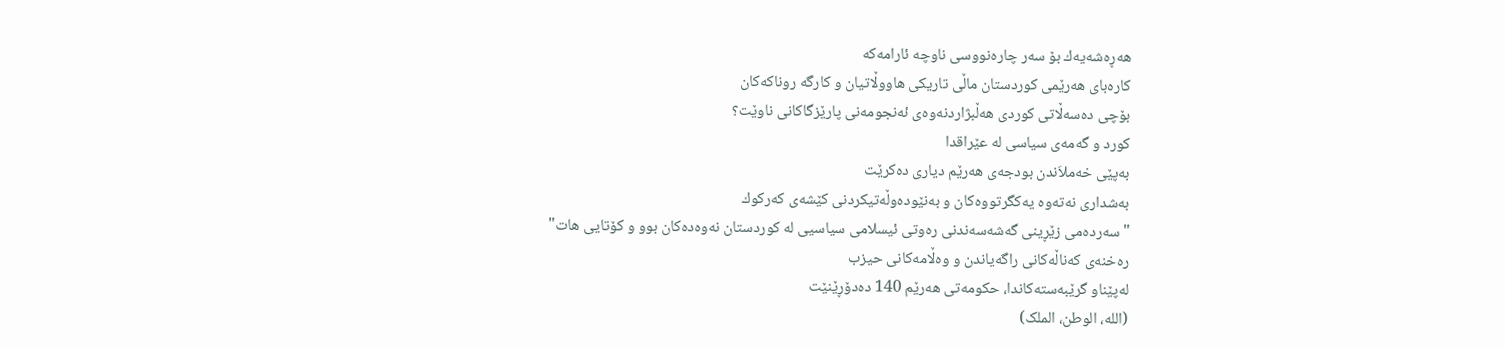هه‌ڕه‌شه‌یه‌ك بۆ سه‌ر چاره‌نووسی ناوچه‌ ئارامه‌كه‌
كاره‌بای هه‌رێمی كوردستان ماڵی تاریكی هاووڵاتیان و كارگه‌ روناكه‌كان
بۆچی‌ ده‌سه‌ڵاتی‌ كوردی‌ هه‌ڵبژاردنه‌وه‌ی‌ ئه‌نجومه‌نی پارێزگاكانی ناوێت؟
كورد و گه‌مه‌ی‌ سیاسی‌ له‌ عێراقدا
به‌پێی‌ خه‌ملاَندن بودجه‌ی‌ هه‌رێم دیاری‌ ده‌كرێت
به‌شداری نه‌ته‌وه‌ یه‌كگرتووه‌كان و به‌نێوده‌وڵه‌تیكردنی كێشه‌ی كه‌ركوك
"سه‌رده‌می‌ زێڕینی‌ گه‌شه‌سه‌ندنی‌ ره‌وتی‌ ئیسلامی‌ سیاسیی‌ له‌ كوردستان نه‌وه‌ده‌كان بوو و كۆتایی‌ هات"
ره‌خنه‌ی كه‌ناڵه‌كانی راگه‌یاندن و وه‌ڵامه‌كانی حیزب
له‌پێناو گرێبه‌سته‌كاندا، حكومه‌تی‌ هه‌رێم 140 ده‌دۆڕێنێت
(الله‌، الوطن، الملک)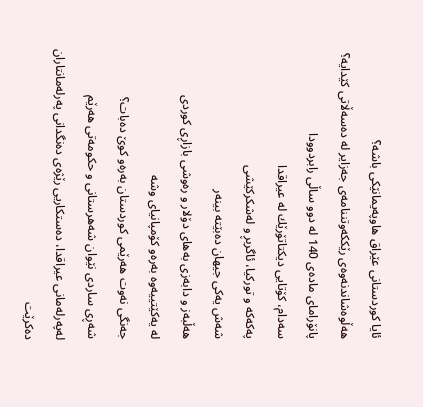ئایا كوردستانی‌ عێراق هاوپه‌یمانێكی‌ باشه‌؟
هه‌ڵوه‌شاندنه‌وه‌ی‌ رێككه‌وتننامه‌ی‌ جه‌زایر له‌ ده‌سه‌ڵاتی‌ كێدایه‌؟
پانۆرامای‌ ماده‌ی‌ 140 له‌ دوو ساڵی‌ رابردوودا
سه‌دام، كۆتایی دیكتاتۆرێك له‌ عیراقدا
په‌كه‌كه‌ و توركیا، ئاگربڕ و له‌شكركێشی‌
شه‌ش یه‌كی‌ جیهان ده‌بێته‌ بینه‌ر
هه‌ڵبه‌ز و دابه‌زی به‌های دۆلار و ره‌وشی بازاڕی كوردی
له‌ یه‌کێتییه‌وه‌ به‌ره‌و کۆمپانیای وشه‌
جه‌نگی‌ نه‌وت هه‌رێمی‌ كوردستان به‌ره‌و كوێ‌ ده‌بات؟
شه‌ڕی‌ ساردی‌ نێوان شه‌هرستانی‌ ‌و حكومه‌تی‌ هه‌رێم
له‌په‌رله‌مانی‌ عیراقدا، ده‌ستكاریی‌ رێژه‌ی‌ ده‌نگدانی‌ په‌رله‌مانتاران ده‌كرێت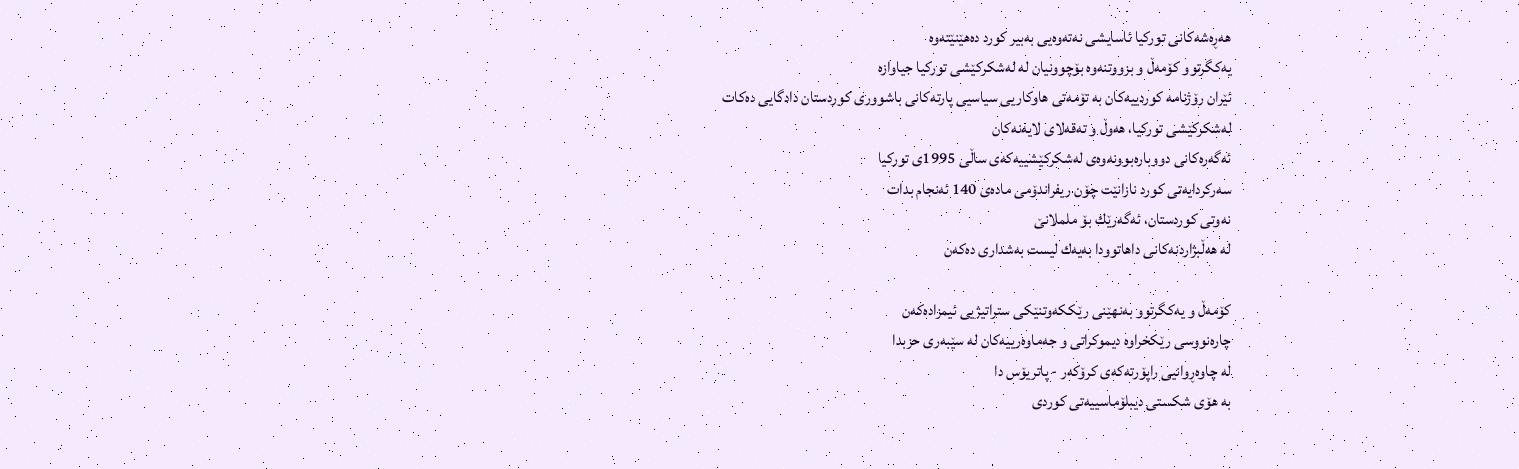هه‌ڕه‌شه‌كانی توركیا ئاسایشی نه‌ته‌وه‌یی به‌بیر كورد ده‌هێنێته‌وه‌
یه‌كگرتوو كۆمه‌ڵ‌ ‌و بزووتنه‌وه‌ بۆچوونیان له‌ له‌شكركێشی‌ توركیا جیاوازه‌
ئێران رۆژنامه‌ كوردییه‌كان به‌ تۆمه‌تی هاوكاریی سیاسیی پارته‌كانی‌ باشووری‌ كوردستان دادگایی ده‌كات
له‌شكركێشی توركیا، هه‌وڵ‌ و ته‌قه‌لای لایه‌نه‌كان
ئه‌گه‌ره‌كانی‌ دووباره‌بوونه‌وه‌ی‌ له‌شكركێشییه‌كه‌ی‌ ساڵی‌ 1995ی‌ توركیا
سه‌ركردایه‌تی‌ كورد نازانێت چۆن ریفراندۆمی‌ ماده‌ی‌ 140 ئه‌نجام بدات
نه‌وتی‌ كوردستان، ئه‌گه‌رێك بۆ ململانێ‌
له‌ هه‌ڵبژاردنه‌كانی‌ داهاتوودا به‌یه‌ك لیست به‌شداری‌ ده‌كه‌ن

كۆمه‌ڵ ‌‌و یه‌كگرتوو به‌نهێنی‌ رێككه‌وتنێكی‌ ستراتیژیی‌ ئیمزاده‌كه‌ن
چاره‌نووسی‌ رێكخراوه‌ دیموكراتی و جه‌ماوه‌رییه‌كان له‌ سێبه‌ری‌ حزبدا
له‌ چاوه‌ڕوانیی‌ راپۆرته‌كه‌ی‌ كرۆكه‌ر - پاتریۆس دا
به‌ هۆی‌ شكستی‌ دیبلۆماسییه‌تی‌ كوردی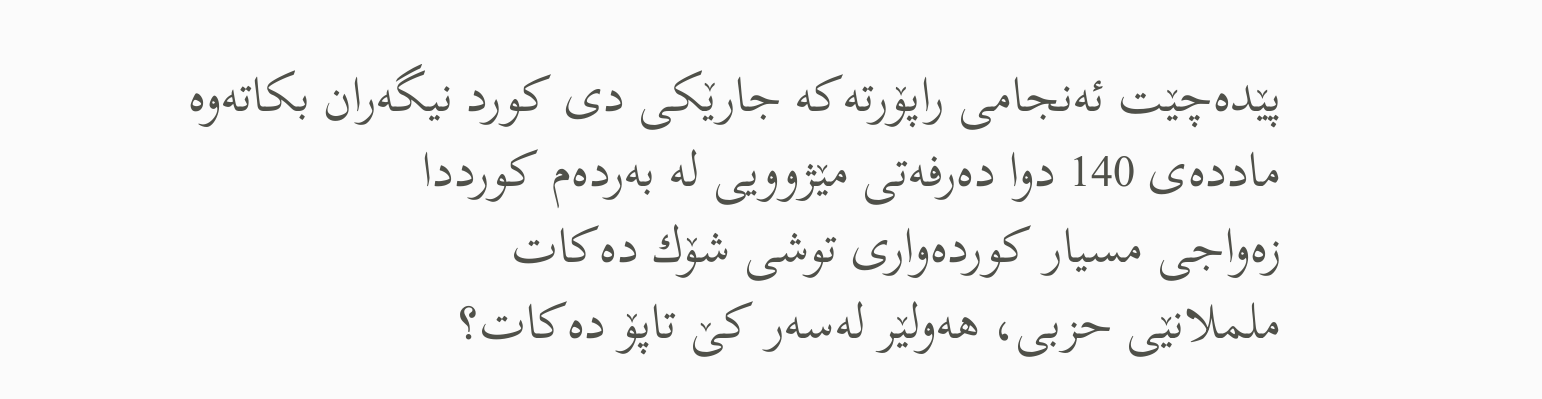پێده‌چێت ئه‌نجامی‌ راپۆرته‌كه‌ جارێكی‌ دی‌ كورد نیگه‌ران بكاته‌وه‌
مادده‌ی‌ 140 دوا ده‌رفه‌تی مێژوویی له‌ به‌رده‌م کورددا
زه‌واجی‌ مسیار كورده‌واری‌ توشی‌ شۆك ده‌كات
ململانێی‌ حزبی‌، هه‌ولێر له‌سه‌ر كێ‌ تاپۆ ده‌كات؟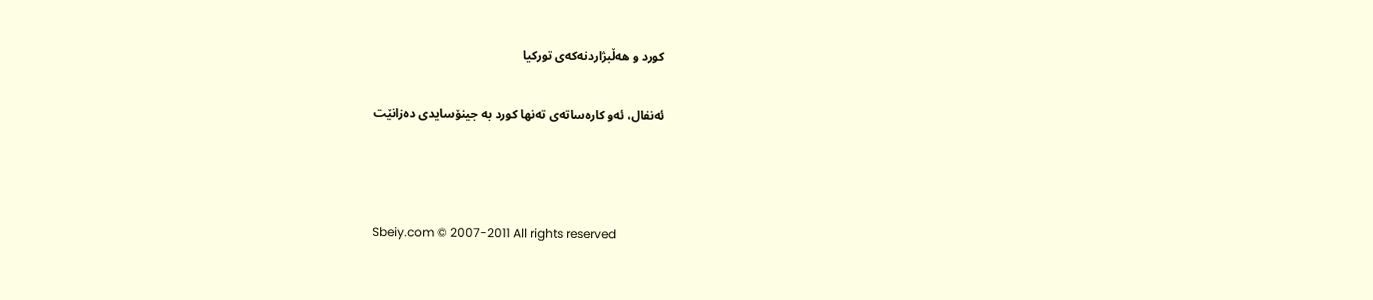کورد و هه‌ڵبژاردنه‌که‌ی تورکیا

ئه‌نفال، ئه‌و کاره‌ساته‌ی ته‌نها کورد به‌ جینۆسایدی ده‌زانێت



Sbeiy.com © 2007-2011 All rights reserved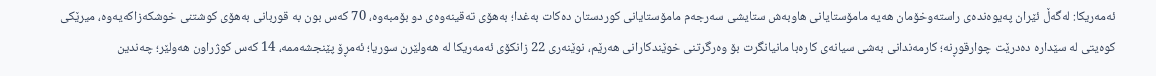ئه‌مه‌ریكا: له‌گه‌ڵ ئێران په‌یوه‌نده‌ی‌ راسته‌وخۆمان هه‌یه‌ مامۆستایانی هاوبه‌ش ستایشی سه‌رجه‌م مامۆستایانی‌ كوردستان ده‌كات به‌غدا؛ به‌هۆی ته‌قینه‌وه‌ی دو بۆمبه‌وه، 70 كه‌س بون به‌ قوربانی‌ به‌هۆی‌ كوشتنی‌ خوشكه‌زاكه‌یه‌وه‌، میرێكی كوه‌یتی‌ له‌ سێداره‌ ده‌درێت چوارقوڕنه‌؛ كارمه‌ندانی به‌شی سیانه‌ی كاره‌با مانیانگرت بۆ وه‌رگرتنی خوێندكارانی هه‌رێم، نوێنه‌ری‌ 22 زانكۆی‌ ئه‌مه‌ریكا له‌ هه‌ولێرن سوریا؛ ئه‌مڕۆ پێنجشه‌ممه‌، 14 كه‌س كوژراون هه‌ولێر؛ چه‌ندین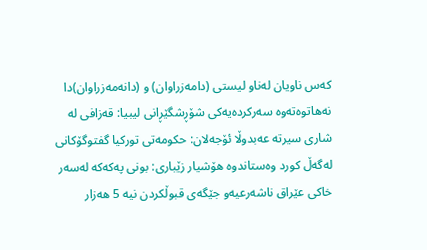كه‌س ناویان له‌ناو ليستى (دامه‌زراوان) و (دانه‌مه‌زراوان)دا نه‌هاتوه‌ته‌وه‌ سه‌ركرده‌یه‌كی شۆڕشگێڕانی‌ لیبیا: قه‌زافی له‌ شاری‌ سیرته‌ عه‌بدوڵا ئۆجه‌لان: حكومه‌تی‌ توركیا گفتوگۆكانی‌ له‌گه‌ڵ كورد وه‌ستاندوه‌ هۆشیار زێباری‌: بونی په‌كه‌كه‌ له‌سه‌ر خاكی عێراق ناشه‌رعیه‌و جێگه‌ی‌ قبوڵكردن نیه‌ 5 هه‌زار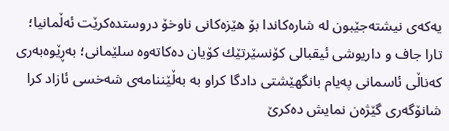یه‌كه‌ی‌ نیشته‌جێبون له‌ شاره‌كاندا بۆ هێزه‌كانی ناوخۆ دروستده‌كرێت ئه‌ڵمانیا؛ تارا جاف و داریوشی‌ ئیقبالی‌ كۆنسێرتێك كۆیان ده‌كاته‌وه‌ سلێمانی؛ به‌ڕێوه‌به‌ری كه‌ناڵی ئاسمانی په‌یام بانگهێشتی دادگا کراو به‌ به‌ڵێننامه‌ی شه‌خسی ئازاد کرا شانۆگه‌ری‌ گێژه‌ن نمایش ده‌كرێ